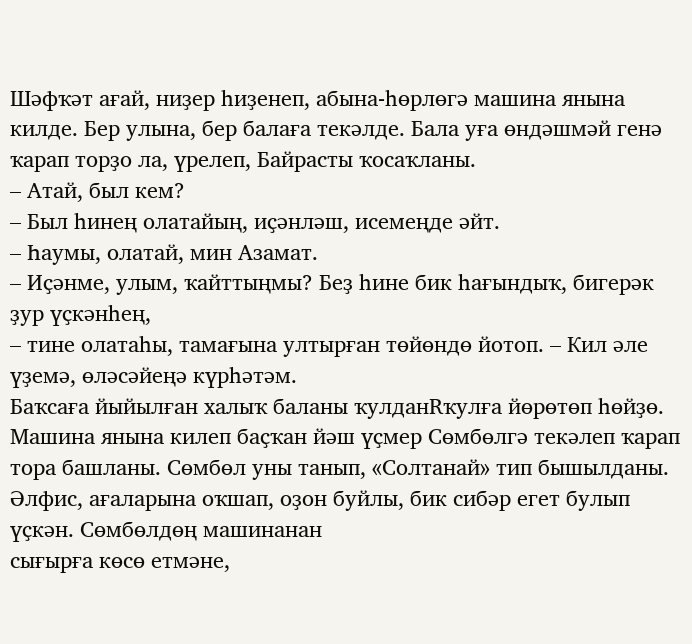Шәфҡәт ағай, ниҙер һиҙенеп, абына-һөрлөгә машина янына килде. Бер улына, бер балаға текәлде. Бала уға өндәшмәй генә ҡарап торҙо ла, үрелеп, Байрасты ҡосаҡланы.
– Атай, был кем?
– Был һинең олатайың, иҫәнләш, исемеңде әйт.
– Һаумы, олатай, мин Азамат.
– Иҫәнме, улым, ҡайттыңмы? Беҙ һине бик һағындыҡ, бигерәк ҙур үҫкәнһең,
– тине олатаһы, тамағына ултырған төйөндө йотоп. – Кил әле үҙемә, өләсәйеңә күрһәтәм.
Баҡсаға йыйылған халыҡ баланы ҡулданRҡулға йөрөтөп һөйҙө.
Машина янына килеп баҫҡан йәш үҫмер Сөмбөлгә текәлеп ҡарап тора башланы. Сөмбөл уны танып, «Солтанай» тип бышылданы. Әлфис, ағаларына оҡшап, оҙон буйлы, бик сибәр егет булып үҫкән. Сөмбөлдөң машинанан
сығырға көсө етмәне,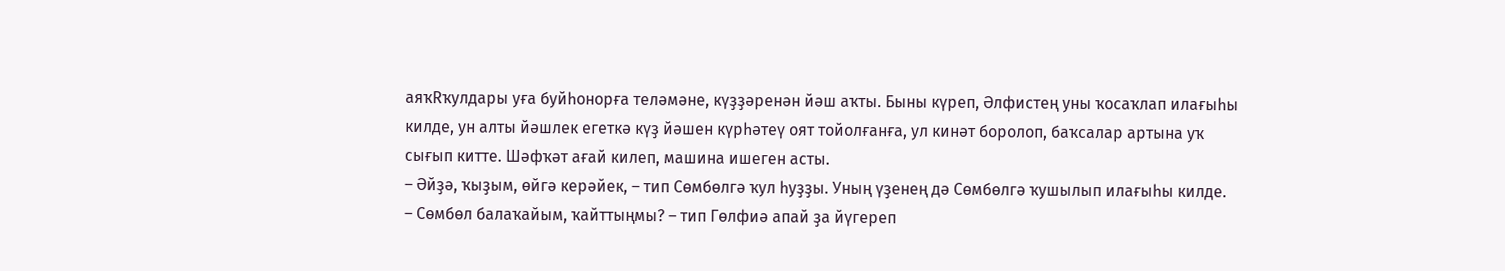аяҡRҡулдары уға буйһонорға теләмәне, күҙҙәренән йәш аҡты. Быны күреп, Әлфистең уны ҡосаҡлап илағыһы килде, ун алты йәшлек егеткә күҙ йәшен күрһәтеү оят тойолғанға, ул кинәт боролоп, баҡсалар артына уҡ сығып китте. Шәфҡәт ағай килеп, машина ишеген асты.
– Әйҙә, ҡыҙым, өйгә керәйек, – тип Сөмбөлгә ҡул һуҙҙы. Уның үҙенең дә Сөмбөлгә ҡушылып илағыһы килде.
– Сөмбөл балаҡайым, ҡайттыңмы? – тип Гөлфиә апай ҙа йүгереп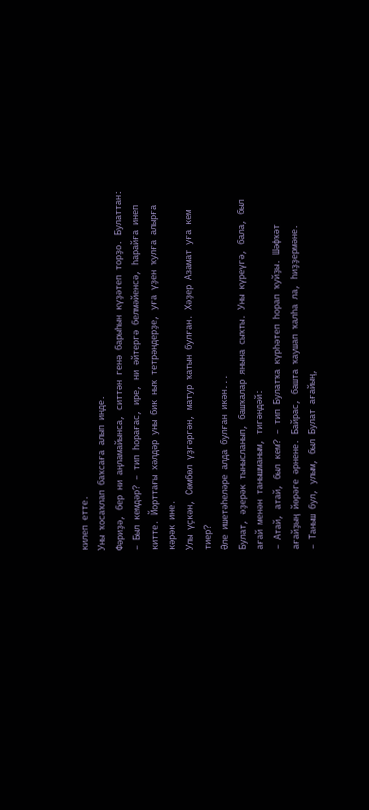килеп етте.
Уны ҡосаҡлап баҡсаға алып инде.
Фәриҙә, бер ни аңламайынса, ситтән генә барыһын күҙәтеп торҙо. Булаттан:
– Был кемдәр? – тип һорағас, ире, ни әйтергә белмәйенсә, һарайға инеп китте. Йорттағы хәлдәр уны бик ныҡ тетрәндерҙе, уға үҙен ҡулға алырға кәрәк ине.
Улы үҫкән, Сөмбөл үҙгәргән, матур ҡатын булған. Хәҙер Азамат уға кем тиер?
Әле ишетәһеләре алда булған икән...
Булат, әҙерәк тынысланып, башҡалар янына сыҡты. Уны күреүгә, бала, был ағай менән танышманым, тигәндәй:
– Атай, атай, был кем? – тип Булатҡа күрһәтеп һорап ҡуйҙы. Шәфҡәт ағайҙың йөрәге әрнене. Байрас, башта ҡаушап ҡалһа ла, һиҙҙермәне.
– Таныш бул, улым, был Булат ағайың,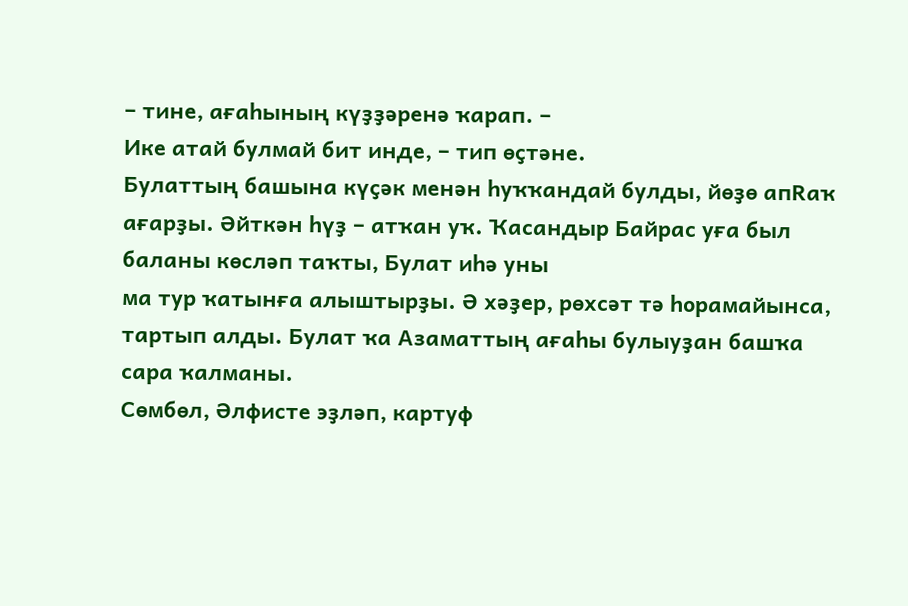– тине, ағаһының күҙҙәренә ҡарап. –
Ике атай булмай бит инде, – тип өҫтәне.
Булаттың башына күҫәк менән һуҡҡандай булды, йөҙө апRаҡ ағарҙы. Әйткән һүҙ – атҡан уҡ. Ҡасандыр Байрас уға был баланы көсләп таҡты, Булат иһә уны
ма тур ҡатынға алыштырҙы. Ә хәҙер, рөхсәт тә һорамайынса, тартып алды. Булат ҡа Азаматтың ағаһы булыуҙан башҡа сара ҡалманы.
Сөмбөл, Әлфисте эҙләп, картуф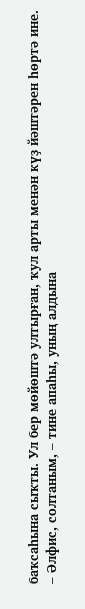баҡсаһына сыҡты. Ул бер мөйөштә ултырған, ҡул арты менән күҙ йәштәрен һөртә ине.
– Әлфис, солтаным, – тине апаһы, уның алдына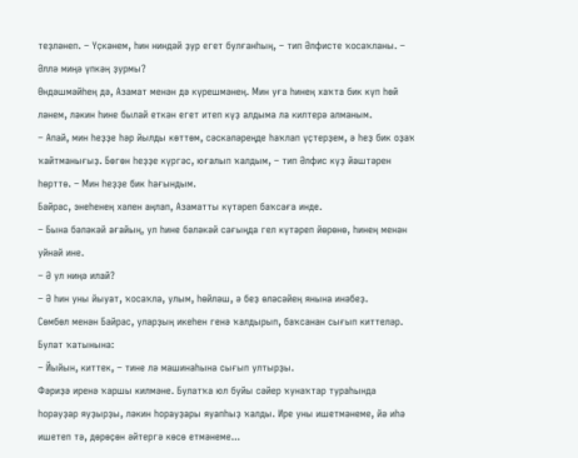теҙләнеп. – Үҫкәнем, һин ниндәй ҙур егет булғанһың, – тип Әлфисте ҡосаҡланы. – Әллә миңә үпкәң ҙурмы?
Өндәшмәйһең дә, Азамат менән дә күрешмәнең. Мин уға һинең хаҡта бик күп һөй ләнем, ләкин һине былай еткән егет итеп күҙ алдыма ла килтерә алманым.
– Апай, мин һеҙҙе һәр йылды көттөм, сәскәләреңде һаҡлап үҫтерҙем, ә һеҙ бик оҙаҡ ҡайтманығыҙ. Бөгөн һеҙҙе күргәс, юғалып ҡалдым, – тип Әлфис күҙ йәштәрен һөрттө. – Мин һеҙҙе бик һағындым.
Байрас, энеһенең хәлен аңлап, Азаматты күтәреп баҡсаға инде.
– Бына бәләкәй ағайың, ул һине бәләкәй сағыңда гел күтәреп йөрөнө, һинең менән уйнай ине.
– Ә ул ниңә илай?
– Ә һин уны йыуат, ҡосаҡла, улым, һөйләш, ә беҙ өләсәйең янына инәбеҙ.
Сөмбөл менән Байрас, уларҙың икеһен генә ҡалдырып, баҡсанан сығып киттеләр.
Булат ҡатынына:
– Йыйын, киттек, – тине лә машинаһына сығып ултырҙы.
Фәриҙә иренә ҡаршы килмәне. Булатҡа юл буйы сәйер ҡунаҡтар тураһында һорауҙар яуҙырҙы, ләкин һорауҙары яуапһыҙ ҡалды. Ире уны ишетмәнеме, йә иһә ишетеп тә, дөрөҫөн әйтергә көсө етмәнеме...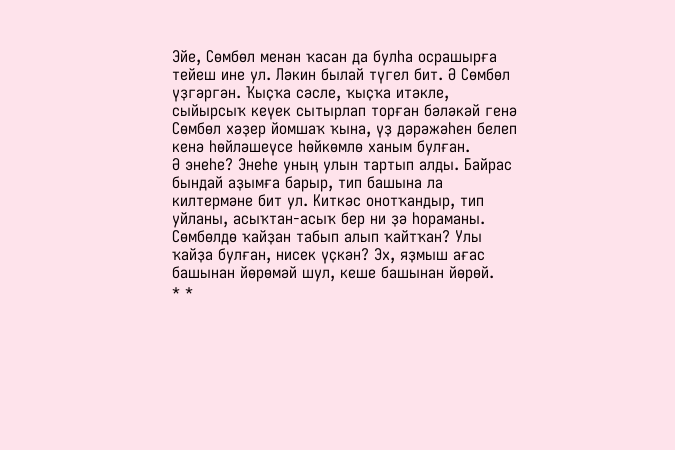Эйе, Сөмбөл менән ҡасан да булһа осрашырға тейеш ине ул. Ләкин былай түгел бит. Ә Сөмбөл үҙгәргән. Ҡыҫҡа сәсле, ҡыҫҡа итәкле, сыйырсыҡ кеүек сытырлап торған бәләкәй генә Сөмбөл хәҙер йомшаҡ ҡына, үҙ дәрәжәһен белеп кенә һөйләшеүсе һөйкөмлө ханым булған.
Ә энеһе? Энеһе уның улын тартып алды. Байрас бындай аҙымға барыр, тип башына ла килтермәне бит ул. Киткәс онотҡандыр, тип уйланы, асыҡтан-асыҡ бер ни ҙә һораманы. Сөмбөлдө ҡайҙан табып алып ҡайтҡан? Улы ҡайҙа булған, нисек үҫкән? Эх, яҙмыш ағас башынан йөрөмәй шул, кеше башынан йөрөй.
* *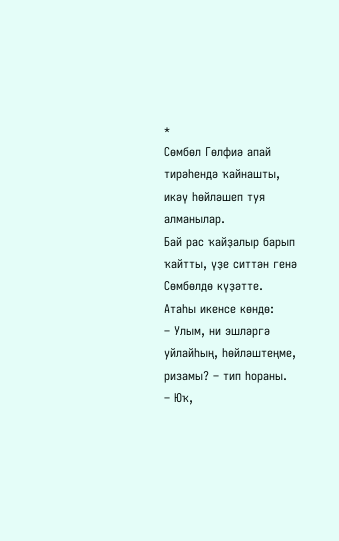*
Сөмбөл Гөлфиә апай тирәһендә ҡайнашты, икәү һөйләшеп туя алманылар.
Бай рас ҡайҙалыр барып ҡайтты, үҙе ситтән генә Сөмбөлдө күҙәтте.
Атаһы икенсе көндө:
– Улым, ни эшләргә уйлайһың, һөйләштеңме, ризамы? – тип һораны.
– Юҡ,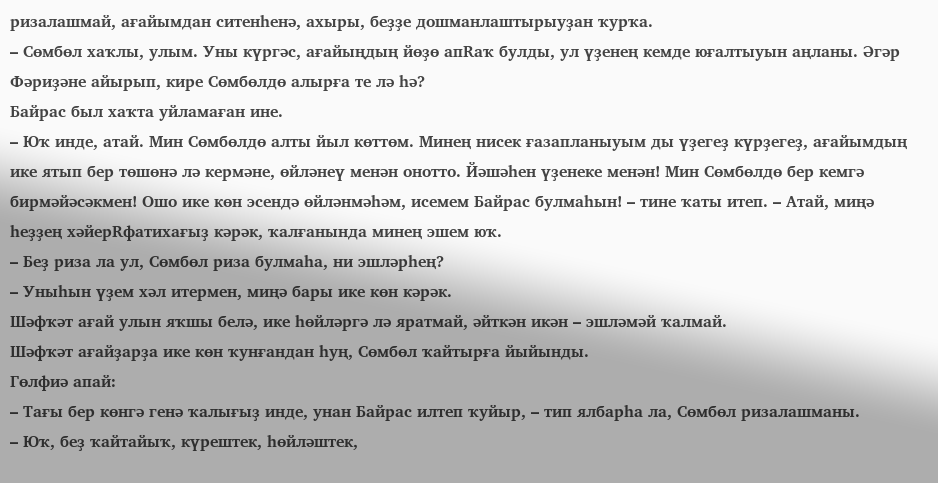ризалашмай, ағайымдан ситенһенә, ахыры, беҙҙе дошманлаштырыуҙан ҡурҡа.
– Сөмбөл хаҡлы, улым. Уны күргәс, ағайыңдың йөҙө апRаҡ булды, ул үҙенең кемде юғалтыуын аңланы. Әгәр Фәриҙәне айырып, кире Сөмбөлдө алырға те лә һә?
Байрас был хаҡта уйламаған ине.
– Юҡ инде, атай. Мин Сөмбөлдө алты йыл көттөм. Минең нисек ғазапланыуым ды үҙегеҙ күрҙегеҙ, ағайымдың ике ятып бер төшөнә лә кермәне, өйләнеү менән онотто. Йәшәһен үҙенеке менән! Мин Сөмбөлдө бер кемгә бирмәйәсәкмен! Ошо ике көн эсендә өйләнмәһәм, исемем Байрас булмаһын! – тине ҡаты итеп. – Атай, миңә һеҙҙең хәйерRфатихағыҙ кәрәк, ҡалғанында минең эшем юҡ.
– Беҙ риза ла ул, Сөмбөл риза булмаһа, ни эшләрһең?
– Уныһын үҙем хәл итермен, миңә бары ике көн кәрәк.
Шәфҡәт ағай улын яҡшы белә, ике һөйләргә лә яратмай, әйткән икән – эшләмәй ҡалмай.
Шәфҡәт ағайҙарҙа ике көн ҡунғандан һуң, Сөмбөл ҡайтырға йыйынды.
Гөлфиә апай:
– Тағы бер көнгә генә ҡалығыҙ инде, унан Байрас илтеп ҡуйыр, – тип ялбарһа ла, Сөмбөл ризалашманы.
– Юҡ, беҙ ҡайтайыҡ, күрештек, һөйләштек,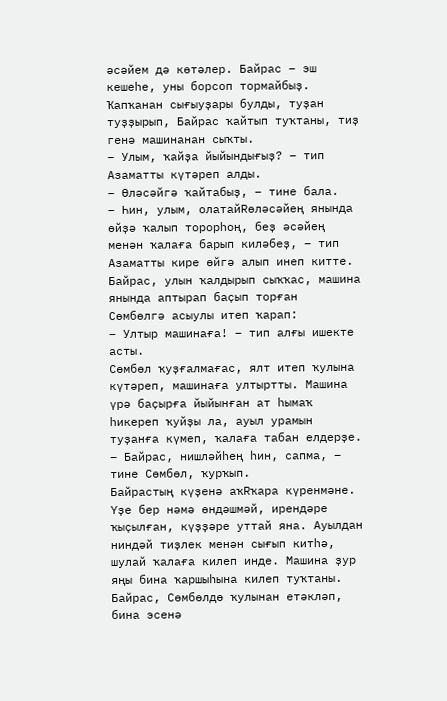әсәйем дә көтәлер. Байрас – эш кешеһе, уны борсоп тормайбыҙ.
Ҡапҡанан сығыуҙары булды, туҙан туҙҙырып, Байрас ҡайтып туҡтаны, тиҙ генә машинанан сыҡты.
– Улым, ҡайҙа йыйындығыҙ? – тип Азаматты күтәреп алды.
– Өләсәйгә ҡайтабыҙ, – тине бала.
– Һин, улым, олатайRөләсәйең янында өйҙә ҡалып торорһоң, беҙ әсәйең менән ҡалаға барып киләбеҙ, – тип Азаматты кире өйгә алып инеп китте.
Байрас, улын ҡалдырып сыҡҡас, машина янында аптырап баҫып торған
Сөмбөлгә асыулы итеп ҡарап:
– Ултыр машинаға! – тип алғы ишекте асты.
Сөмбөл ҡуҙғалмағас, ялт итеп ҡулына күтәреп, машинаға ултыртты. Машина үрә баҫырға йыйынған ат һымаҡ һикереп ҡуйҙы ла, ауыл урамын туҙанға күмеп, ҡалаға табан елдерҙе.
– Байрас, нишләйһең һин, сапма, – тине Сөмбөл, ҡурҡып.
Байрастың күҙенә аҡRҡара күренмәне. Үҙе бер нәмә өндәшмәй, ирендәре ҡыҫылған, күҙҙәре уттай яна. Ауылдан ниндәй тиҙлек менән сығып китһә, шулай ҡалаға килеп инде. Машина ҙур яңы бина ҡаршыһына килеп туҡтаны. Байрас, Сөмбөлдө ҡулынан етәкләп, бина эсенә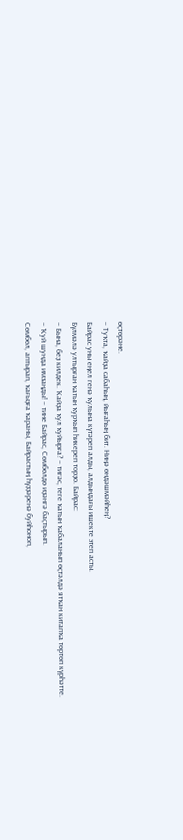өҫтөрәне.
– Туҡта, ҡайҙа сабаһың, йығаһың бит. Ниңә өндәшмәйһең?
Байрас уны еңел генә ҡулына күтәреп алды, алдындағы ишекте этеп асты.
Бүлмәлә ултырған ҡатын ҡурҡып һикереп торҙо. Байрас:
– Бына, беҙ килдек. Ҡайҙа ҡул ҡуйырға? – тигәс, теге ҡатын ҡабаланып өҫтәлдә ятҡан китапҡа төртөп күрһәтте.
– Ҡуй шунда имзаңды! – тине Байрас, Сөмбөлдө иҙәнгә баҫтырып.
Сөмбөл, аптырап, ҡағыҙға ҡараны, Байрастың һүҙҙәренә буйһоноп,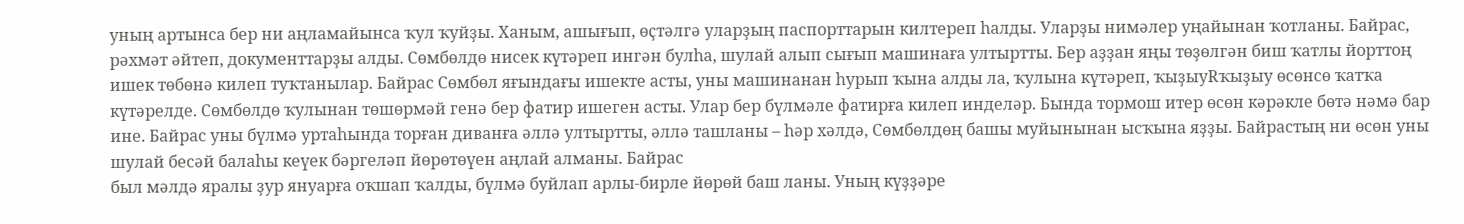уның артынса бер ни аңламайынса ҡул ҡуйҙы. Ханым, ашығып, өҫтәлгә уларҙың паспорттарын килтереп һалды. Уларҙы нимәлер уңайынан ҡотланы. Байрас, рәхмәт әйтеп, документтарҙы алды. Сөмбөлдө нисек күтәреп ингән булһа, шулай алып сығып машинаға ултыртты. Бер аҙҙан яңы төҙөлгән биш ҡатлы йорттоң ишек төбөнә килеп туҡтанылар. Байрас Сөмбөл яғындағы ишекте асты, уны машинанан һурып ҡына алды ла, ҡулына күтәреп, ҡыҙыуRҡыҙыу өсөнсө ҡатҡа күтәрелде. Сөмбөлдө ҡулынан төшөрмәй генә бер фатир ишеген асты. Улар бер бүлмәле фатирға килеп инделәр. Бында тормош итер өсөн кәрәкле бөтә нәмә бар ине. Байрас уны бүлмә уртаһында торған диванға әллә ултыртты, әллә ташланы – һәр хәлдә, Сөмбөлдөң башы муйынынан ысҡына яҙҙы. Байрастың ни өсөн уны шулай бесәй балаһы кеүек бәргеләп йөрөтөүен аңлай алманы. Байрас
был мәлдә яралы ҙур януарға оҡшап ҡалды, бүлмә буйлап арлы-бирле йөрөй баш ланы. Уның күҙҙәре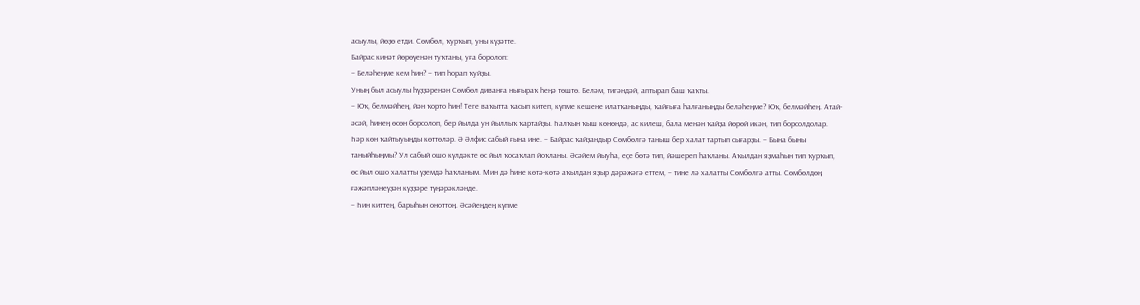асыулы, йөҙө етди. Сөмбөл, ҡурҡып, уны күҙәтте.
Байрас кинәт йөрөүенән туҡтаны, уға боролоп:
– Беләһеңме кем һин? – тип һорап ҡуйҙы.
Уның был асыулы һүҙҙәренән Сөмбөл диванға нығыраҡ һеңә төштө. Беләм, тигәндәй, аптырап баш ҡаҡты.
– Юҡ, белмәйһең, йән ҡорто һин! Теге ваҡытта ҡасып китеп, күпме кешене илатҡаныңды, ҡайғыға һалғаныңды беләһеңме? Юҡ, белмәйһең. Атай-әсәй, һинең өсөн борсолоп, бер йылда ун йыллыҡ ҡартайҙы. Һалҡын ҡыш көнөндә, ас килеш, бала менән ҡайҙа йөрөй икән, тип борсолдолар. Һәр көн ҡайтыуыңды көттөләр. Ә Әлфис сабый ғына ине. – Байрас ҡайҙандыр Сөмбөлгә таныш бер халат тартып сығарҙы. – Бына быны таныйһыңмы? Ул сабый ошо күлдәкте өс йыл ҡосаҡлап йоҡланы. Әсәйем йыуһа, еҫе бөтә тип, йәшереп һаҡланы. Аҡылдан яҙмаһын тип ҡурҡып, өс йыл ошо халатты үҙемдә һаҡланым. Мин дә һине көтә-көтә аҡылдан яҙыр дәрәжәгә еттем, – тине лә халатты Сөмбөлгә атты. Сөмбөлдөң ғәжәпләнеүҙән күҙҙәре түңәрәкләнде.
– Һин киттең, барыһын оноттоң. Әсәйеңдең күпме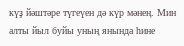күҙ йәштәре түгеүен дә күр мәнең. Мин алты йыл буйы уның янында һине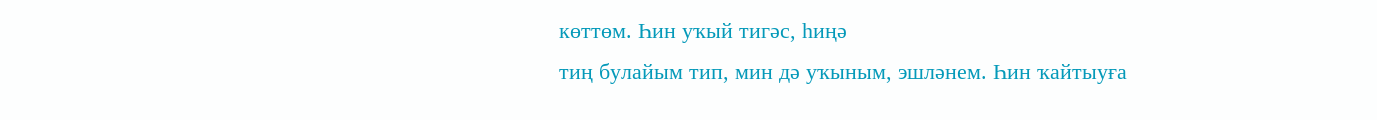көттөм. Һин уҡый тигәс, һиңә
тиң булайым тип, мин дә уҡыным, эшләнем. Һин ҡайтыуға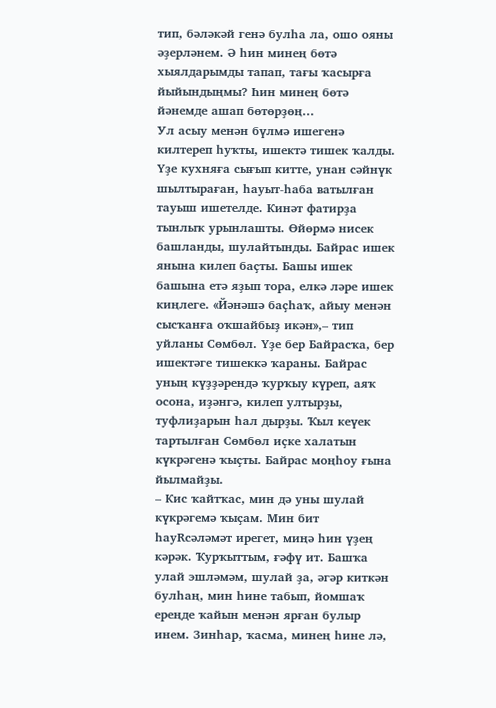тип, бәләкәй генә булһа ла, ошо ояны әҙерләнем. Ә һин минең бөтә хыялдарымды тапап, тағы ҡасырға йыйындыңмы? Һин минең бөтә йәнемде ашап бөтөрҙөң...
Ул асыу менән бүлмә ишегенә килтереп һуҡты, ишектә тишек ҡалды. Үҙе кухняға сығып китте, унан сәйнүк шылтыраған, һауыт-һаба ватылған тауыш ишетелде. Кинәт фатирҙа тынлыҡ урынлашты. Өйөрмә нисек башланды, шулайтынды. Байрас ишек янына килеп баҫты. Башы ишек башына етә яҙып тора, елкә ләре ишек киңлеге. «Йәнәшә баҫһаҡ, айыу менән сысҡанға оҡшайбыҙ икән»,– тип уйланы Сөмбөл. Үҙе бер Байрасҡа, бер ишектәге тишеккә ҡараны. Байрас уның күҙҙәрендә ҡурҡыу күреп, аяҡ осона, иҙәнгә, килеп ултырҙы, туфлиҙарын һал дырҙы. Ҡыл кеүек тартылған Сөмбөл иҫке халатын күкрәгенә ҡыҫты. Байрас моңһоу ғына йылмайҙы.
– Кис ҡайтҡас, мин дә уны шулай күкрәгемә ҡыҫам. Мин бит һауRсәләмәт ирегет, миңә һин үҙең кәрәк. Ҡурҡыттым, ғәфү ит. Башҡа улай эшләмәм, шулай ҙа, әгәр киткән булһаң, мин һине табып, йомшаҡ ереңде ҡайын менән ярған булыр инем. Зинһар, ҡасма, минең һине лә,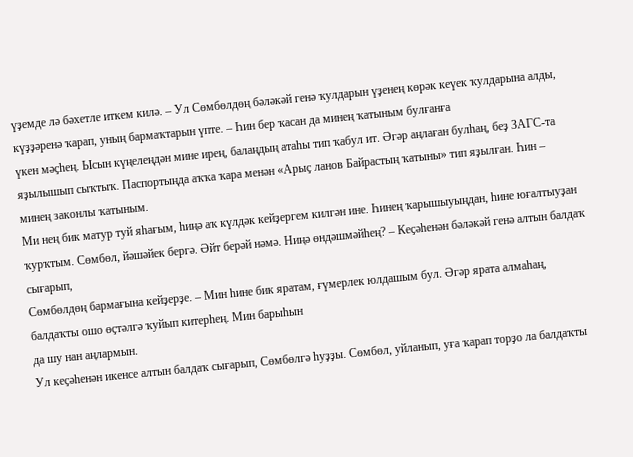үҙемде лә бәхетле иткем килә. – Ул Сөмбөлдөң бәләкәй генә ҡулдарын үҙенең көрәк кеүек ҡулдарына алды, күҙҙәренә ҡарап, уның бармаҡтарын үпте. – Һин бер ҡасан да минең ҡатыным булғанға
үкен мәҫһең. Ысын күңелеңдән мине ирең, балаңдың атаһы тип ҡабул ит. Әгәр аңлаған булһаң, беҙ ЗАГС-та яҙылышып сыҡтыҡ. Паспортыңда аҡҡа ҡара менән «Арыҫ ланов Байрастың ҡатыны» тип яҙылған. Һин – минең законлы ҡатыным.
Ми нең бик матур туй яһағым, һиңә аҡ күлдәк кейҙергем килгән ине. Һинең ҡарышыуыңдан, һине юғалтыуҙан ҡурҡтым. Сөмбөл, йәшәйек бергә. Әйт берәй нәмә. Ниңә өндәшмәйһең? – Кеҫәһенән бәләкәй генә алтын балдаҡ сығарып,
Сөмбөлдөң бармағына кейҙерҙе. – Мин һине бик яратам, ғүмерлек юлдашым бул. Әгәр ярата алмаһаң, балдаҡты ошо өҫтәлгә ҡуйып китерһең. Мин барыһын
да шу нан аңлармын.
Ул кеҫәһенән икенсе алтын балдаҡ сығарып, Сөмбөлгә һуҙҙы. Сөмбөл, уйланып, уға ҡарап торҙо ла балдаҡты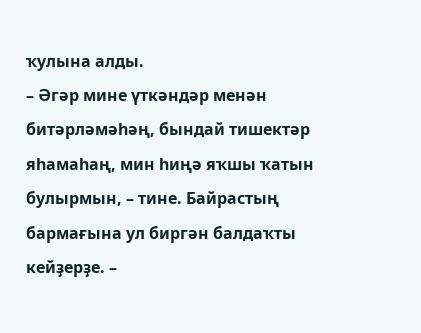ҡулына алды.
– Әгәр мине үткәндәр менән битәрләмәһәң, бындай тишектәр яһамаһаң, мин һиңә яҡшы ҡатын булырмын, – тине. Байрастың бармағына ул биргән балдаҡты кейҙерҙе. –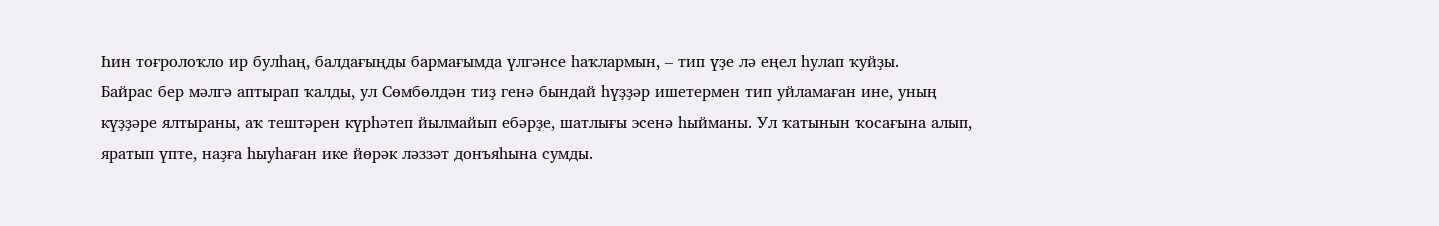Һин тоғролоҡло ир булһаң, балдағыңды бармағымда үлгәнсе һаҡлармын, – тип үҙе лә еңел һулап ҡуйҙы.
Байрас бер мәлгә аптырап ҡалды, ул Сөмбөлдән тиҙ генә бындай һүҙҙәр ишетермен тип уйламаған ине, уның күҙҙәре ялтыраны, аҡ тештәрен күрһәтеп йылмайып ебәрҙе, шатлығы эсенә һыйманы. Ул ҡатынын ҡосағына алып, яратып үпте, наҙға һыуһаған ике йөрәк ләззәт донъяһына сумды.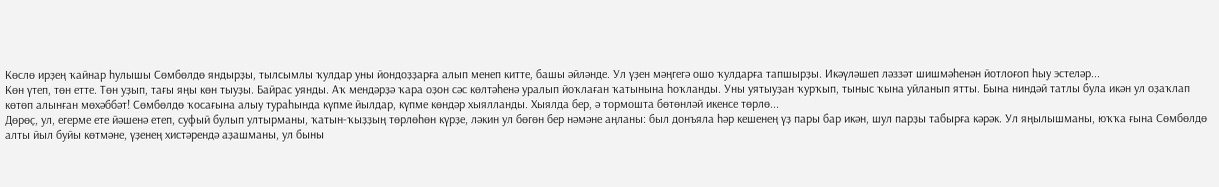Көслө ирҙең ҡайнар һулышы Сөмбөлдө яндырҙы, тылсымлы ҡулдар уны йондоҙҙарға алып менеп китте, башы әйләнде. Ул үҙен мәңгегә ошо ҡулдарға тапшырҙы. Икәүләшеп ләззәт шишмәһенән йотлоғоп һыу эстеләр...
Көн үтеп, төн етте. Төн уҙып, тағы яңы көн тыуҙы. Байрас уянды. Аҡ мендәрҙә ҡара оҙон сәс көлтәһенә уралып йоҡлаған ҡатынына һоҡланды. Уны уятыуҙан ҡурҡып, тыныс ҡына уйланып ятты. Бына ниндәй татлы була икән ул оҙаҡлап көтөп алынған мөхәббәт! Сөмбөлдө ҡосағына алыу тураһында күпме йылдар, күпме көндәр хыялланды. Хыялда бер, ә тормошта бөтөнләй икенсе төрлө...
Дөрөҫ, ул, егерме ете йәшенә етеп, суфый булып ултырманы, ҡатын-ҡыҙҙың төрлөһөн күрҙе, ләкин ул бөгөн бер нәмәне аңланы: был донъяла һәр кешенең үҙ пары бар икән, шул парҙы табырға кәрәк. Ул яңылышманы, юҡҡа ғына Сөмбөлдө алты йыл буйы көтмәне, үҙенең хистәрендә аҙашманы, ул быны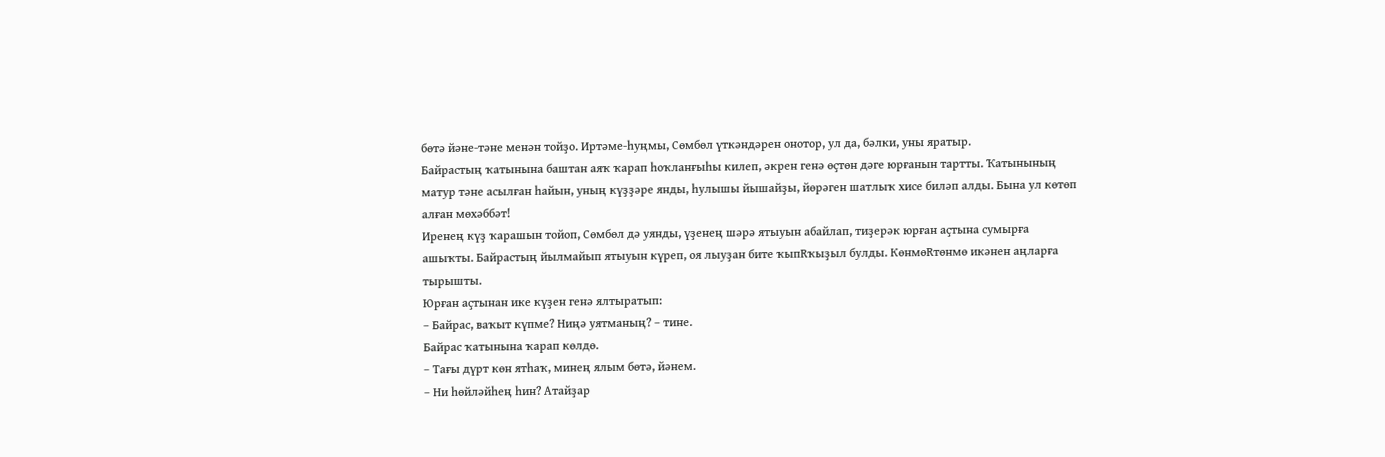бөтә йәне-тәне менән тойҙо. Иртәме-һуңмы, Сөмбөл үткәндәрен онотор, ул да, бәлки, уны яратыр.
Байрастың ҡатынына баштан аяҡ ҡарап һоҡланғыһы килеп, әкрен генә өҫтөн дәге юрғанын тартты. Ҡатынының матур тәне асылған һайын, уның күҙҙәре янды, һулышы йышайҙы, йөрәген шатлыҡ хисе биләп алды. Бына ул көтөп алған мөхәббәт!
Иренең күҙ ҡарашын тойоп, Сөмбөл дә уянды, үҙенең шәрә ятыуын абайлап, тиҙерәк юрған аҫтына сумырға ашыҡты. Байрастың йылмайып ятыуын күреп, оя лыуҙан бите ҡыпRҡыҙыл булды. КөнмөRтөнмө икәнен аңларға тырышты.
Юрған аҫтынан ике күҙен генә ялтыратып:
– Байрас, ваҡыт күпме? Ниңә уятманың? – тине.
Байрас ҡатынына ҡарап көлдө.
– Тағы дүрт көн ятһаҡ, минең ялым бөтә, йәнем.
– Ни һөйләйһең һин? Атайҙар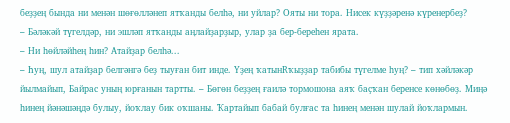беҙҙең бында ни менән шөғөлләнеп ятҡанды белһә, ни уйлар? Ояты ни тора. Нисек күҙҙәренә күренербеҙ?
– Бәләкәй түгелдәр, ни эшләп ятҡанды аңлайҙарҙыр, улар ҙа бер-береһен ярата.
– Ни һөйләйһең һин? Атайҙар белһә...
– Һуң, шул атайҙар белгәнгә беҙ тыуған бит инде. Үҙең ҡатынRҡыҙҙар табибы түгелме һуң? – тип хәйләкәр йылмайып, Байрас уның юрғанын тартты. – Бөгөн беҙҙең ғаилә тормошона аяҡ баҫҡан беренсе көнөбөҙ. Миңә һинең йәнәшәңдә булыу, йоҡлау бик оҡшаны. Ҡартайып бабай булғас та һинең менән шулай йоҡлармын.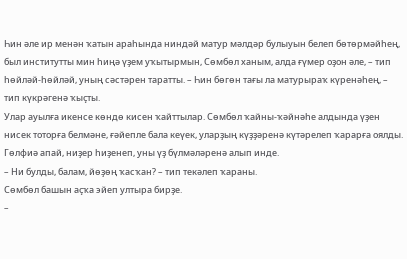Һин әле ир менән ҡатын араһында ниндәй матур мәлдәр булыуын белеп бөтөрмәйһең, был институтты мин һиңә үҙем уҡытырмын, Сөмбөл ханым, алда ғүмер оҙон әле, – тип һөйләй-һөйләй, уның сәстәрен таратты. – Һин бөгөн тағы ла матурыраҡ күренәһең, – тип күкрәгенә ҡыҫты.
Улар ауылға икенсе көндө кисен ҡайттылар. Сөмбөл ҡайны-ҡәйнәһе алдында үҙен нисек тоторға белмәне, ғәйепле бала кеүек, уларҙың күҙҙәренә күтәрелеп ҡарарға оялды. Гөлфиә апай, ниҙер һиҙенеп, уны үҙ бүлмәләренә алып инде.
– Ни булды, балам, йөҙөң ҡасҡан? – тип текәлеп ҡараны.
Сөмбөл башын аҫҡа эйеп ултыра бирҙе.
–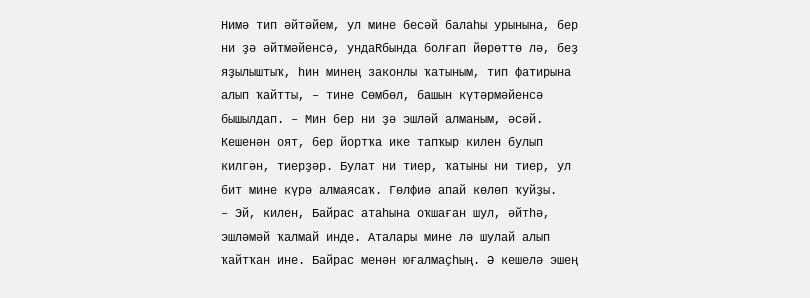Нимә тип әйтәйем, ул мине бесәй балаһы урынына, бер ни ҙә әйтмәйенсә, ундаRбында болғап йөрөттө лә, беҙ яҙылыштыҡ, һин минең законлы ҡатыным, тип фатирына алып ҡайтты, – тине Сөмбөл, башын күтәрмәйенсә бышылдап. – Мин бер ни ҙә эшләй алманым, әсәй. Кешенән оят, бер йортҡа ике тапҡыр килен булып килгән, тиерҙәр. Булат ни тиер, ҡатыны ни тиер, ул бит мине күрә алмаясаҡ. Гөлфиә апай көлөп ҡуйҙы.
– Эй, килен, Байрас атаһына оҡшаған шул, әйтһә, эшләмәй ҡалмай инде. Аталары мине лә шулай алып ҡайтҡан ине. Байрас менән юғалмаҫһың. Ә кешелә эшең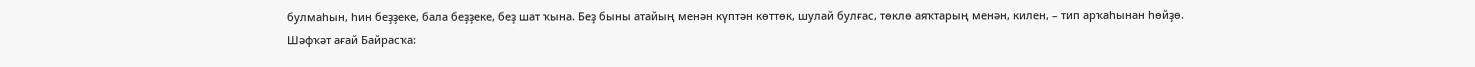булмаһын, һин беҙҙеке, бала беҙҙеке, беҙ шат ҡына. Беҙ быны атайың менән күптән көттөк, шулай булғас, төклө аяҡтарың менән, килен, – тип арҡаһынан һөйҙө.
Шәфҡәт ағай Байрасҡа: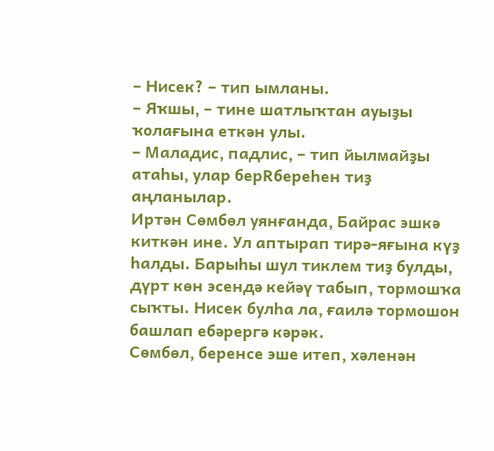– Нисек? – тип ымланы.
– Яҡшы, – тине шатлыҡтан ауыҙы ҡолағына еткән улы.
– Маладис, падлис, – тип йылмайҙы атаһы, улар берRбереһен тиҙ аңланылар.
Иртән Сөмбөл уянғанда, Байрас эшкә киткән ине. Ул аптырап тирә-яғына күҙ һалды. Барыһы шул тиклем тиҙ булды, дүрт көн эсендә кейәү табып, тормошҡа сыҡты. Нисек булһа ла, ғаилә тормошон башлап ебәрергә кәрәк.
Сөмбөл, беренсе эше итеп, хәленән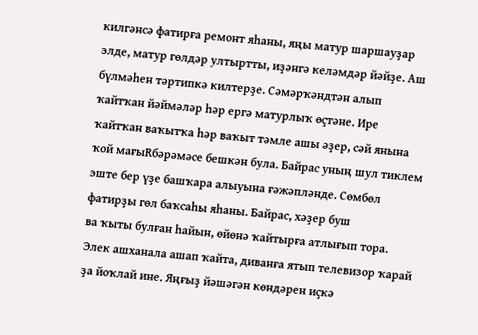килгәнсә фатирға ремонт яһаны, яңы матур шаршауҙар элде, матур гөлдәр ултыртты, иҙәнгә келәмдәр йәйҙе. Аш бүлмәһен тәртипкә килтерҙе. Сәмәрҡәндтән алып ҡайтҡан йәймәләр һәр ергә матурлыҡ өҫтәне. Ире ҡайтҡан ваҡытҡа һәр ваҡыт тәмле ашы әҙер, сәй янына ҡой мағыRбәрәмәсе бешкән була. Байрас уның шул тиклем эште бер үҙе башҡара алыуына ғәжәпләнде. Сөмбөл фатирҙы гөл баҡсаһы яһаны. Байрас, хәҙер буш
ва ҡыты булған һайын, өйөнә ҡайтырға атлығып тора. Элек ашханала ашап ҡайта, диванға ятып телевизор ҡарай ҙа йоҡлай ине. Яңғыҙ йәшәгән көндәрен иҫкә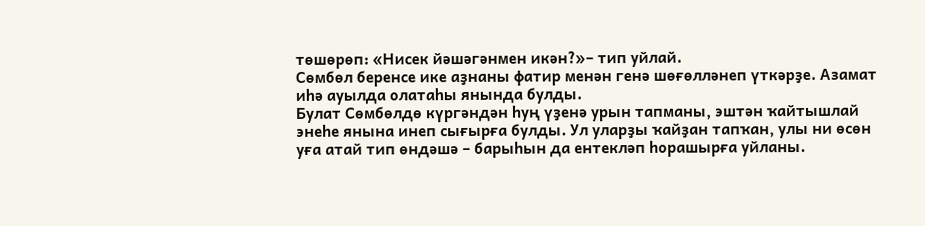төшөрөп: «Нисек йәшәгәнмен икән?»– тип уйлай.
Сөмбөл беренсе ике аҙнаны фатир менән генә шөғөлләнеп үткәрҙе. Азамат иһә ауылда олатаһы янында булды.
Булат Сөмбөлдө күргәндән һуң үҙенә урын тапманы, эштән ҡайтышлай энеһе янына инеп сығырға булды. Ул уларҙы ҡайҙан тапҡан, улы ни өсөн уға атай тип өндәшә – барыһын да ентекләп һорашырға уйланы.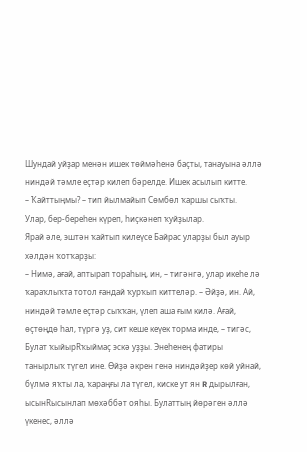Шундай уйҙар менән ишек төймәһенә баҫты, танауына әллә ниндәй тәмле еҫтәр килеп бәрелде. Ишек асылып китте.
– Ҡайттыңмы? – тип йылмайып Сөмбөл ҡаршы сыҡты.
Улар, бер-береһен күреп, һиҫкәнеп ҡуйҙылар.
Ярай әле, эштән ҡайтып килеүсе Байрас уларҙы был ауыр хәлдән ҡотҡарҙы:
– Нимә, ағай, аптырап тораһың, ин, – тигәнгә, улар икеһе лә ҡараҡлыҡта тотол ғандай ҡурҡып киттеләр. – Әйҙә, ин. Ай, ниндәй тәмле еҫтәр сыҡҡан, үлеп аша ғым килә. Ағай, өҫтөңдө һал, түргә уҙ, сит кеше кеүек торма инде, – тигәс, Булат ҡыйырRҡыймаҫ эскә уҙҙы. Энеһенең фатиры танырлыҡ түгел ине. Өйҙә әкрен генә ниндәйҙер көй уйнай, бүлмә яҡты ла, ҡараңғы ла түгел, киске ут ян R дырылған, ысынRысынлап мөхәббәт ояһы. Булаттың йөрәген әллә үкенес, әллә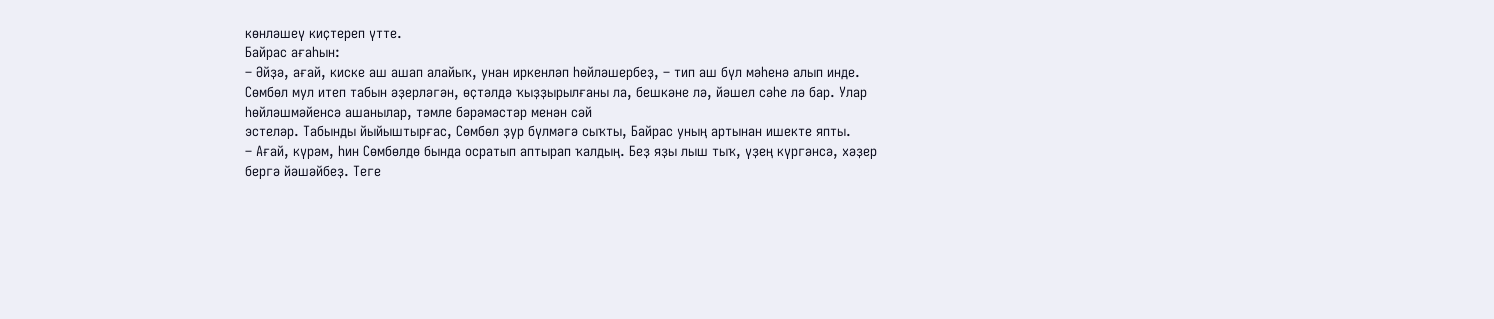көнләшеү киҫтереп үтте.
Байрас ағаһын:
– Әйҙә, ағай, киске аш ашап алайыҡ, унан иркенләп һөйләшербеҙ, – тип аш бүл мәһенә алып инде.
Сөмбөл мул итеп табын әҙерләгән, өҫтәлдә ҡыҙҙырылғаны ла, бешкәне лә, йәшел сәһе лә бар. Улар һөйләшмәйенсә ашанылар, тәмле бәрәмәстәр менән сәй
эстеләр. Табынды йыйыштырғас, Сөмбөл ҙур бүлмәгә сыҡты, Байрас уның артынан ишекте япты.
– Ағай, күрәм, һин Сөмбөлдө бында осратып аптырап ҡалдың. Беҙ яҙы лыш тыҡ, үҙең күргәнсә, хәҙер бергә йәшәйбеҙ. Теге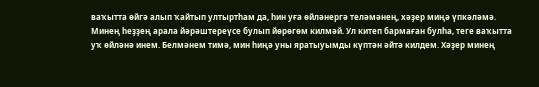ваҡытта өйгә алып ҡайтып ултыртһам да, һин уға өйләнергә теләмәнең, хәҙер миңә үпкәләмә. Минең һеҙҙең арала йәрәштереүсе булып йөрөгөм килмәй. Ул китеп бармаған булһа, теге ваҡытта уҡ өйләнә инем. Белмәнем тимә, мин һиңә уны яратыуымды күптән әйтә килдем. Хәҙер минең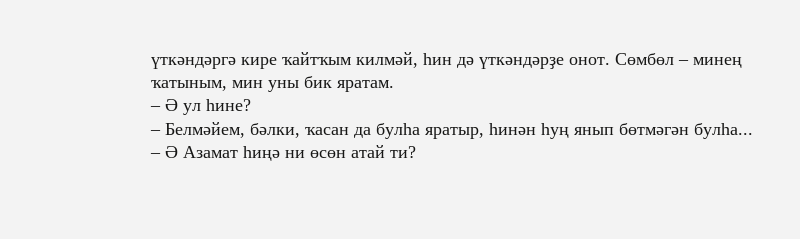үткәндәргә кире ҡайтҡым килмәй, һин дә үткәндәрҙе онот. Сөмбөл – минең ҡатыным, мин уны бик яратам.
– Ә ул һине?
– Белмәйем, бәлки, ҡасан да булһа яратыр, һинән һуң янып бөтмәгән булһа...
– Ә Азамат һиңә ни өсөн атай ти?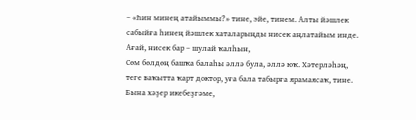– «Һин минең атайыммы?» тине, эйе, тинем. Алты йәшлек сабыйға һинең йәшлек хаталарыңды нисек аңлатайым инде. Ағай, нисек бар – шулай ҡалһын,
Сөм бөлдөң башҡа балаһы әллә була, әллә юҡ. Хәтерләһәң, теге ваҡытта ҡарт доктор, уға бала табырға ярамаясаҡ, тине. Бына хәҙер икебеҙгәме,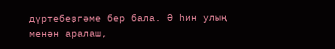дүртебеҙгәме бер бала. Ә һин улың менән аралаш,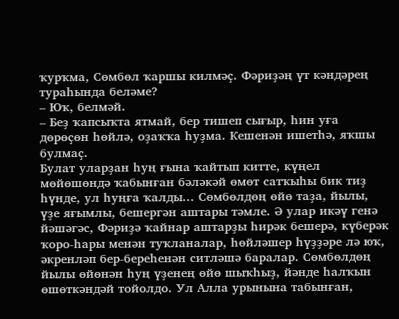ҡурҡма, Сөмбөл ҡаршы килмәҫ. Фәриҙәң үт кәндәрең тураһында беләме?
– Юҡ, белмәй.
– Беҙ ҡапсыҡта ятмай, бер тишеп сығыр, һин уға дөрөҫөн һөйлә, оҙаҡҡа һуҙма. Кешенән ишетһә, яҡшы булмаҫ.
Булат уларҙан һуң ғына ҡайтып китте, күңел мөйөшөндә ҡабынған бәләкәй өмөт сатҡыһы бик тиҙ һүнде, ул һуңға ҡалды... Сөмбөлдөң өйө таҙа, йылы, үҙе яғымлы, бешергән аштары тәмле. Ә улар икәү генә йәшәгәс, Фәриҙә ҡайнар аштарҙы һирәк бешерә, күберәк ҡоро-һары менән туҡланалар, һөйләшер һүҙҙәре лә юҡ, әкренләп бер-береһенән ситләшә баралар. Сөмбөлдөң йылы өйөнән һуң үҙенең өйө шыҡһыҙ, йәнде һалҡын өшөткәндәй тойолдо. Ул Алла урынына табынған,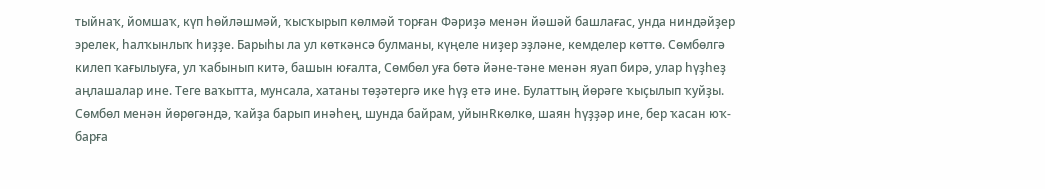тыйнаҡ, йомшаҡ, күп һөйләшмәй, ҡысҡырып көлмәй торған Фәриҙә менән йәшәй башлағас, унда ниндәйҙер эрелек, һалҡынлыҡ һиҙҙе. Барыһы ла ул көткәнсә булманы, күңеле ниҙер эҙләне, кемделер көттө. Сөмбөлгә килеп ҡағылыуға, ул ҡабынып китә, башын юғалта, Сөмбөл уға бөтә йәне-тәне менән яуап бирә, улар һүҙһеҙ аңлашалар ине. Теге ваҡытта, мунсала, хатаны төҙәтергә ике һүҙ етә ине. Булаттың йөрәге ҡыҫылып ҡуйҙы. Сөмбөл менән йөрөгәндә, ҡайҙа барып инәһең, шунда байрам, уйынRкөлкө, шаян һүҙҙәр ине, бер ҡасан юҡ-барға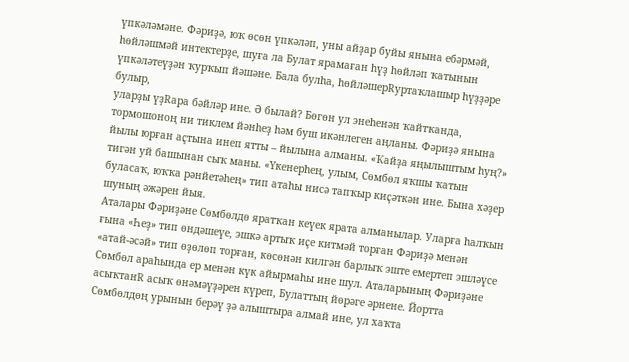үпкәләмәне. Фәриҙә, юҡ өсөн үпкәләп, уны айҙар буйы янына ебәрмәй, һөйләшмәй интектерҙе, шуға ла Булат ярамаған һүҙ һөйләп ҡатынын үпкәләтеүҙән ҡурҡып йәшәне. Бала булһа, һөйләшерRуртаҡлашыр һүҙҙәре булыр,
уларҙы үҙRара бәйләр ине. Ә былай? Бөгөн ул энеһенән ҡайтҡанда, тормошоноң ни тиклем йәнһеҙ һәм буш икәнлеген аңланы. Фәриҙә янына йылы юрған аҫтына инеп ятты – йылына алманы. «Ҡайҙа яңылыштым һуң?» тигән уй башынан сыҡ маны. «Үкенерһең, улым, Сөмбөл яҡшы ҡатын буласаҡ, юҡҡа рәнйетәһең» тип атаһы нисә тапҡыр киҫәткән ине. Бына хәҙер шуның әжәрен йыя.
Аталары Фәриҙәне Сөмбөлдө яратҡан кеүек ярата алманылар. Уларға һалҡын ғына «Һеҙ» тип өндәшеүе, эшкә артыҡ иҫе китмәй торған Фәриҙә менән «атай-әсәй» тип өҙөлөп торған, көсөнән килгән барлыҡ эште емертеп эшләүсе Сөмбөл араһында ер менән күк айырмаһы ине шул. Аталарының Фәриҙәне асыҡтанR асыҡ өнәмәүҙәрен күреп, Булаттың йөрәге әрнене. Йортта Сөмбөлдөң урынын берәү ҙә алыштыра алмай ине, ул хаҡта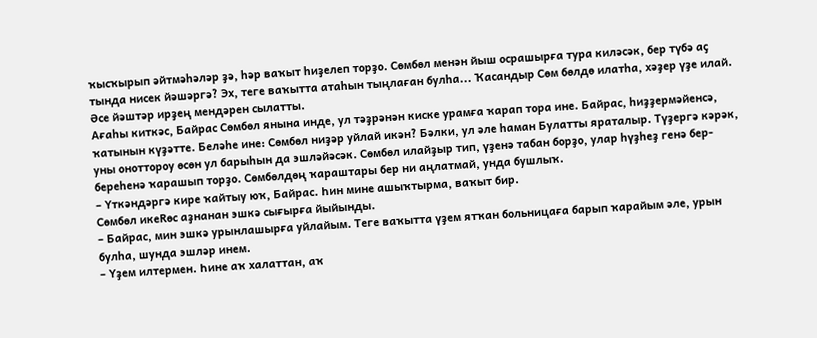ҡысҡырып әйтмәһәләр ҙә, һәр ваҡыт һиҙелеп торҙо. Сөмбөл менән йыш осрашырға тура киләсәк, бер түбә аҫ тында нисек йәшәргә? Эх, теге ваҡытта атаһын тыңлаған булһа... Ҡасандыр Сөм бөлдө илатһа, хәҙер үҙе илай. Әсе йәштәр ирҙең мендәрен сылатты.
Ағаһы киткәс, Байрас Сөмбөл янына инде, ул тәҙрәнән киске урамға ҡарап тора ине. Байрас, һиҙҙермәйенсә, ҡатынын күҙәтте. Беләһе ине: Сөмбөл ниҙәр уйлай икән? Бәлки, ул әле һаман Булатты яраталыр. Түҙергә кәрәк, уны оноттороу өсөн ул барыһын да эшләйәсәк. Сөмбөл илайҙыр тип, үҙенә табан борҙо, улар һүҙһеҙ генә бер-береһенә ҡарашып торҙо. Сөмбөлдөң ҡараштары бер ни аңлатмай, унда бушлыҡ.
– Үткәндәргә кире ҡайтыу юҡ, Байрас. Һин мине ашыҡтырма, ваҡыт бир.
Сөмбөл икеRөс аҙнанан эшкә сығырға йыйынды.
– Байрас, мин эшкә урынлашырға уйлайым. Теге ваҡытта үҙем ятҡан больницаға барып ҡарайым әле, урын булһа, шунда эшләр инем.
– Үҙем илтермен. Һине аҡ халаттан, аҡ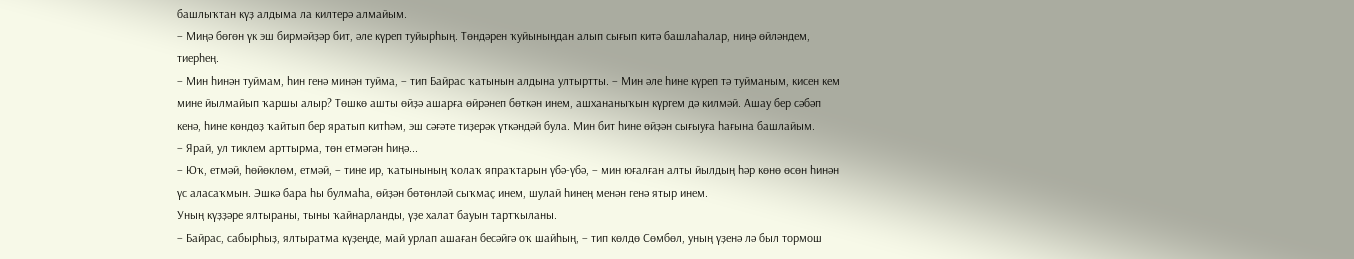башлыҡтан күҙ алдыма ла килтерә алмайым.
– Миңә бөгөн үк эш бирмәйҙәр бит, әле күреп туйырһың. Төндәрен ҡуйыныңдан алып сығып китә башлаһалар, ниңә өйләндем, тиерһең.
– Мин һинән туймам, һин генә минән туйма, – тип Байрас ҡатынын алдына ултыртты. – Мин әле һине күреп тә туйманым, кисен кем мине йылмайып ҡаршы алыр? Төшкө ашты өйҙә ашарға өйрәнеп бөткән инем, ашхананыҡын күргем дә килмәй. Ашау бер сәбәп кенә, һине көндөҙ ҡайтып бер яратып китһәм, эш сәғәте тиҙерәк үткәндәй була. Мин бит һине өйҙән сығыуға һағына башлайым.
– Ярай, ул тиклем арттырма, төн етмәгән һиңә...
– Юҡ, етмәй, һөйөклөм, етмәй, – тине ир, ҡатынының ҡолаҡ япраҡтарын үбә-үбә, – мин юғалған алты йылдың һәр көнө өсөн һинән үс аласаҡмын. Эшкә бара һы булмаһа, өйҙән бөтөнләй сыҡмаҫ инем, шулай һинең менән генә ятыр инем.
Уның күҙҙәре ялтыраны, тыны ҡайнарланды, үҙе халат бауын тартҡыланы.
– Байрас, сабырһыҙ, ялтыратма күҙеңде, май урлап ашаған бесәйгә оҡ шайһың, – тип көлдө Сөмбөл, уның үҙенә лә был тормош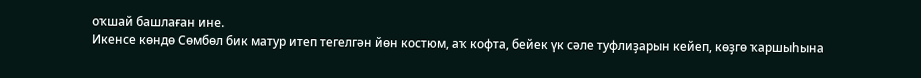оҡшай башлаған ине.
Икенсе көндө Сөмбөл бик матур итеп тегелгән йөн костюм, аҡ кофта, бейек үк сәле туфлиҙарын кейеп, көҙгө ҡаршыһына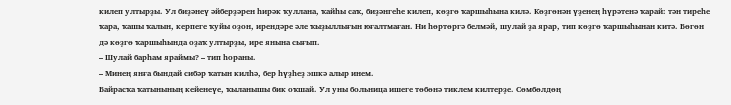килеп ултырҙы. Ул биҙәнеү әйберҙәрен һирәк ҡуллана, ҡайһы саҡ, биҙәнгеһе килеп, көҙгө ҡаршыһына килә. Көҙгөнән үҙенең һүрәтенә ҡарай: тән тиреһе ҡара, ҡашы ҡалын, керпеге ҡуйы оҙон, ирендәре әле ҡыҙыллығын юғалтмаған. Ни һөртөргә белмәй, шулай ҙа ярар, тип көҙгө ҡаршыһынан китә. Бөгөн дә көҙгө ҡаршыһында оҙаҡ ултырҙы, ире янына сығып.
– Шулай барһам яраймы? – тип һораны.
– Минең янға бындай сибәр ҡатын килһә, бер һүҙһеҙ эшкә алыр инем.
Байрасҡа ҡатынының кейенеүе, ҡыланышы бик оҡшай. Ул уны больница ишеге төбөнә тиклем килтерҙе. Сөмбөлдөң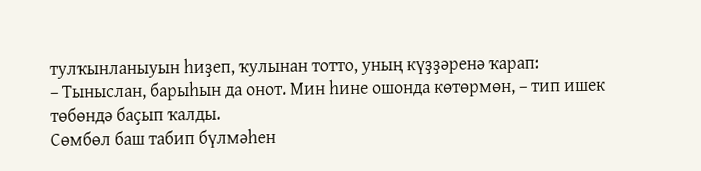тулҡынланыуын һиҙеп, ҡулынан тотто, уның күҙҙәренә ҡарап:
– Тыныслан, барыһын да онот. Мин һине ошонда көтөрмөн, – тип ишек төбөндә баҫып ҡалды.
Сөмбөл баш табип бүлмәһен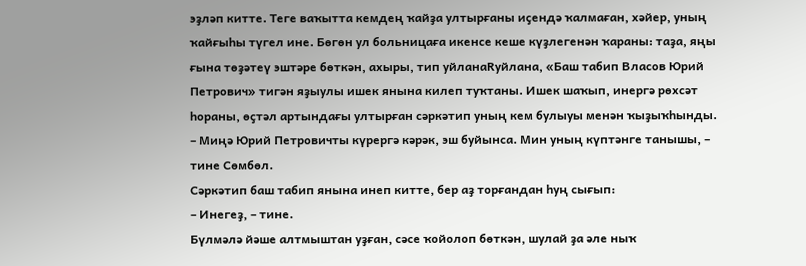эҙләп китте. Теге ваҡытта кемдең ҡайҙа ултырғаны иҫендә ҡалмаған, хәйер, уның ҡайғыһы түгел ине. Бөгөн ул больницаға икенсе кеше күҙлегенән ҡараны: таҙа, яңы ғына төҙәтеү эштәре бөткән, ахыры, тип уйланаRуйлана, «Баш табип Власов Юрий Петрович» тигән яҙыулы ишек янына килеп туҡтаны. Ишек шаҡып, инергә рөхсәт һораны, өҫтәл артындағы ултырған сәркәтип уның кем булыуы менән ҡыҙыҡһынды.
– Миңә Юрий Петровичты күрергә кәрәк, эш буйынса. Мин уның күптәнге танышы, – тине Сөмбөл.
Сәркәтип баш табип янына инеп китте, бер аҙ торғандан һуң сығып:
– Инегеҙ, – тине.
Бүлмәлә йәше алтмыштан уҙған, сәсе ҡойолоп бөткән, шулай ҙа әле ныҡ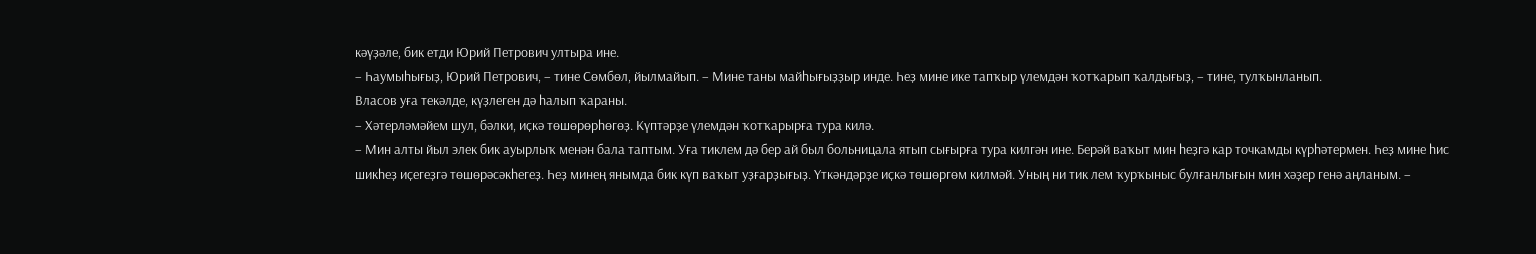кәүҙәле, бик етди Юрий Петрович ултыра ине.
– Һаумыһығыҙ, Юрий Петрович, – тине Сөмбөл, йылмайып. – Мине таны майһығыҙҙыр инде. Һеҙ мине ике тапҡыр үлемдән ҡотҡарып ҡалдығыҙ, – тине, тулҡынланып.
Власов уға текәлде, күҙлеген дә һалып ҡараны.
– Хәтерләмәйем шул, бәлки, иҫкә төшөрөрһөгөҙ. Күптәрҙе үлемдән ҡотҡарырға тура килә.
– Мин алты йыл элек бик ауырлыҡ менән бала таптым. Уға тиклем дә бер ай был больницала ятып сығырға тура килгән ине. Берәй ваҡыт мин һеҙгә кар точкамды күрһәтермен. Һеҙ мине һис шикһеҙ иҫегеҙгә төшөрәсәкһегеҙ. Һеҙ минең янымда бик күп ваҡыт уҙғарҙығыҙ. Үткәндәрҙе иҫкә төшөргөм килмәй. Уның ни тик лем ҡурҡыныс булғанлығын мин хәҙер генә аңланым. –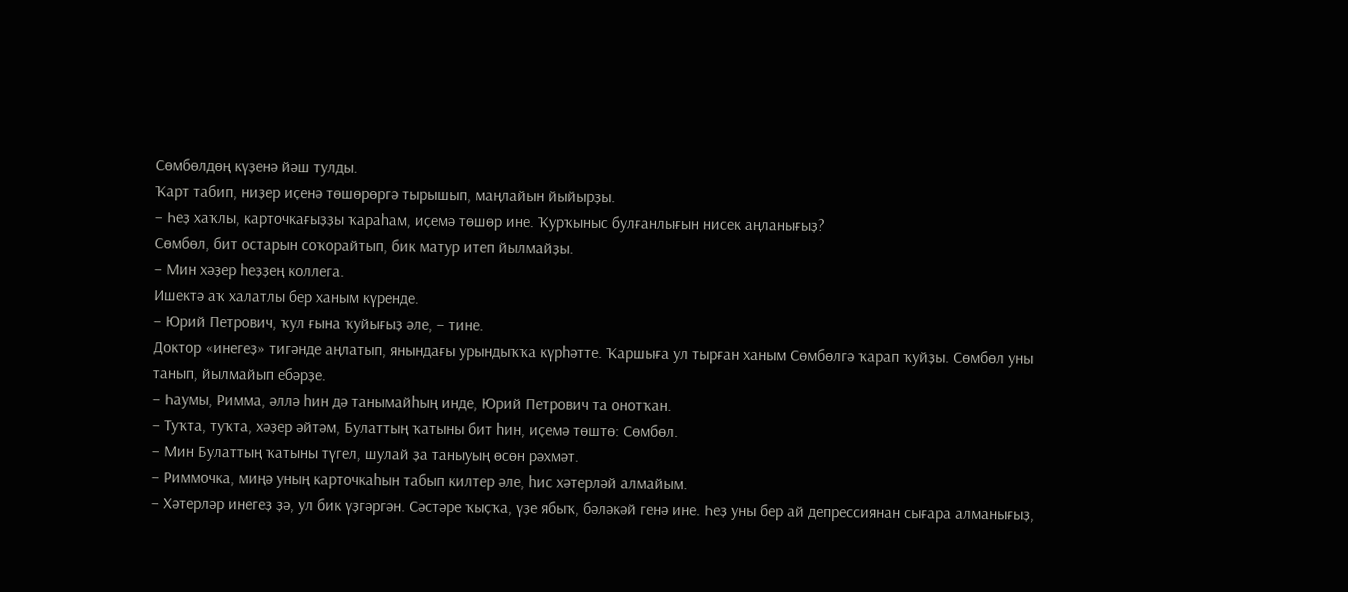Сөмбөлдөң күҙенә йәш тулды.
Ҡарт табип, ниҙер иҫенә төшөрөргә тырышып, маңлайын йыйырҙы.
– Һеҙ хаҡлы, карточкағыҙҙы ҡараһам, иҫемә төшөр ине. Ҡурҡыныс булғанлығын нисек аңланығыҙ?
Сөмбөл, бит остарын соҡорайтып, бик матур итеп йылмайҙы.
– Мин хәҙер һеҙҙең коллега.
Ишектә аҡ халатлы бер ханым күренде.
– Юрий Петрович, ҡул ғына ҡуйығыҙ әле, – тине.
Доктор «инегеҙ» тигәнде аңлатып, янындағы урындыҡҡа күрһәтте. Ҡаршыға ул тырған ханым Сөмбөлгә ҡарап ҡуйҙы. Сөмбөл уны танып, йылмайып ебәрҙе.
– Һаумы, Римма, әллә һин дә танымайһың инде, Юрий Петрович та онотҡан.
– Туҡта, туҡта, хәҙер әйтәм, Булаттың ҡатыны бит һин, иҫемә төштө: Сөмбөл.
– Мин Булаттың ҡатыны түгел, шулай ҙа таныуың өсөн рәхмәт.
– Риммочка, миңә уның карточкаһын табып килтер әле, һис хәтерләй алмайым.
– Хәтерләр инегеҙ ҙә, ул бик үҙгәргән. Сәстәре ҡыҫҡа, үҙе ябыҡ, бәләкәй генә ине. Һеҙ уны бер ай депрессиянан сығара алманығыҙ,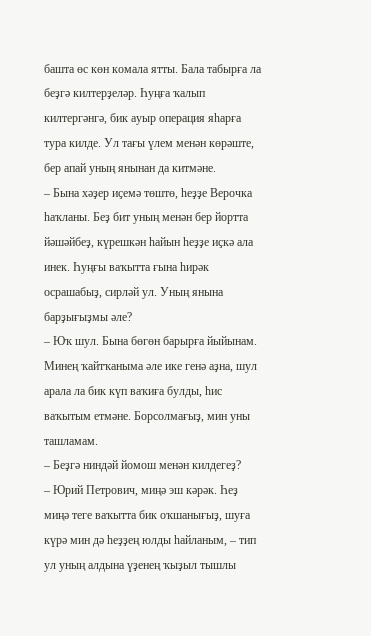башта өс көн комала ятты. Бала табырға ла беҙгә килтерҙеләр. Һуңға ҡалып килтергәнгә, бик ауыр операция яһарға тура килде. Ул тағы үлем менән көрәште, бер апай уның янынан да китмәне.
– Бына хәҙер иҫемә төштө, һеҙҙе Верочка һаҡланы. Беҙ бит уның менән бер йортта йәшәйбеҙ, күрешкән һайын һеҙҙе иҫкә ала инек. Һуңғы ваҡытта ғына һирәк осрашабыҙ, сирләй ул. Уның янына барҙығыҙмы әле?
– Юҡ шул. Бына бөгөн барырға йыйынам. Минең ҡайтҡаныма әле ике генә аҙна, шул арала ла бик күп ваҡиға булды, һис ваҡытым етмәне. Борсолмағыҙ, мин уны ташламам.
– Беҙгә ниндәй йомош менән килдегеҙ?
– Юрий Петрович, миңә эш кәрәк. Һеҙ миңә теге ваҡытта бик оҡшанығыҙ, шуға күрә мин дә һеҙҙең юлды һайланым, – тип ул уның алдына үҙенең ҡыҙыл тышлы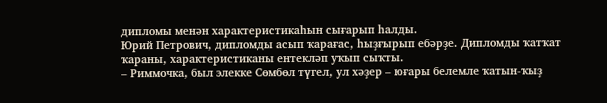дипломы менән характеристикаһын сығарып һалды.
Юрий Петрович, дипломды асып ҡарағас, һыҙғырып ебәрҙе. Дипломды ҡатҡат ҡараны, характеристиканы ентекләп уҡып сыҡты.
– Риммочка, был элекке Сөмбөл түгел, ул хәҙер – юғары белемле ҡатын-ҡыҙ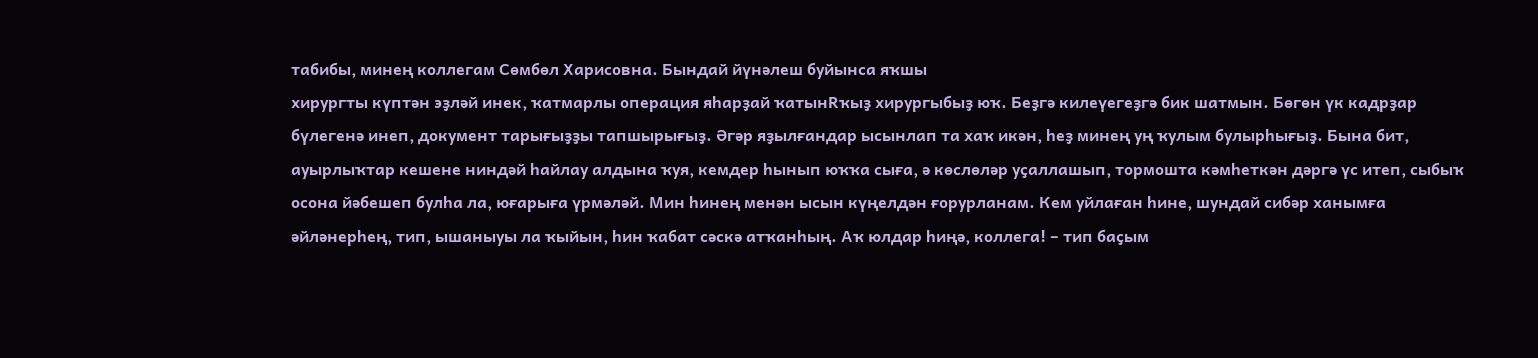табибы, минең коллегам Сөмбөл Харисовна. Бындай йүнәлеш буйынса яҡшы
хирургты күптән эҙләй инек, ҡатмарлы операция яһарҙай ҡатынRҡыҙ хирургыбыҙ юҡ. Беҙгә килеүегеҙгә бик шатмын. Бөгөн үк кадрҙар бүлегенә инеп, документ тарығыҙҙы тапшырығыҙ. Әгәр яҙылғандар ысынлап та хаҡ икән, һеҙ минең уң ҡулым булырһығыҙ. Бына бит, ауырлыҡтар кешене ниндәй һайлау алдына ҡуя, кемдер һынып юҡҡа сыға, ә көслөләр уҫаллашып, тормошта кәмһеткән дәргә үс итеп, сыбыҡ осона йәбешеп булһа ла, юғарыға үрмәләй. Мин һинең менән ысын күңелдән ғорурланам. Кем уйлаған һине, шундай сибәр ханымға әйләнерһең, тип, ышаныуы ла ҡыйын, һин ҡабат сәскә атҡанһың. Аҡ юлдар һиңә, коллега! – тип баҫым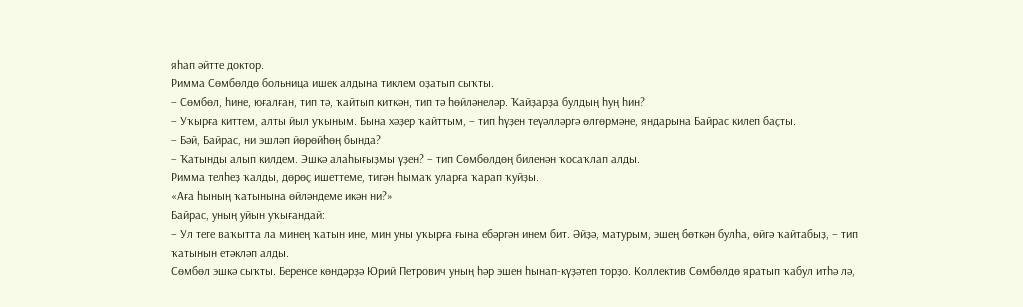яһап әйтте доктор.
Римма Сөмбөлдө больница ишек алдына тиклем оҙатып сыҡты.
– Сөмбөл, һине, юғалған, тип тә, ҡайтып киткән, тип тә һөйләнеләр. Ҡайҙарҙа булдың һуң һин?
– Уҡырға киттем, алты йыл уҡыным. Бына хәҙер ҡайттым, – тип һүҙен теүәлләргә өлгөрмәне, яндарына Байрас килеп баҫты.
– Бәй, Байрас, ни эшләп йөрөйһөң бында?
– Ҡатынды алып килдем. Эшкә алаһығыҙмы үҙен? – тип Сөмбөлдөң биленән ҡосаҡлап алды.
Римма телһеҙ ҡалды, дөрөҫ ишеттеме, тигән һымаҡ уларға ҡарап ҡуйҙы.
«Аға һының ҡатынына өйләндеме икән ни?»
Байрас, уның уйын уҡығандай:
– Ул теге ваҡытта ла минең ҡатын ине, мин уны уҡырға ғына ебәргән инем бит. Әйҙә, матурым, эшең бөткән булһа, өйгә ҡайтабыҙ, – тип ҡатынын етәкләп алды.
Сөмбөл эшкә сыҡты. Беренсе көндәрҙә Юрий Петрович уның һәр эшен һынап-күҙәтеп торҙо. Коллектив Сөмбөлдө яратып ҡабул итһә лә,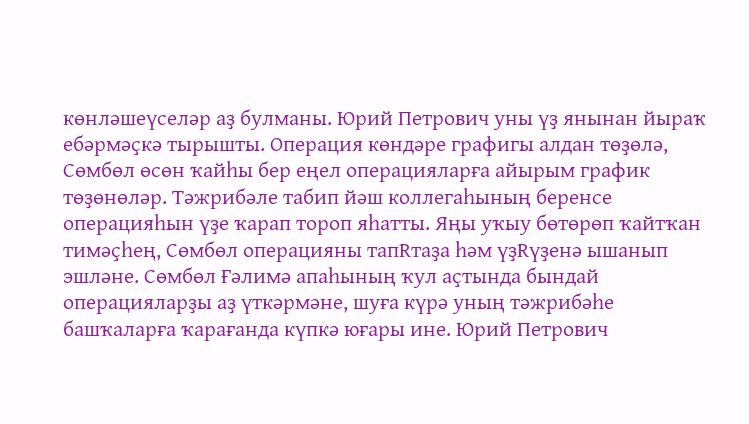көнләшеүселәр аҙ булманы. Юрий Петрович уны үҙ янынан йыраҡ ебәрмәҫкә тырышты. Операция көндәре графигы алдан төҙөлә, Сөмбөл өсөн ҡайһы бер еңел операцияларға айырым график төҙөнөләр. Тәжрибәле табип йәш коллегаһының беренсе операцияһын үҙе ҡарап тороп яһатты. Яңы уҡыу бөтөрөп ҡайтҡан тимәҫһең, Сөмбөл операцияны тапRтаҙа һәм үҙRүҙенә ышанып эшләне. Сөмбөл Ғәлимә апаһының ҡул аҫтында бындай операцияларҙы аҙ үткәрмәне, шуға күрә уның тәжрибәһе башҡаларға ҡарағанда күпкә юғары ине. Юрий Петрович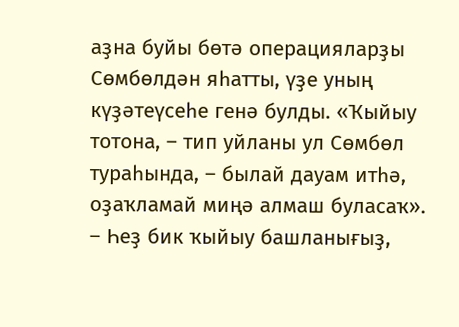аҙна буйы бөтә операцияларҙы Сөмбөлдән яһатты, үҙе уның күҙәтеүсеһе генә булды. «Ҡыйыу тотона, – тип уйланы ул Сөмбөл тураһында, – былай дауам итһә, оҙаҡламай миңә алмаш буласаҡ».
– Һеҙ бик ҡыйыу башланығыҙ,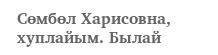Сөмбөл Харисовна, хуплайым. Былай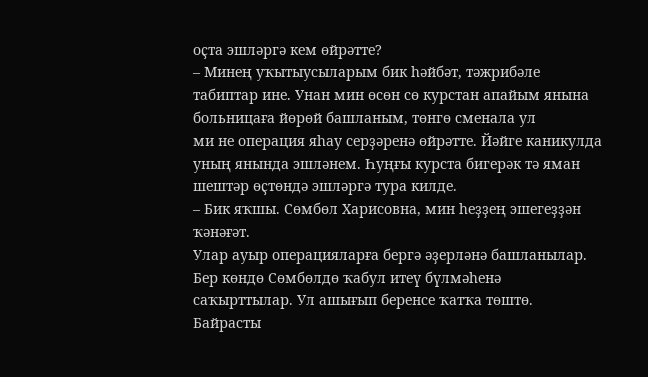оҫта эшләргә кем өйрәтте?
– Минең уҡытыусыларым бик һәйбәт, тәжрибәле табиптар ине. Унан мин өсөн сө курстан апайым янына больницаға йөрөй башланым, төнгө сменала ул
ми не операция яһау серҙәренә өйрәтте. Йәйге каникулда уның янында эшләнем. Һуңғы курста бигерәк тә яман шештәр өҫтөндә эшләргә тура килде.
– Бик яҡшы. Сөмбөл Харисовна, мин һеҙҙең эшегеҙҙән ҡәнәғәт.
Улар ауыр операцияларға бергә әҙерләнә башланылар.
Бер көндө Сөмбөлдө ҡабул итеү бүлмәһенә саҡырттылар. Ул ашығып беренсе ҡатҡа төштө. Байрасты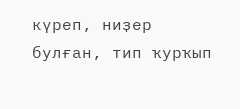күреп, ниҙер булған, тип ҡурҡып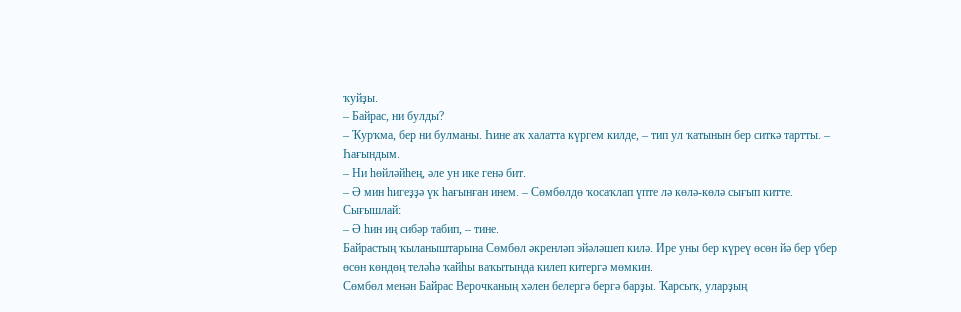ҡуйҙы.
– Байрас, ни булды?
– Ҡурҡма, бер ни булманы. Һине аҡ халатта күргем килде, – тип ул ҡатынын бер ситкә тартты. – Һағындым.
– Ни һөйләйһең, әле ун ике генә бит.
– Ә мин һигеҙҙә үк һағынған инем. – Сөмбөлдө ҡосаҡлап үпте лә көлә-көлә сығып китте. Сығышлай:
– Ә һин иң сибәр табип, – тине.
Байрастың ҡыланыштарына Сөмбөл әкренләп эйәләшеп килә. Ире уны бер күреү өсөн йә бер үбер өсөн көндөң теләһә ҡайһы ваҡытында килеп китергә мөмкин.
Сөмбөл менән Байрас Верочканың хәлен белергә бергә барҙы. Ҡарсыҡ, уларҙың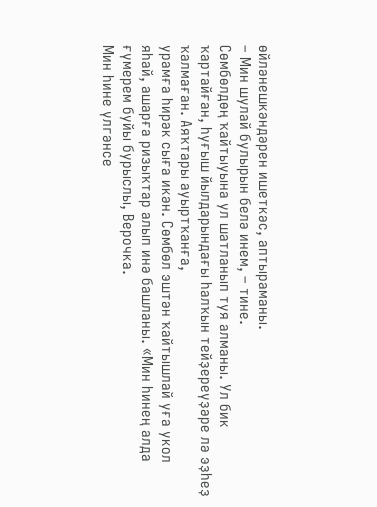өйләнешкәндәрен ишеткәс, аптыраманы.
– Мин шулай булырын белә инем, – тине.
Сөмбөлдөң ҡайтыуына ул шатланып туя алманы. Ул бик ҡартайған, һуғыш йылдарындағы һалҡын тейҙереүҙәре лә эҙһеҙ ҡалмаған. Аяҡтары ауыртҡанға,
урамға һирәк сыға икән. Сөмбөл эштән ҡайтышлай уға укол яһай, ашарға ризыҡтар алып инә башланы. «Мин һинең алда ғүмерем буйы бурыслы, Верочка.
Мин һине үлгәнсе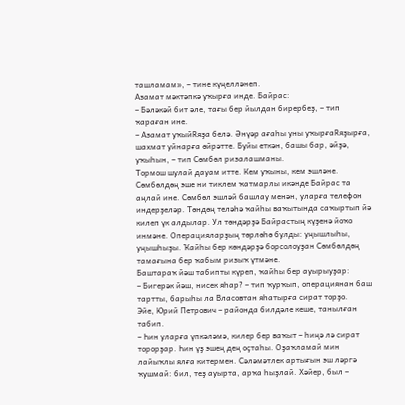ташламам», – тине күңелләнеп.
Азамат мәктәпкә уҡырға инде. Байрас:
– Бәләкәй бит әле, тағы бер йылдан бирербеҙ, – тип ҡараған ине.
– Азамат уҡыйRяҙа белә. Әнүәр ағаһы уны уҡырғаRяҙырға, шахмат уйнарға өйрәтте. Буйы еткән, башы бар, әйҙә, уҡыһын, – тип Сөмбөл ризалашманы.
Тормош шулай дауам итте. Кем уҡыны, кем эшләне.
Сөмбөлдөң эше ни тиклем ҡатмарлы икәнде Байрас та аңлай ине. Сөмбөл эшләй башлау менән, уларға телефон индерҙеләр. Төндөң теләһә ҡайһы ваҡытында саҡыртып йә килеп үк алдылар. Ул төндәрҙә Байрастың күҙенә йоҡо инмәне. Операцияларҙың төрлөһө булды: уңышлыһы, уңышһыҙы. Ҡайһы бер көндәрҙә борсолоуҙан Сөмбөлдөң тамағына бер ҡабым ризыҡ үтмәне.
Баштараҡ йәш табипты күреп, ҡайһы бер ауырыуҙар:
– Бигерәк йәш, нисек яһар? – тип ҡурҡып, операциянан баш тартты, барыһы ла Власовтан яһатырға сират торҙо.
Эйе, Юрий Петрович – районда билдәле кеше, танылған табип.
– Һин уларға үпкәләмә, килер бер ваҡыт – һиңә лә сират торорҙар. Һин үҙ эшең дең оҫтаһы. Оҙаҡламай мин лайыҡлы ялға китермен. Сәләмәтлек артығын эш ләргә ҡушмай: бил, теҙ ауырта, арҡа һыҙлай. Хәйер, был –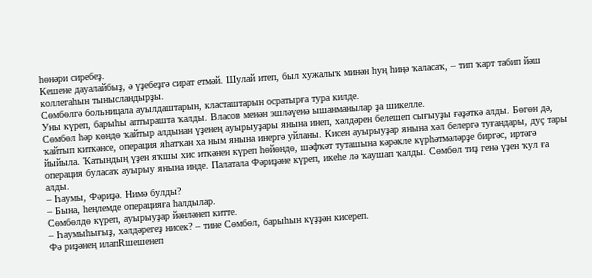һөнәри сиребеҙ.
Кешене дауалайбыҙ, ә үҙебеҙгә сират етмәй. Шулай итеп, был хужалыҡ минән һуң һиңә ҡаласаҡ, – тип ҡарт табип йәш коллегаһын тынысландырҙы.
Сөмбөлгә больницала ауылдаштарын, класташтарын осратырға тура килде.
Уны күреп, барыһы аптырашта ҡалды. Власов менән эшләүенә ышанманылар ҙа шикелле.
Сөмбөл һәр көндө ҡайтыр алдынан үҙенең ауырыуҙары янына инеп, хәлдәрен белешеп сығыуҙы ғәҙәткә алды. Бөгөн дә, ҡайтып киткәнсе, операция яһатҡан ха ным янына инергә уйланы. Кисен ауырыуҙар янына хәл белергә туғандары, дуҫ тары йыйыла. Ҡатындың үҙен яҡшы хис иткәнен күреп һөйөндө, шәфҡәт туташына кәрәкле күрһәтмәләрҙе биргәс, иртәгә операция буласаҡ ауырыу янына инде. Палатала Фәриҙәне күреп, икеһе лә ҡаушап ҡалды. Сөмбөл тиҙ генә үҙен ҡул ға алды.
– Һаумы, Фәриҙә. Нимә булды?
– Бына, һеңлемде операцияға һалдылар.
Сөмбөлдө күреп, ауырыуҙар йәнләнеп китте.
– Һаумыһығыҙ, хәлдәрегеҙ нисек? – тине Сөмбөл, барыһын күҙҙән кисереп.
Фә риҙәнең илапRшешенеп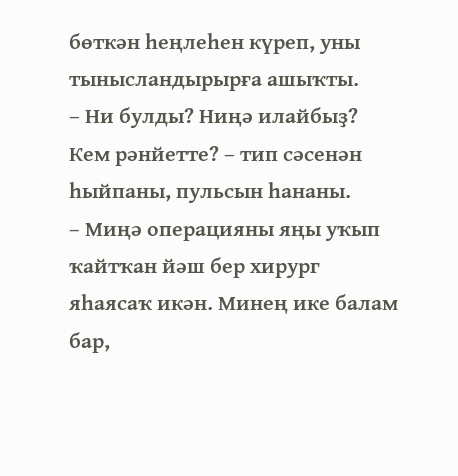бөткән һеңлеһен күреп, уны тынысландырырға ашыҡты.
– Ни булды? Ниңә илайбыҙ? Кем рәнйетте? – тип сәсенән һыйпаны, пульсын һананы.
– Миңә операцияны яңы уҡып ҡайтҡан йәш бер хирург яһаясаҡ икән. Минең ике балам бар,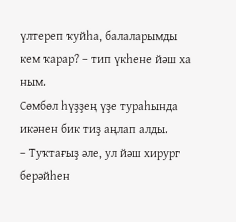үлтереп ҡуйһа, балаларымды кем ҡарар? – тип үкһене йәш ха ным.
Сөмбөл һүҙҙең үҙе тураһында икәнен бик тиҙ аңлап алды.
– Туҡтағыҙ әле, ул йәш хирург берәйһен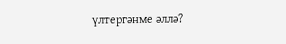үлтергәнме әллә?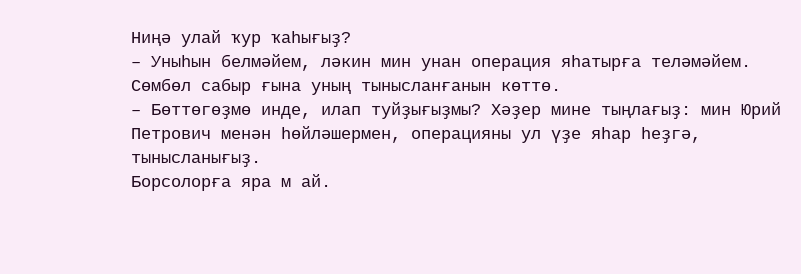Ниңә улай ҡур ҡаһығыҙ?
– Уныһын белмәйем, ләкин мин унан операция яһатырға теләмәйем.
Сөмбөл сабыр ғына уның тынысланғанын көттө.
– Бөттөгөҙмө инде, илап туйҙығыҙмы? Хәҙер мине тыңлағыҙ: мин Юрий
Петрович менән һөйләшермен, операцияны ул үҙе яһар һеҙгә, тынысланығыҙ.
Борсолорға яра м ай.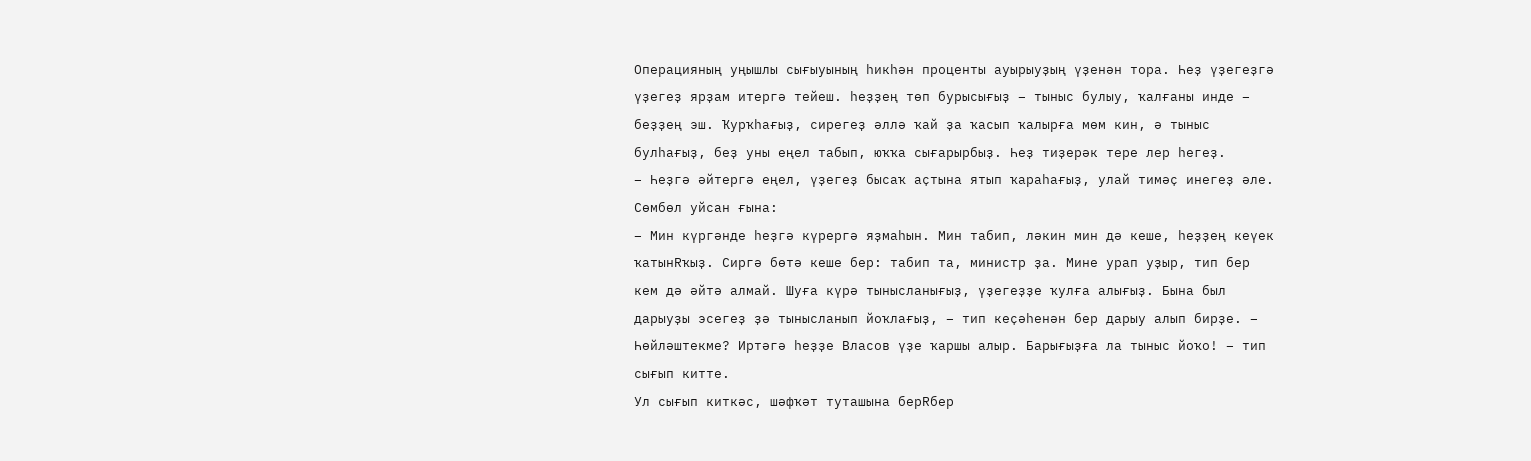Операцияның уңышлы сығыуының һикһән проценты ауырыуҙың үҙенән тора. Һеҙ үҙегеҙгә үҙегеҙ ярҙам итергә тейеш. һеҙҙең төп бурысығыҙ – тыныс булыу, ҡалғаны инде – беҙҙең эш. Ҡурҡһағыҙ, сирегеҙ әллә ҡай ҙа ҡасып ҡалырға мөм кин, ә тыныс булһағыҙ, беҙ уны еңел табып, юҡҡа сығарырбыҙ. Һеҙ тиҙерәк тере лер һегеҙ.
– Һеҙгә әйтергә еңел, үҙегеҙ бысаҡ аҫтына ятып ҡараһағыҙ, улай тимәҫ инегеҙ әле.
Сөмбөл уйсан ғына:
– Мин күргәнде һеҙгә күрергә яҙмаһын. Мин табип, ләкин мин дә кеше, һеҙҙең кеүек ҡатынRҡыҙ. Сиргә бөтә кеше бер: табип та, министр ҙа. Мине урап уҙыр, тип бер кем дә әйтә алмай. Шуға күрә тынысланығыҙ, үҙегеҙҙе ҡулға алығыҙ. Бына был дарыуҙы эсегеҙ ҙә тынысланып йоҡлағыҙ, – тип кеҫәһенән бер дарыу алып бирҙе. – Һөйләштекме? Иртәгә һеҙҙе Власов үҙе ҡаршы алыр. Барығыҙға ла тыныс йоҡо! – тип сығып китте.
Ул сығып киткәс, шәфҡәт туташына берRбер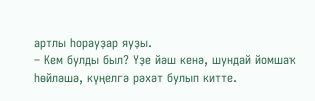артлы һорауҙар яуҙы.
– Кем булды был? Үҙе йәш кенә, шундай йомшаҡ һөйләшә, күңелгә рәхәт булып китте.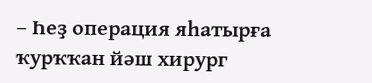– Һеҙ операция яһатырға ҡурҡҡан йәш хирург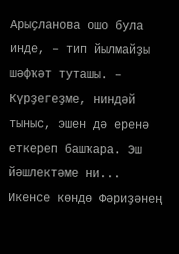Арыҫланова ошо була инде, – тип йылмайҙы шәфҡәт туташы. – Күрҙегеҙме, ниндәй тыныс, эшен дә еренә еткереп башҡара. Эш йәшлектәме ни...
Икенсе көндө Фәриҙәнең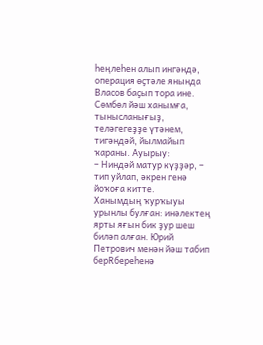һеңлеһен алып ингәндә, операция өҫтәле янында Власов баҫып тора ине. Сөмбөл йәш ханымға, тынысланығыҙ, теләгегеҙҙе үтәнем, тигәндәй, йылмайып ҡараны. Ауырыу:
– Ниндәй матур күҙҙәр, – тип уйлап, әкрен генә йоҡоға китте.
Ханымдың ҡурҡыуы урынлы булған: инәлектең ярты яғын бик ҙур шеш биләп алған. Юрий Петрович менән йәш табип берRбереһенә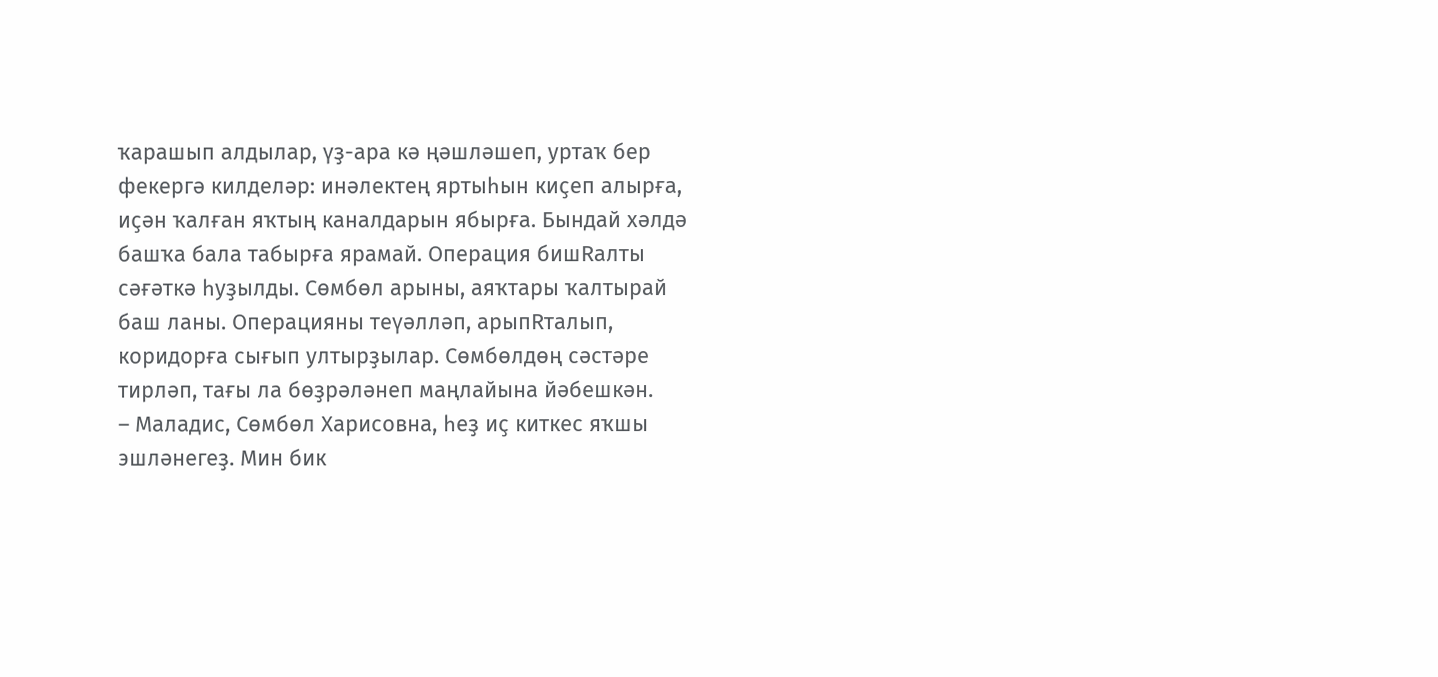ҡарашып алдылар, үҙ-ара кә ңәшләшеп, уртаҡ бер фекергә килделәр: инәлектең яртыһын киҫеп алырға, иҫән ҡалған яҡтың каналдарын ябырға. Бындай хәлдә башҡа бала табырға ярамай. Операция бишRалты сәғәткә һуҙылды. Сөмбөл арыны, аяҡтары ҡалтырай баш ланы. Операцияны теүәлләп, арыпRталып, коридорға сығып ултырҙылар. Сөмбөлдөң сәстәре тирләп, тағы ла бөҙрәләнеп маңлайына йәбешкән.
– Маладис, Сөмбөл Харисовна, һеҙ иҫ киткес яҡшы эшләнегеҙ. Мин бик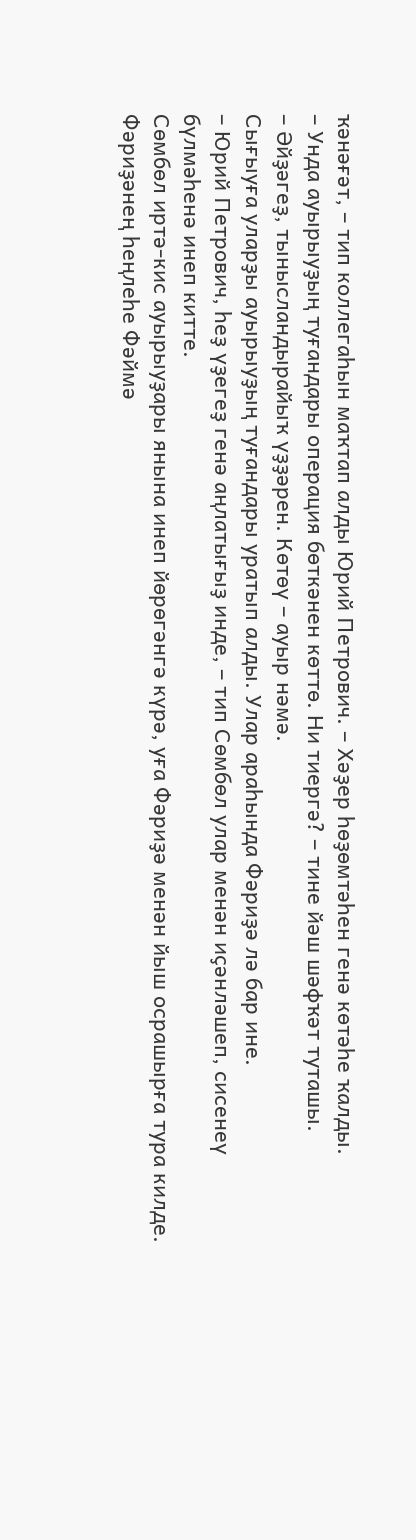ҡәнәғәт, – тип коллегаһын маҡтап алды Юрий Петрович. – Хәҙер һөҙөмтәһен генә көтәһе ҡалды.
– Унда ауырыуҙың туғандары операция бөткәнен көттө. Ни тиергә? – тине йәш шәфҡәт туташы.
– Әйҙәгеҙ, тынысландырайыҡ үҙҙәрен. Көтөү – ауыр нәмә.
Сығыуға уларҙы ауырыуҙың туғандары уратып алды. Улар араһында Фәриҙә лә бар ине.
– Юрий Петрович, һеҙ үҙегеҙ генә аңлатығыҙ инде, – тип Сөмбөл улар менән иҫәнләшеп, сисенеү бүлмәһенә инеп китте.
Сөмбөл иртә-кис ауырыуҙары янына инеп йөрөгәнгә күрә, уға Фәриҙә менән йыш осрашырға тура килде. Фәриҙәнең һеңлеһе Фәймә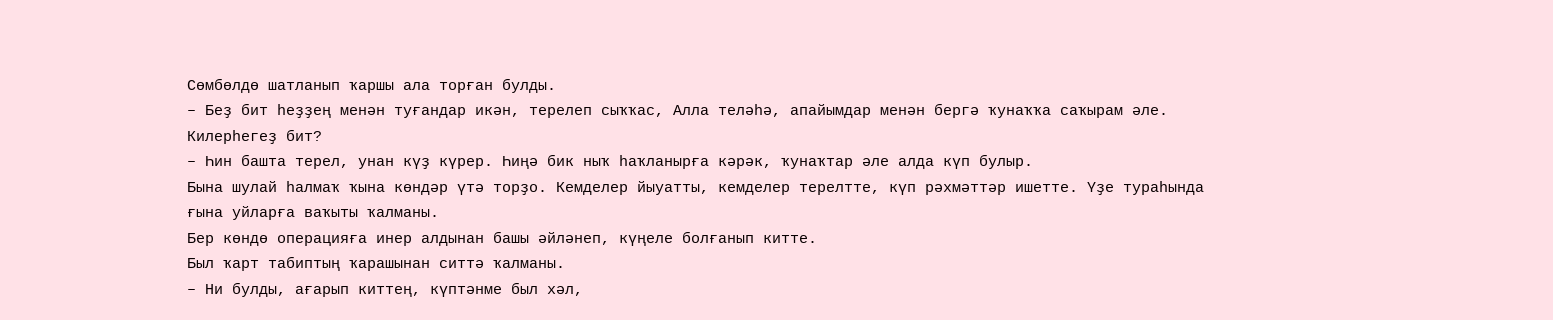Сөмбөлдө шатланып ҡаршы ала торған булды.
– Беҙ бит һеҙҙең менән туғандар икән, терелеп сыҡҡас, Алла теләһә, апайымдар менән бергә ҡунаҡҡа саҡырам әле. Килерһегеҙ бит?
– Һин башта терел, унан күҙ күрер. Һиңә бик ныҡ һаҡланырға кәрәк, ҡунаҡтар әле алда күп булыр.
Бына шулай һалмаҡ ҡына көндәр үтә торҙо. Кемделер йыуатты, кемделер терелтте, күп рәхмәттәр ишетте. Үҙе тураһында ғына уйларға ваҡыты ҡалманы.
Бер көндө операцияға инер алдынан башы әйләнеп, күңеле болғанып китте.
Был ҡарт табиптың ҡарашынан ситтә ҡалманы.
– Ни булды, ағарып киттең, күптәнме был хәл,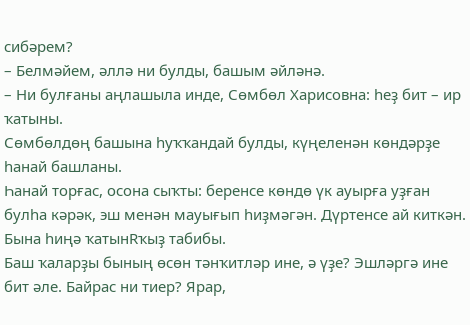сибәрем?
– Белмәйем, әллә ни булды, башым әйләнә.
– Ни булғаны аңлашыла инде, Сөмбөл Харисовна: һеҙ бит – ир ҡатыны.
Сөмбөлдөң башына һуҡҡандай булды, күңеленән көндәрҙе һанай башланы.
Һанай торғас, осона сыҡты: беренсе көндө үк ауырға уҙған булһа кәрәк, эш менән мауығып һиҙмәгән. Дүртенсе ай киткән. Бына һиңә ҡатынRҡыҙ табибы.
Баш ҡаларҙы бының өсөн тәнҡитләр ине, ә үҙе? Эшләргә ине бит әле. Байрас ни тиер? Ярар,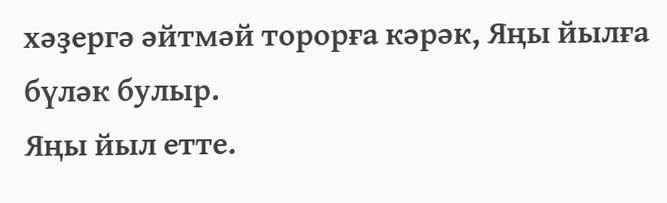хәҙергә әйтмәй торорға кәрәк, Яңы йылға бүләк булыр.
Яңы йыл етте.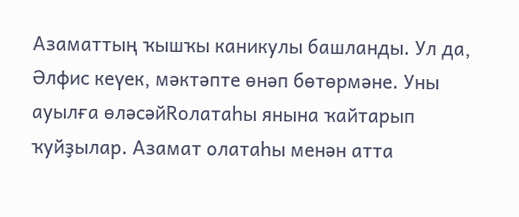Азаматтың ҡышҡы каникулы башланды. Ул да, Әлфис кеүек, мәктәпте өнәп бөтөрмәне. Уны ауылға өләсәйRолатаһы янына ҡайтарып ҡуйҙылар. Азамат олатаһы менән атта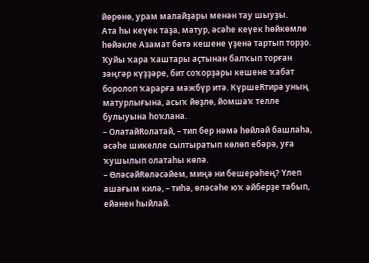йөрөнө, урам малайҙары менән тау шыуҙы.
Ата һы кеүек таҙа, матур, әсәһе кеүек һөйкөмлө һөйәкле Азамат бөтә кешене үҙенә тартып торҙо. Ҡуйы ҡара ҡаштары аҫтынан балҡып торған зәңгәр күҙҙәре, бит соҡорҙары кешене ҡабат боролоп ҡарарға мәжбүр итә. КүршеRтирә уның матурлығына, асыҡ йөҙлө, йомшаҡ телле булыуына һоҡлана.
– ОлатайRолатай, – тип бер нәмә һөйләй башлаһа, әсәһе шикелле сылтыратып көлөп ебәрә, уға ҡушылып олатаһы көлә.
– ӨләсәйRөләсәйем, миңә ни бешерәһең? Үлеп ашағым килә, – тиһә, өләсәһе юҡ әйберҙе табып, ейәнен һыйлай.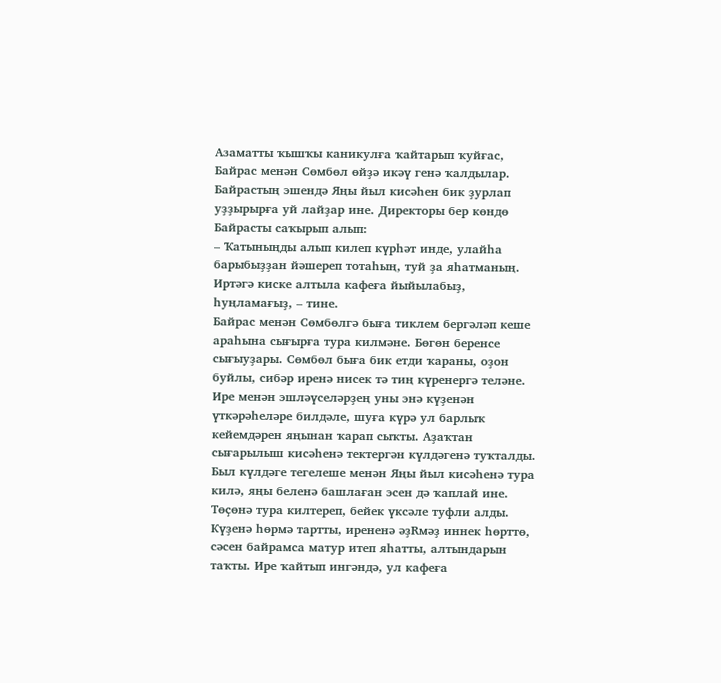Азаматты ҡышҡы каникулға ҡайтарып ҡуйғас, Байрас менән Сөмбөл өйҙә икәү генә ҡалдылар. Байрастың эшендә Яңы йыл кисәһен бик ҙурлап уҙҙырырға уй лайҙар ине. Директоры бер көндө Байрасты саҡырып алып:
– Ҡатыныңды алып килеп күрһәт инде, улайһа барыбыҙҙан йәшереп тотаһың, туй ҙа яһатманың. Иртәгә киске алтыла кафеға йыйылабыҙ, һуңламағыҙ, – тине.
Байрас менән Сөмбөлгә быға тиклем бергәләп кеше араһына сығырға тура килмәне. Бөгөн беренсе сығыуҙары. Сөмбөл быға бик етди ҡараны, оҙон буйлы, сибәр иренә нисек тә тиң күренергә теләне. Ире менән эшләүселәрҙең уны энә күҙенән үткәрәһеләре билдәле, шуға күрә ул барлыҡ кейемдәрен яңынан ҡарап сыҡты. Аҙаҡтан сығарылыш кисәһенә тектергән күлдәгенә туҡталды. Был күлдәге тегелеше менән Яңы йыл кисәһенә тура килә, яңы беленә башлаған эсен дә ҡаплай ине. Төҫөнә тура килтереп, бейек үксәле туфли алды. Күҙенә һөрмә тартты, ирененә әҙRмәҙ иннек һөрттө, сәсен байрамса матур итеп яһатты, алтындарын таҡты. Ире ҡайтып ингәндә, ул кафеға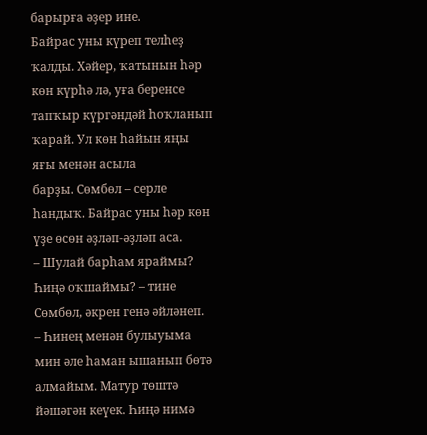барырға әҙер ине.
Байрас уны күреп телһеҙ ҡалды. Хәйер, ҡатынын һәр көн күрһә лә, уға беренсе тапҡыр күргәндәй һоҡланып ҡарай. Ул көн һайын яңы яғы менән асыла
барҙы. Сөмбөл – серле һандыҡ. Байрас уны һәр көн үҙе өсөн әҙләп-әҙләп аса.
– Шулай барһам яраймы? Һиңә оҡшаймы? – тине Сөмбөл, әкрен генә әйләнеп.
– Һинең менән булыуыма мин әле һаман ышанып бөтә алмайым. Матур төштә йәшәгән кеүек. Һиңә нимә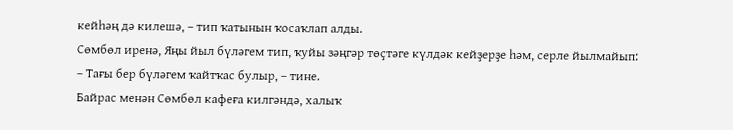кейһәң дә килешә, – тип ҡатынын ҡосаҡлап алды.
Сөмбөл иренә, Яңы йыл бүләгем тип, ҡуйы зәңгәр төҫтәге күлдәк кейҙерҙе һәм, серле йылмайып:
– Тағы бер бүләгем ҡайтҡас булыр, – тине.
Байрас менән Сөмбөл кафеға килгәндә, халыҡ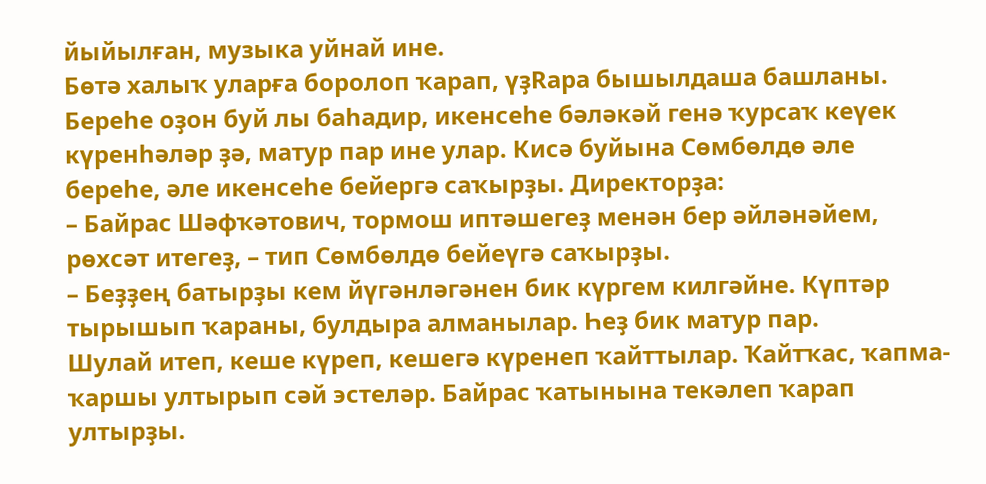йыйылған, музыка уйнай ине.
Бөтә халыҡ уларға боролоп ҡарап, үҙRара бышылдаша башланы. Береһе оҙон буй лы баһадир, икенсеһе бәләкәй генә ҡурсаҡ кеүек күренһәләр ҙә, матур пар ине улар. Кисә буйына Сөмбөлдө әле береһе, әле икенсеһе бейергә саҡырҙы. Директорҙа:
– Байрас Шәфҡәтович, тормош иптәшегеҙ менән бер әйләнәйем, рөхсәт итегеҙ, – тип Сөмбөлдө бейеүгә саҡырҙы.
– Беҙҙең батырҙы кем йүгәнләгәнен бик күргем килгәйне. Күптәр тырышып ҡараны, булдыра алманылар. Һеҙ бик матур пар.
Шулай итеп, кеше күреп, кешегә күренеп ҡайттылар. Ҡайтҡас, ҡапма-ҡаршы ултырып сәй эстеләр. Байрас ҡатынына текәлеп ҡарап ултырҙы.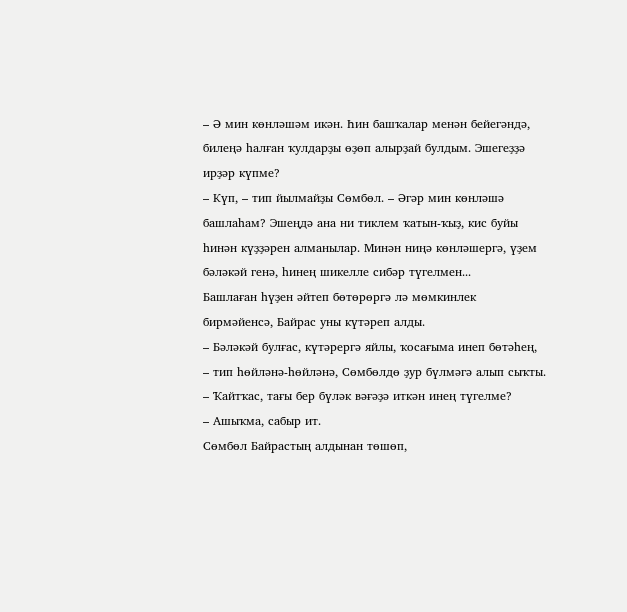– Ә мин көнләшәм икән. Һин башҡалар менән бейегәндә, билеңә һалған ҡулдарҙы өҙөп алырҙай булдым. Эшегеҙҙә ирҙәр күпме?
– Күп, – тип йылмайҙы Сөмбөл. – Әгәр мин көнләшә башлаһам? Эшеңдә ана ни тиклем ҡатын-ҡыҙ, кис буйы һинән күҙҙәрен алманылар. Минән ниңә көнләшергә, үҙем бәләкәй генә, һинең шикелле сибәр түгелмен...
Башлаған һүҙен әйтеп бөтөрөргә лә мөмкинлек бирмәйенсә, Байрас уны күтәреп алды.
– Бәләкәй булғас, күтәрергә яйлы, ҡосағыма инеп бөтәһең, – тип һөйләнә-һөйләнә, Сөмбөлдө ҙур бүлмәгә алып сыҡты. – Ҡайтҡас, тағы бер бүләк вәғәҙә иткән инең түгелме?
– Ашыҡма, сабыр ит.
Сөмбөл Байрастың алдынан төшөп,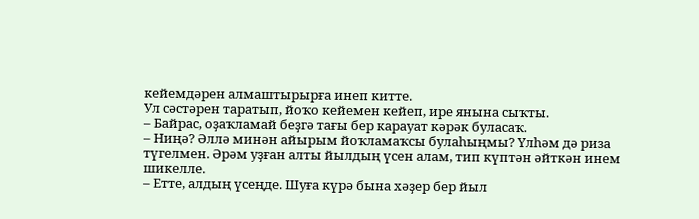кейемдәрен алмаштырырға инеп китте.
Ул сәстәрен таратып, йоҡо кейемен кейеп, ире янына сыҡты.
– Байрас, оҙаҡламай беҙгә тағы бер карауат кәрәк буласаҡ.
– Ниңә? Әллә минән айырым йоҡламаҡсы булаһыңмы? Үлһәм дә риза түгелмен. Әрәм уҙған алты йылдың үсен алам, тип күптән әйткән инем шикелле.
– Етте, алдың үсеңде. Шуға күрә бына хәҙер бер йыл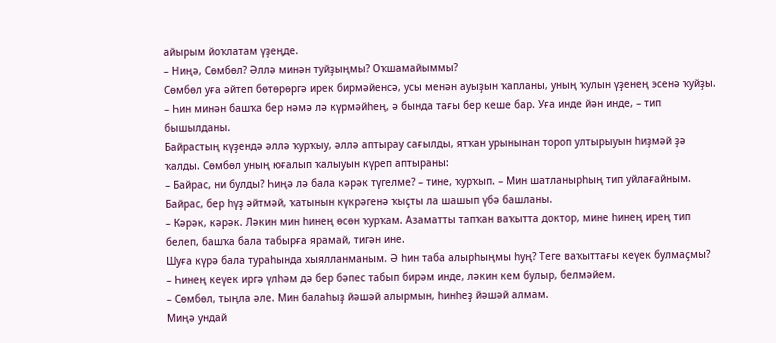айырым йоҡлатам үҙеңде.
– Ниңә, Сөмбөл? Әллә минән туйҙыңмы? Оҡшамайыммы?
Сөмбөл уға әйтеп бөтөрөргә ирек бирмәйенсә, усы менән ауыҙын ҡапланы, уның ҡулын үҙенең эсенә ҡуйҙы.
– Һин минән башҡа бер нәмә лә күрмәйһең, ә бында тағы бер кеше бар. Уға инде йән инде, – тип бышылданы.
Байрастың күҙендә әллә ҡурҡыу, әллә аптырау сағылды, ятҡан урынынан тороп ултырыуын һиҙмәй ҙә ҡалды. Сөмбөл уның юғалып ҡалыуын күреп аптыраны:
– Байрас, ни булды? Һиңә лә бала кәрәк түгелме? – тине, ҡурҡып. – Мин шатланырһың тип уйлағайным.
Байрас, бер һүҙ әйтмәй, ҡатынын күкрәгенә ҡыҫты ла шашып үбә башланы.
– Кәрәк, кәрәк. Ләкин мин һинең өсөн ҡурҡам. Азаматты тапҡан ваҡытта доктор, мине һинең ирең тип белеп, башҡа бала табырға ярамай, тигән ине.
Шуға күрә бала тураһында хыялланманым. Ә һин таба алырһыңмы һуң? Теге ваҡыттағы кеүек булмаҫмы?
– Һинең кеүек иргә үлһәм дә бер бәпес табып бирәм инде, ләкин кем булыр, белмәйем.
– Сөмбөл, тыңла әле. Мин балаһыҙ йәшәй алырмын, һинһеҙ йәшәй алмам.
Миңә ундай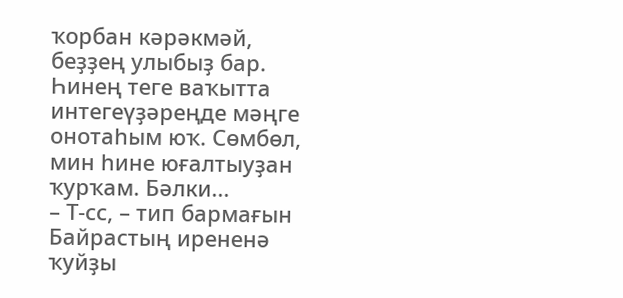ҡорбан кәрәкмәй, беҙҙең улыбыҙ бар. Һинең теге ваҡытта интегеүҙәреңде мәңге онотаһым юҡ. Сөмбөл, мин һине юғалтыуҙан ҡурҡам. Бәлки...
– Т-сс, – тип бармағын Байрастың ирененә ҡуйҙы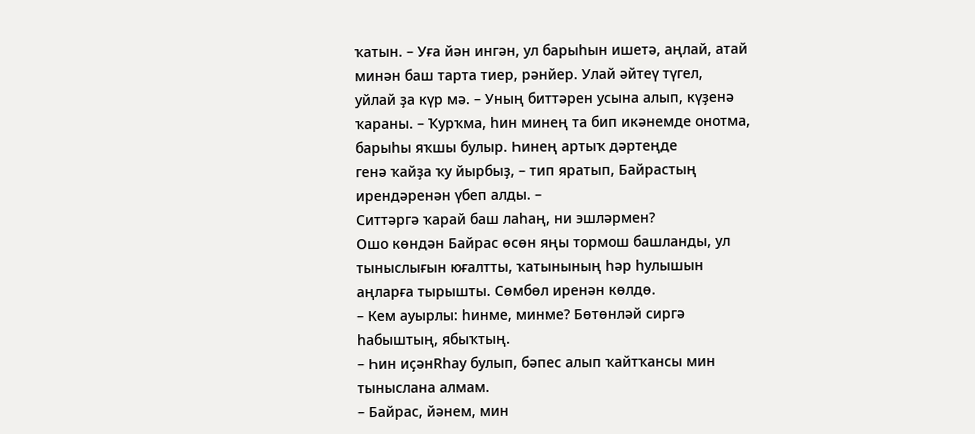ҡатын. – Уға йән ингән, ул барыһын ишетә, аңлай, атай минән баш тарта тиер, рәнйер. Улай әйтеү түгел,
уйлай ҙа күр мә. – Уның биттәрен усына алып, күҙенә ҡараны. – Ҡурҡма, һин минең та бип икәнемде онотма, барыһы яҡшы булыр. Һинең артыҡ дәртеңде
генә ҡайҙа ҡу йырбыҙ, – тип яратып, Байрастың ирендәренән үбеп алды. –
Ситтәргә ҡарай баш лаһаң, ни эшләрмен?
Ошо көндән Байрас өсөн яңы тормош башланды, ул тыныслығын юғалтты, ҡатынының һәр һулышын аңларға тырышты. Сөмбөл иренән көлдө.
– Кем ауырлы: һинме, минме? Бөтөнләй сиргә һабыштың, ябыҡтың.
– Һин иҫәнRһау булып, бәпес алып ҡайтҡансы мин тыныслана алмам.
– Байрас, йәнем, мин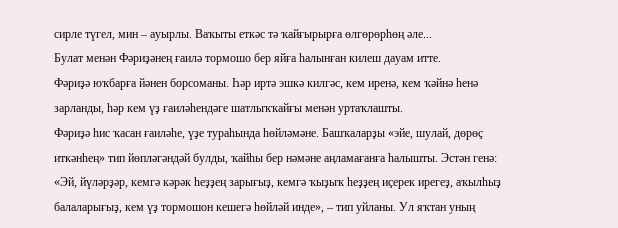сирле түгел, мин – ауырлы. Ваҡыты еткәс тә ҡайғырырға өлгөрөрһөң әле...
Булат менән Фәриҙәнең ғаилә тормошо бер яйға һалынған килеш дауам итте.
Фәриҙә юҡбарға йәнен борсоманы. Һәр иртә эшкә килгәс, кем иренә, кем ҡәйнә һенә зарланды, һәр кем үҙ ғаиләһендәге шатлыҡҡайғы менән уртаҡлашты.
Фәриҙә һис ҡасан ғаиләһе, үҙе тураһында һөйләмәне. Башҡаларҙы «эйе, шулай, дөрөҫ иткәнһең» тип йөпләгәндәй булды, ҡайһы бер нәмәне аңламағанға һалышты. Эстән генә: «Эй, йүләрҙәр, кемгә кәрәк һеҙҙең зарығыҙ, кемгә ҡыҙыҡ һеҙҙең иҫерек ирегеҙ, аҡылһыҙ балаларығыҙ, кем үҙ тормошон кешегә һөйләй инде», – тип уйланы. Ул яҡтан уның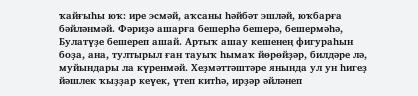ҡайғыһы юҡ: ире эсмәй, аҡсаны һәйбәт эшләй, юҡбарға бәйләнмәй. Фәриҙә ашарға бешерһә бешерә, бешермәһә, Булатүҙе бешереп ашай. Артыҡ ашау кешенең фигураһын боҙа, ана, тултырыл ған тауыҡ һымаҡ йөрөйҙәр, билдәре лә, муйындары ла күренмәй. Хеҙмәттәштәре янында ул ун һигеҙ йәшлек ҡыҙҙар кеүек, үтеп китһә, ирҙәр әйләнеп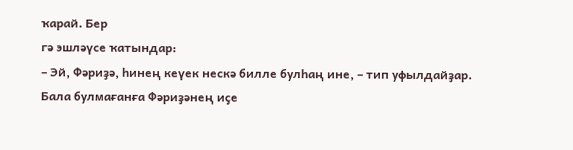ҡарай. Бер
гә эшләүсе ҡатындар:
– Эй, Фәриҙә, һинең кеүек нескә билле булһаң ине, – тип уфылдайҙар.
Бала булмағанға Фәриҙәнең иҫе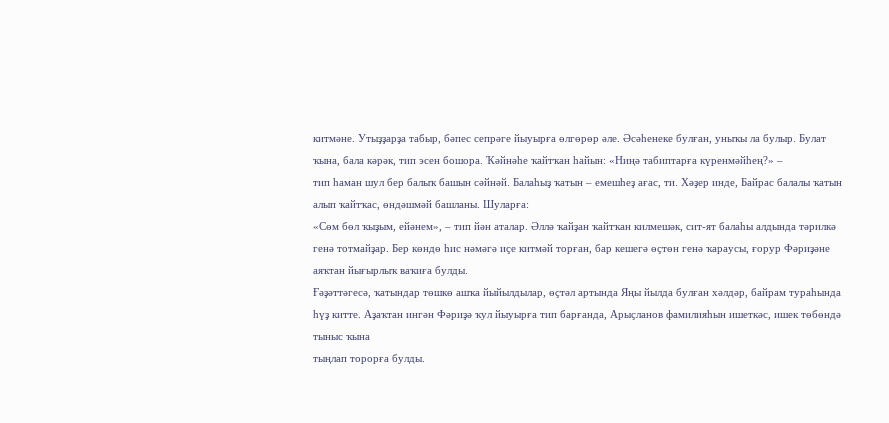китмәне. Утыҙҙарҙа табыр, бәпес сепрәге йыуырға өлгөрөр әле. Әсәһенеке булған, уныҡы ла булыр. Булат ҡына, бала кәрәк, тип эсен бошора. Ҡәйнәһе ҡайтҡан һайын: «Ниңә табиптарға күренмәйһең?» –
тип һаман шул бер балыҡ башын сәйнәй. Балаһыҙ ҡатын – емешһеҙ ағас, ти. Хәҙер инде, Байрас балалы ҡатын алып ҡайтҡас, өндәшмәй башланы. Шуларға:
«Сөм бөл ҡыҙым, ейәнем», – тип йән аталар. Әллә ҡайҙан ҡайтҡан килмешәк, сит-ят балаһы алдында тәрилкә генә тотмайҙар. Бер көндө һис нәмәгә иҫе китмәй торған, бар кешегә өҫтөн генә ҡараусы, ғорур Фәриҙәне аяҡтан йығырлыҡ ваҡиға булды.
Ғәҙәттәгесә, ҡатындар төшкө ашҡа йыйылдылар, өҫтәл артында Яңы йылда булған хәлдәр, байрам тураһында һүҙ китте. Аҙаҡтан ингән Фәриҙә ҡул йыуырға тип барғанда, Арыҫланов фамилияһын ишеткәс, ишек төбөндә тыныс ҡына
тыңлап торорға булды.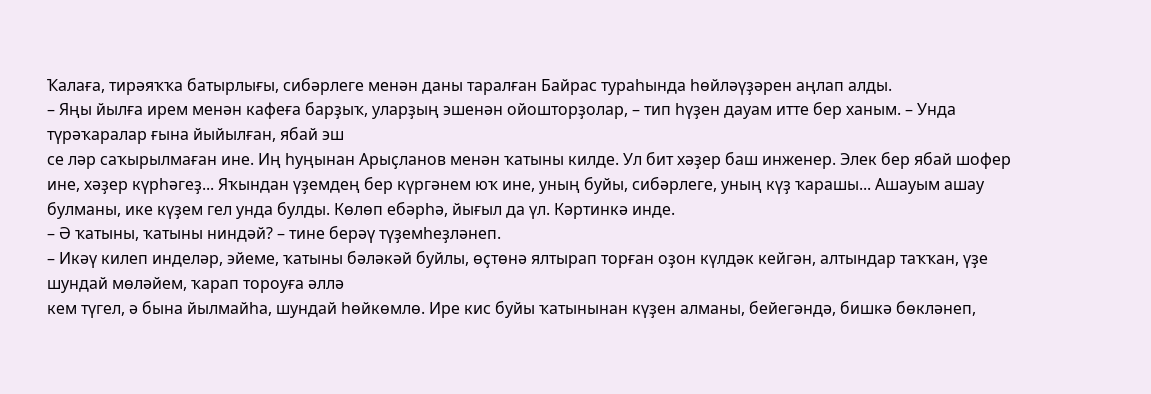Ҡалаға, тирәяҡҡа батырлығы, сибәрлеге менән даны таралған Байрас тураһында һөйләүҙәрен аңлап алды.
– Яңы йылға ирем менән кафеға барҙыҡ, уларҙың эшенән ойошторҙолар, – тип һүҙен дауам итте бер ханым. – Унда түрәҡаралар ғына йыйылған, ябай эш
се ләр саҡырылмаған ине. Иң һуңынан Арыҫланов менән ҡатыны килде. Ул бит хәҙер баш инженер. Элек бер ябай шофер ине, хәҙер күрһәгеҙ... Яҡындан үҙемдең бер күргәнем юҡ ине, уның буйы, сибәрлеге, уның күҙ ҡарашы... Ашауым ашау булманы, ике күҙем гел унда булды. Көлөп ебәрһә, йығыл да үл. Кәртинкә инде.
– Ә ҡатыны, ҡатыны ниндәй? – тине берәү түҙемһеҙләнеп.
– Икәү килеп инделәр, эйеме, ҡатыны бәләкәй буйлы, өҫтөнә ялтырап торған оҙон күлдәк кейгән, алтындар таҡҡан, үҙе шундай мөләйем, ҡарап тороуға әллә
кем түгел, ә бына йылмайһа, шундай һөйкөмлө. Ире кис буйы ҡатынынан күҙен алманы, бейегәндә, бишкә бөкләнеп,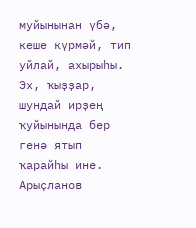муйынынан үбә, кеше күрмәй, тип уйлай, ахырыһы. Эх, ҡыҙҙар, шундай ирҙең ҡуйынында бер генә ятып ҡарайһы ине.
Арыҫланов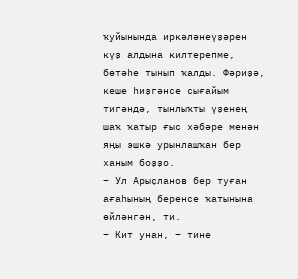ҡуйынында иркәләнеүҙәрен күҙ алдына килтерепме, бөтәһе тынып ҡалды. Фәриҙә, кеше һиҙгәнсе сығайым тигәндә, тынлыҡты үҙенең шаҡ ҡатыр ғыс хәбәре менән яңы эшкә урынлашҡан бер ханым боҙҙо.
– Ул Арыҫланов бер туған ағаһының беренсе ҡатынына өйләнгән, ти.
– Кит унан, – тине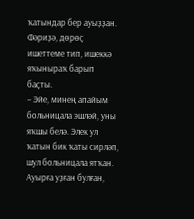ҡатындар бер ауыҙҙан.
Фәриҙә, дөрөҫ ишеттеме тип, ишеккә яҡыныраҡ барып баҫты.
– Эйе, минең апайым больницала эшләй, уны яҡшы белә. Элек ул ҡатын бик ҡаты сирләп, шул больницала ятҡан. Ауырға уҙған булған,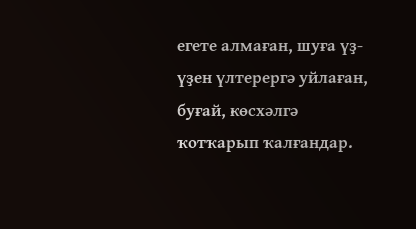егете алмаған, шуға үҙ-үҙен үлтерергә уйлаған, буғай, көсхәлгә ҡотҡарып ҡалғандар.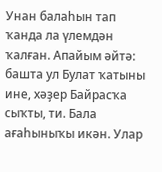Унан балаһын тап ҡанда ла үлемдән ҡалған. Апайым әйтә: башта ул Булат ҡатыны ине, хәҙер Байрасҡа сыҡты, ти. Бала ағаһыныҡы икән. Улар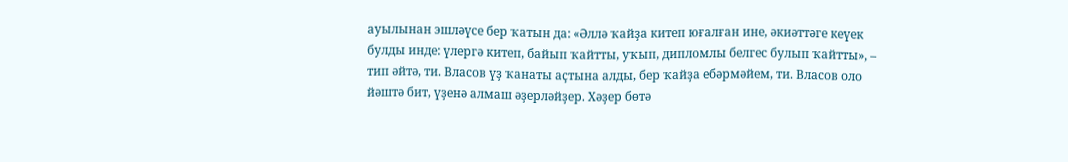ауылынан эшләүсе бер ҡатын да: «Әллә ҡайҙа китеп юғалған ине, әкиәттәге кеүек булды инде: үлергә китеп, байып ҡайтты, уҡып, дипломлы белгес булып ҡайтты», – тип әйтә, ти. Власов үҙ ҡанаты аҫтына алды, бер ҡайҙа ебәрмәйем, ти. Власов оло йәштә бит, үҙенә алмаш әҙерләйҙер. Хәҙер бөтә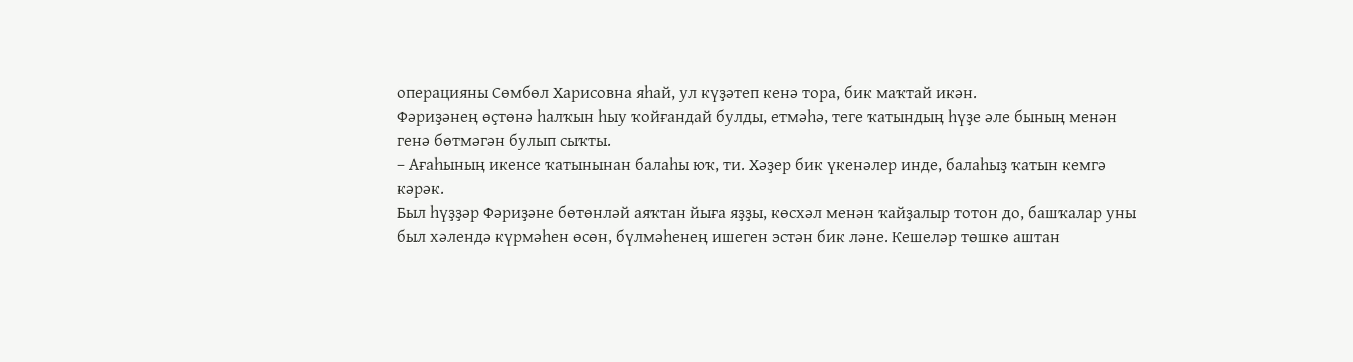операцияны Сөмбөл Харисовна яһай, ул күҙәтеп кенә тора, бик маҡтай икән.
Фәриҙәнең өҫтөнә һалҡын һыу ҡойғандай булды, етмәһә, теге ҡатындың һүҙе әле бының менән генә бөтмәгән булып сыҡты.
– Ағаһының икенсе ҡатынынан балаһы юҡ, ти. Хәҙер бик үкенәлер инде, балаһыҙ ҡатын кемгә кәрәк.
Был һүҙҙәр Фәриҙәне бөтөнләй аяҡтан йыға яҙҙы, көсхәл менән ҡайҙалыр тотон до, башҡалар уны был хәлендә күрмәһен өсөн, бүлмәһенең ишеген эстән бик ләне. Кешеләр төшкө аштан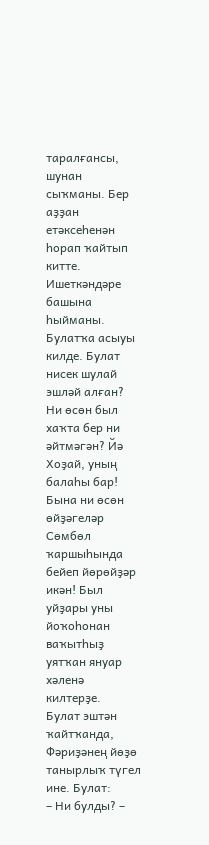таралғансы, шунан сыҡманы. Бер аҙҙан етәксеһенән һорап ҡайтып китте. Ишеткәндәре башына һыйманы. Булатҡа асыуы килде. Булат нисек шулай эшләй алған? Ни өсөн был хаҡта бер ни әйтмәгән? Йә Хоҙай, уның балаһы бар! Бына ни өсөн өйҙәгеләр Сөмбөл ҡаршыһында бейеп йөрөйҙәр икән! Был уйҙары уны йоҡоһонан ваҡытһыҙ уятҡан януар хәленә килтерҙе.
Булат эштән ҡайтҡанда, Фәриҙәнең йөҙө танырлыҡ түгел ине. Булат:
– Ни булды? –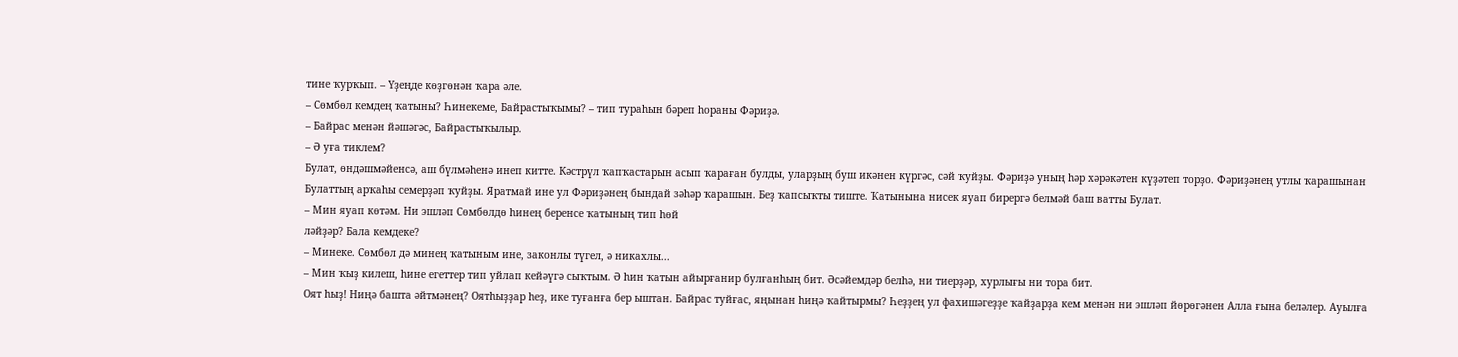тине ҡурҡып. – Үҙеңде көҙгөнән ҡара әле.
– Сөмбөл кемдең ҡатыны? Һинекеме, Байрастыҡымы? – тип тураһын бәреп һораны Фәриҙә.
– Байрас менән йәшәгәс, Байрастыҡылыр.
– Ә уға тиклем?
Булат, өндәшмәйенсә, аш бүлмәһенә инеп китте. Кәстрүл ҡапҡастарын асып ҡараған булды, уларҙың буш икәнен күргәс, сәй ҡуйҙы. Фәриҙә уның һәр хәрәкәтен күҙәтеп торҙо. Фәриҙәнең утлы ҡарашынан Булаттың арҡаһы семерҙәп ҡуйҙы. Яратмай ине ул Фәриҙәнең бындай зәһәр ҡарашын. Беҙ ҡапсыҡты тиште. Ҡатынына нисек яуап бирергә белмәй баш ватты Булат.
– Мин яуап көтәм. Ни эшләп Сөмбөлдө һинең беренсе ҡатының тип һөй
ләйҙәр? Бала кемдеке?
– Минеке. Сөмбөл дә минең ҡатыным ине, законлы түгел, ә никахлы...
– Мин ҡыҙ килеш, һине егеттер тип уйлап кейәүгә сыҡтым. Ә һин ҡатын айырғанир булғанһың бит. Әсәйемдәр белһә, ни тиерҙәр, хурлығы ни тора бит.
Оят һыҙ! Ниңә башта әйтмәнең? Оятһыҙҙар һеҙ, ике туғанға бер ыштан. Байрас туйғас, яңынан һиңә ҡайтырмы? Һеҙҙең ул фахишәгеҙҙе ҡайҙарҙа кем менән ни эшләп йөрөгәнен Алла ғына беләлер. Ауылға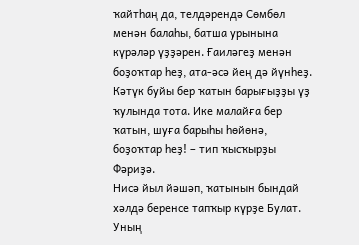ҡайтһаң да, телдәрендә Сөмбөл менән балаһы, батша урынына күрәләр үҙҙәрен. Ғаиләгеҙ менән боҙоҡтар һеҙ, ата-әсә йең дә йүнһеҙ. Кәтүк буйы бер ҡатын барығыҙҙы үҙ ҡулында тота. Ике малайға бер ҡатын, шуға барыһы һөйөнә, боҙоҡтар һеҙ! – тип ҡысҡырҙы Фәриҙә.
Нисә йыл йәшәп, ҡатынын бындай хәлдә беренсе тапҡыр күрҙе Булат. Уның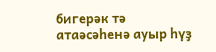бигерәк тә атаәсәһенә ауыр һүҙ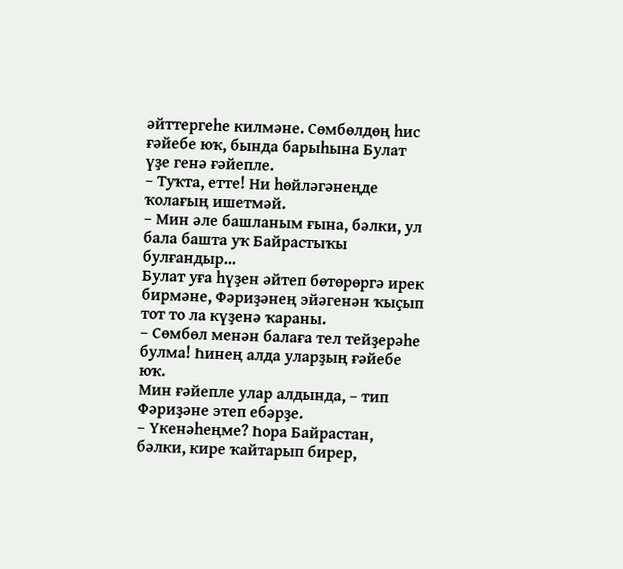әйттергеһе килмәне. Сөмбөлдөң һис ғәйебе юҡ, бында барыһына Булат үҙе генә ғәйепле.
– Туҡта, етте! Ни һөйләгәнеңде ҡолағың ишетмәй.
– Мин әле башланым ғына, бәлки, ул бала башта уҡ Байрастыҡы булғандыр...
Булат уға һүҙен әйтеп бөтөрөргә ирек бирмәне, Фәриҙәнең эйәгенән ҡыҫып тот то ла күҙенә ҡараны.
– Сөмбөл менән балаға тел тейҙерәһе булма! Һинең алда уларҙың ғәйебе юҡ.
Мин ғәйепле улар алдында, – тип Фәриҙәне этеп ебәрҙе.
– Үкенәһеңме? Һора Байрастан, бәлки, кире ҡайтарып бирер,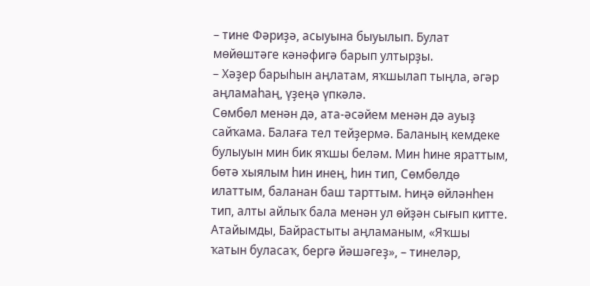– тине Фәриҙә, асыуына быуылып. Булат мөйөштәге кәнәфигә барып ултырҙы.
– Хәҙер барыһын аңлатам, яҡшылап тыңла, әгәр аңламаһаң, үҙеңә үпкәлә.
Сөмбөл менән дә, ата-әсәйем менән дә ауыҙ сайҡама. Балаға тел тейҙермә. Баланың кемдеке булыуын мин бик яҡшы беләм. Мин һине яраттым, бөтә хыялым һин инең, һин тип, Сөмбөлдө илаттым, баланан баш тарттым. Һиңә өйләнһен тип, алты айлыҡ бала менән ул өйҙән сығып китте. Атайымды, Байрастыты аңламаным, «Яҡшы ҡатын буласаҡ, бергә йәшәгеҙ», – тинеләр,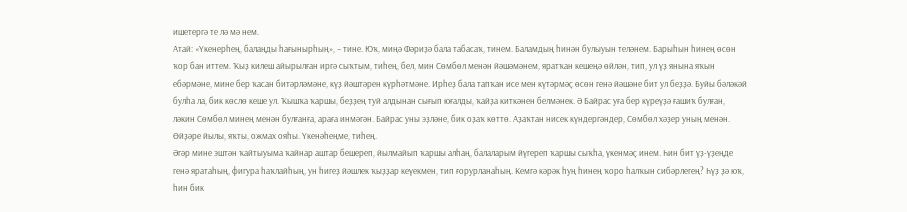ишетергә те лә мә нем.
Атай: «Үкенерһең, балаңды һағынырһың», – тине. Юҡ, миңә Фәриҙә бала табасаҡ, тинем. Баламдың һинән булыуын теләнем. Барыһын һинең өсөн ҡор бан иттем. Ҡыҙ килеш айырылған иргә сыҡтым, тиһең, бел, мин Сөмбөл менән йәшәмәнем, яратҡан кешеңә өйлән, тип, ул үҙ янына яҡын ебәрмәне, мине бер ҡасан битәрләмәне, күҙ йәштәрен күрһәтмәне. Ирһеҙ бала тапҡан исе мен күтәрмәҫ өсөн генә йәшәне бит ул беҙҙә. Буйы бәләкәй булһа ла, бик көслө кеше ул. Ҡышҡа ҡаршы, беҙҙең туй алдынан сығып юғалды, ҡайҙа киткәнен белмәнек. Ә Байрас уға бер күреүҙә ғашиҡ булған, ләкин Сөмбөл минең менән булғанға, араға инмәгән. Байрас уны эҙләне, бик оҙаҡ көттө. Аҙаҡтан нисек күндергәндер, Сөмбөл хәҙер уның менән. Өйҙәре йылы, яҡты, ожмах ояһы. Үкенәһеңме, тиһең.
Әгәр мине эштән ҡайтыуыма ҡайнар аштар бешереп, йылмайып ҡаршы алһаң, балаларым йүгереп ҡаршы сыҡһа, үкенмәҫ инем. Һин бит үҙ-үҙеңде генә яратаһың, фигура һаҡлайһың, ун һигеҙ йәшлек ҡыҙҙар кеүекмен, тип ғорурланаһың. Кемгә кәрәк һуң һинең ҡоро һалҡын сибәрлегең? Һүҙ ҙә юҡ, һин бик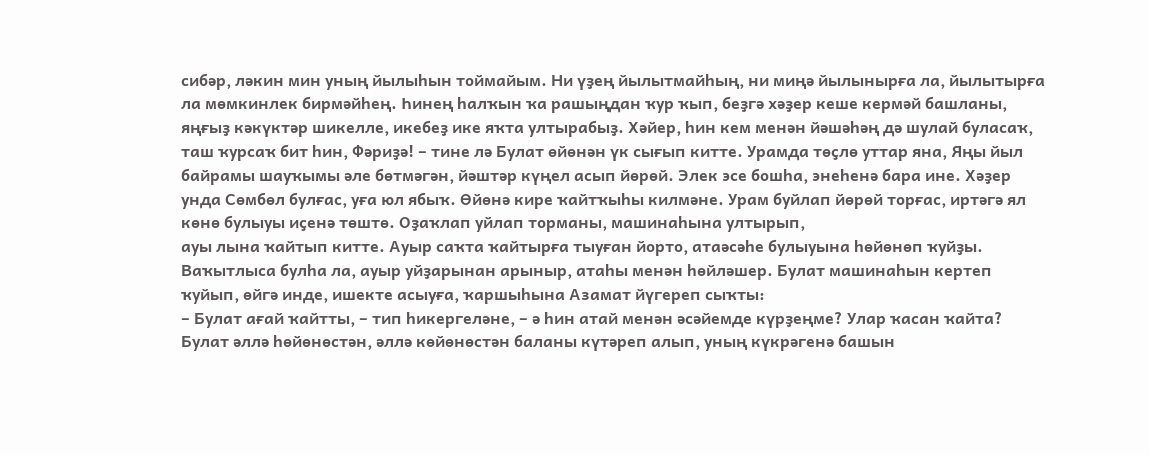сибәр, ләкин мин уның йылыһын тоймайым. Ни үҙең йылытмайһың, ни миңә йылынырға ла, йылытырға ла мөмкинлек бирмәйһең. Һинең һалҡын ҡа рашыңдан ҡур ҡып, беҙгә хәҙер кеше кермәй башланы, яңғыҙ кәкүктәр шикелле, икебеҙ ике яҡта ултырабыҙ. Хәйер, һин кем менән йәшәһәң дә шулай буласаҡ, таш ҡурсаҡ бит һин, Фәриҙә! – тине лә Булат өйөнән үк сығып китте. Урамда төҫлө уттар яна, Яңы йыл байрамы шауҡымы әле бөтмәгән, йәштәр күңел асып йөрөй. Элек эсе бошһа, энеһенә бара ине. Хәҙер унда Сөмбөл булғас, уға юл ябыҡ. Өйөнә кире ҡайтҡыһы килмәне. Урам буйлап йөрөй торғас, иртәгә ял көнө булыуы иҫенә төштө. Оҙаҡлап уйлап торманы, машинаһына ултырып,
ауы лына ҡайтып китте. Ауыр саҡта ҡайтырға тыуған йорто, атаәсәһе булыуына һөйөнөп ҡуйҙы. Ваҡытлыса булһа ла, ауыр уйҙарынан арыныр, атаһы менән һөйләшер. Булат машинаһын кертеп ҡуйып, өйгә инде, ишекте асыуға, ҡаршыһына Азамат йүгереп сыҡты:
– Булат ағай ҡайтты, – тип һикергеләне, – ә һин атай менән әсәйемде күрҙеңме? Улар ҡасан ҡайта?
Булат әллә һөйөнөстән, әллә көйөнөстән баланы күтәреп алып, уның күкрәгенә башын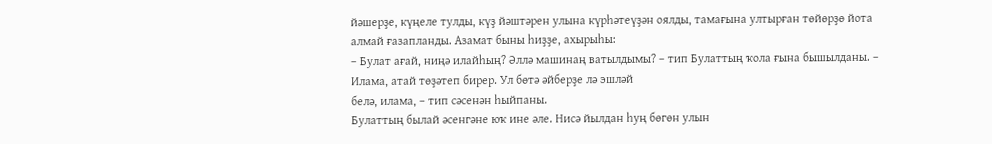йәшерҙе, күңеле тулды, күҙ йәштәрен улына күрһәтеүҙән оялды, тамағына ултырған төйөрҙө йота алмай ғазапланды. Азамат быны һиҙҙе, ахырыһы:
– Булат ағай, ниңә илайһың? Әллә машинаң ватылдымы? – тип Булаттың ҡола ғына бышылданы. – Илама, атай төҙәтеп бирер. Ул бөтә әйберҙе лә эшләй
белә, илама, – тип сәсенән һыйпаны.
Булаттың былай әсенгәне юҡ ине әле. Нисә йылдан һуң бөгөн улын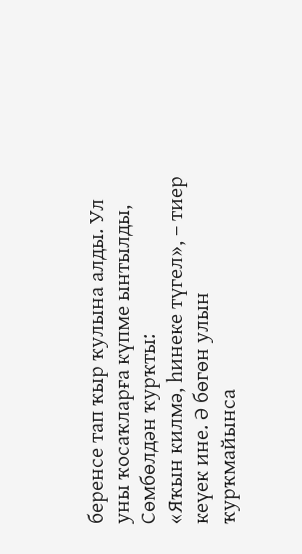беренсе тап ҡыр ҡулына алды. Ул уны ҡосаҡларға күпме ынтылды, Сөмбөлдән ҡурҡты:
«Яҡын килмә, һинеке түгел», – тиер кеүек ине. Ә бөгөн улын ҡурҡмайынса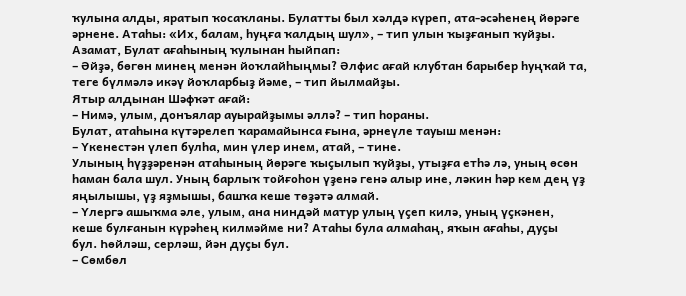ҡулына алды, яратып ҡосаҡланы. Булатты был хәлдә күреп, ата-әсәһенең йөрәге әрнене. Атаһы: «Их, балам, һуңға ҡалдың шул», – тип улын ҡыҙғанып ҡуйҙы.
Азамат, Булат ағаһының ҡулынан һыйпап:
– Әйҙә, бөгөн минең менән йоҡлайһыңмы? Әлфис ағай клубтан барыбер һуңҡай та, теге бүлмәлә икәү йоҡларбыҙ йәме, – тип йылмайҙы.
Ятыр алдынан Шәфҡәт ағай:
– Нимә, улым, донъялар ауырайҙымы әллә? – тип һораны.
Булат, атаһына күтәрелеп ҡарамайынса ғына, әрнеүле тауыш менән:
– Үкенестән үлеп булһа, мин үлер инем, атай, – тине.
Улының һүҙҙәренән атаһының йөрәге ҡыҫылып ҡуйҙы, утыҙға етһә лә, уның өсөн һаман бала шул. Уның барлыҡ тойғоһон үҙенә генә алыр ине, ләкин һәр кем дең үҙ яңылышы, үҙ яҙмышы, башҡа кеше төҙәтә алмай.
– Үлергә ашыҡма әле, улым, ана ниндәй матур улың үҫеп килә, уның үҫкәнен,
кеше булғанын күрәһең килмәйме ни? Атаһы була алмаһаң, яҡын ағаһы, дуҫы
бул. Һөйләш, серләш, йән дуҫы бул.
– Сөмбөл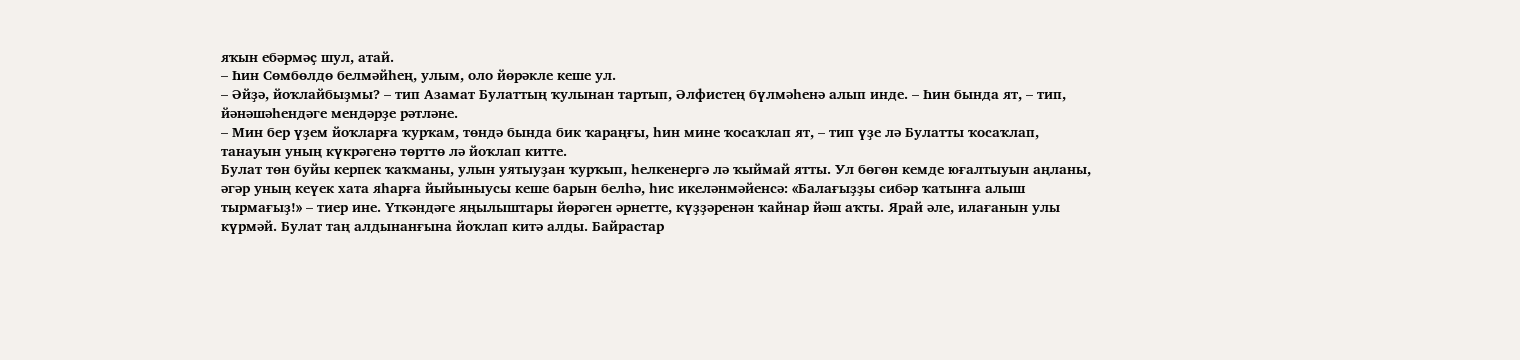яҡын ебәрмәҫ шул, атай.
– Һин Сөмбөлдө белмәйһең, улым, оло йөрәкле кеше ул.
– Әйҙә, йоҡлайбыҙмы? – тип Азамат Булаттың ҡулынан тартып, Әлфистең бүлмәһенә алып инде. – Һин бында ят, – тип, йәнәшәһендәге мендәрҙе рәтләне.
– Мин бер үҙем йоҡларға ҡурҡам, төндә бында бик ҡараңғы, һин мине ҡосаҡлап ят, – тип үҙе лә Булатты ҡосаҡлап, танауын уның күкрәгенә төрттө лә йоҡлап китте.
Булат төн буйы керпек ҡаҡманы, улын уятыуҙан ҡурҡып, һелкенергә лә ҡыймай ятты. Ул бөгөн кемде юғалтыуын аңланы, әгәр уның кеүек хата яһарға йыйыныусы кеше барын белһә, һис икеләнмәйенсә: «Балағыҙҙы сибәр ҡатынға алыш тырмағыҙ!» – тиер ине. Үткәндәге яңылыштары йөрәген әрнетте, күҙҙәренән ҡайнар йәш аҡты. Ярай әле, илағанын улы күрмәй. Булат таң алдынанғына йоҡлап китә алды. Байрастар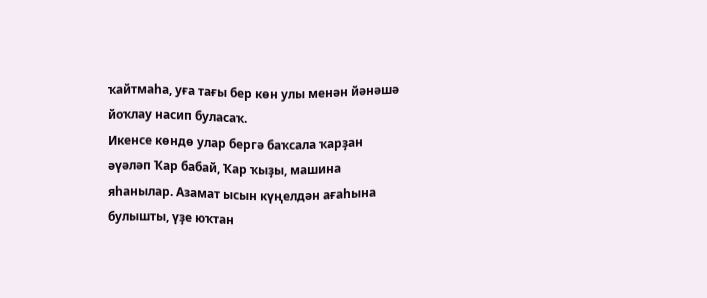ҡайтмаһа, уға тағы бер көн улы менән йәнәшә йоҡлау насип буласаҡ.
Икенсе көндө улар бергә баҡсала ҡарҙан әүәләп Ҡар бабай, Ҡар ҡыҙы, машина яһанылар. Азамат ысын күңелдән ағаһына булышты, үҙе юҡтан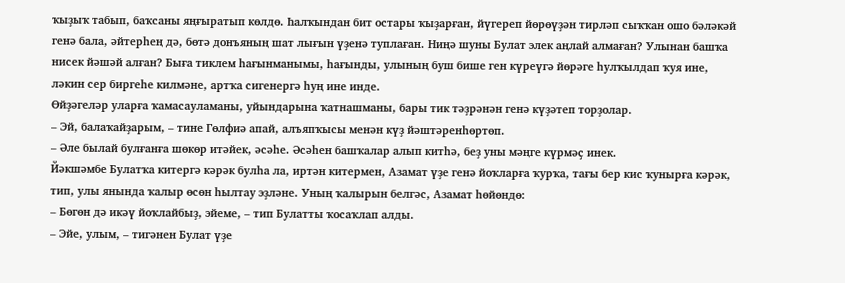ҡыҙыҡ табып, баҡсаны яңғыратып көлдө. Һалҡындан бит остары ҡыҙарған, йүгереп йөрөүҙән тирләп сыҡҡан ошо бәләкәй генә бала, әйтерһең дә, бөтә донъяның шат лығын үҙенә туплаған. Ниңә шуны Булат элек аңлай алмаған? Улынан башҡа нисек йәшәй алған? Быға тиклем һағынманымы, һағынды, улының буш бише ген күреүгә йөрәге һулҡылдап ҡуя ине, ләкин сер биргеһе килмәне, артҡа сигенергә һуң ине инде.
Өйҙәгеләр уларға ҡамасауламаны, уйындарына ҡатнашманы, бары тик тәҙрәнән генә күҙәтеп торҙолар.
– Эй, балаҡайҙарым, – тине Гөлфиә апай, алъяпҡысы менән күҙ йәштәренһөртөп.
– Әле былай булғанға шөкөр итәйек, әсәһе. Әсәһен башҡалар алып китһә, беҙ уны мәңге күрмәҫ инек.
Йәкшәмбе Булатҡа китергә кәрәк булһа ла, иртән китермен, Азамат үҙе генә йоҡларға ҡурҡа, тағы бер кис ҡунырға кәрәк, тип, улы янында ҡалыр өсөн һылтау эҙләне. Уның ҡалырын белгәс, Азамат һөйөндө:
– Бөгөн дә икәү йоҡлайбыҙ, эйеме, – тип Булатты ҡосаҡлап алды.
– Эйе, улым, – тигәнен Булат үҙе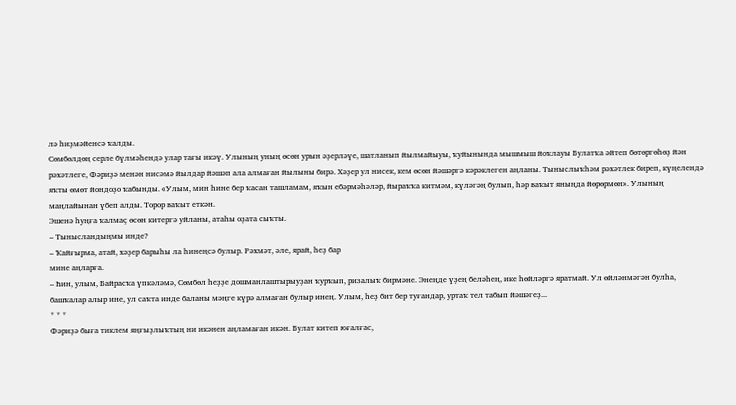лә һиҙмәйенсә ҡалды.
Сөмбөлдөң серле бүлмәһендә улар тағы икәү. Улының уның өсөн урын әҙерләүе, шатланып йылмайыуы, ҡуйынында мышмыш йоҡлауы Булатҡа әйтеп бөтөргөһөҙ йән рәхәтлеге, Фәриҙә менән нисәмә йылдар йәшәп ала алмаған йылыны бирә. Хәҙер ул нисек, кем өсөн йәшәргә кәрәклеген аңланы. Тыныслыҡһәм рәхәтлек биреп, күңелендә яҡты өмөт йондоҙо ҡабынды. «Улым, мин һине бер ҡасан ташламам, яҡын ебәрмәһәләр, йыраҡҡа китмәм, күләгәң булып, һәр ваҡыт яныңда йөрөрмөн». Улының маңлайынан үбеп алды. Торор ваҡыт еткән.
Эшенә һуңға ҡалмаҫ өсөн китергә уйланы, атаһы оҙата сыҡты.
– Тынысландыңмы инде?
– Ҡайғырма, атай, хәҙер барыһы ла һинеңсә булыр. Рәхмәт, әле, ярай, һеҙ бар
мине аңларға.
– Һин, улым, Байрасҡа үпкәләмә, Сөмбөл һеҙҙе дошманлаштырыуҙан ҡурҡып, ризалыҡ бирмәне. Энеңде үҙең беләһең, ике һөйләргә яратмай. Ул өйләнмәгән булһа, башҡалар алыр ине, ул саҡта инде баланы мәңге күрә алмаған булыр инең. Улым, һеҙ бит бер туғандар, уртаҡ тел табып йәшәгеҙ...
* * *
Фәриҙә быға тиклем яңғыҙлыҡтың ни икәнен аңламаған икән. Булат китеп юғалғас,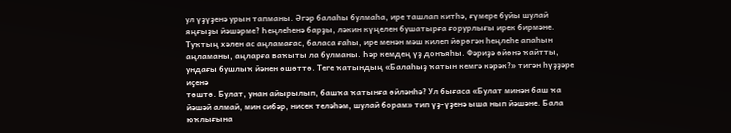ул үҙүҙенә урын тапманы. Әгәр балаһы булмаһа, ире ташлап китһә, ғүмере буйы шулай яңғыҙы йәшәрме? Һеңлеһенә барҙы, ләкин күңелен бушатырға ғорурлығы ирек бирмәне. Туҡтың хәлен ас аңламағас, баласа ғаһы, ире менән мәш килеп йөрөгән һеңлеһе апаһын аңламаны, аңларға ваҡыты ла булманы. Һәр кемдең үҙ донъяһы. Фәриҙә өйөнә ҡайтты, ундағы бушлыҡ йәнен өшөттө. Теге ҡатындың «Балаһыҙ ҡатын кемгә кәрәк?» тигән һүҙҙәре иҫенә
төштө. Булат, унан айырылып, башҡа ҡатынға өйләнһә? Ул бығаса «Булат минән баш ҡа йәшәй алмай, мин сибәр, нисек теләһәм, шулай борам» тип үҙ-үҙенә ыша нып йәшәне. Бала юҡлығына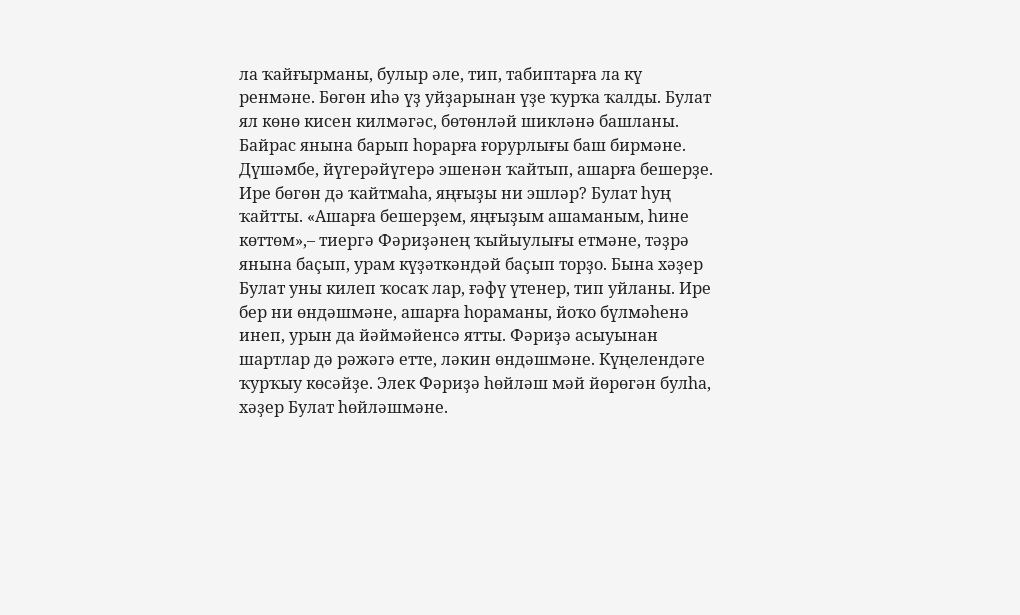ла ҡайғырманы, булыр әле, тип, табиптарға ла кү ренмәне. Бөгөн иһә үҙ уйҙарынан үҙе ҡурҡа ҡалды. Булат ял көнө кисен килмәгәс, бөтөнләй шикләнә башланы. Байрас янына барып һорарға ғорурлығы баш бирмәне. Дүшәмбе, йүгерәйүгерә эшенән ҡайтып, ашарға бешерҙе. Ире бөгөн дә ҡайтмаһа, яңғыҙы ни эшләр? Булат һуң ҡайтты. «Ашарға бешерҙем, яңғыҙым ашаманым, һине көттөм»,– тиергә Фәриҙәнең ҡыйыулығы етмәне, тәҙрә янына баҫып, урам күҙәткәндәй баҫып торҙо. Бына хәҙер Булат уны килеп ҡосаҡ лар, ғәфү үтенер, тип уйланы. Ире бер ни өндәшмәне, ашарға һораманы, йоҡо бүлмәһенә инеп, урын да йәймәйенсә ятты. Фәриҙә асыуынан шартлар дә рәжәгә етте, ләкин өндәшмәне. Күңелендәге ҡурҡыу көсәйҙе. Элек Фәриҙә һөйләш мәй йөрөгән булһа, хәҙер Булат һөйләшмәне.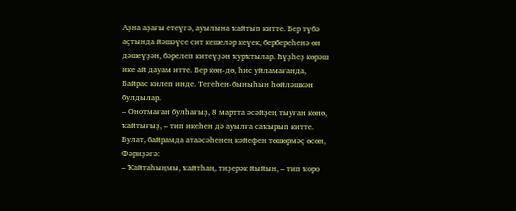Аҙна аҙағы етеүгә, ауылына ҡайтып китте. Бер түбә аҫтында йәшәүсе сит кешеләр кеүек, бербереһенә өн дәшеүҙән, бәрелеп китеүҙән ҡурҡтылар. Һүҙһеҙ көрәш ике ай дауам итте. Бер көн-дө, һис уйламағанда, Байрас килеп инде. Тегеһен-быныһын һөйләшкән булдылар.
– Онотмаған булһағыҙ, 8 мартта әсәйҙең тыуған көнө, ҡайтығыҙ, – тип икеһен дә ауылға саҡырып китте.
Булат, байрамда атаәсәһенең кәйефен төшөрмәҫ өсөн, Фәриҙәгә:
– Ҡайтаһыңмы, ҡайтһаң, тиҙерәк йыйын, – тип ҡоро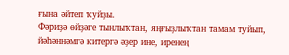ғына әйтеп ҡуйҙы.
Фәриҙә өйҙәге тынлыҡтан, яңғыҙлыҡтан тамам туйып, йәһәннәмгә китергә әҙер ине, иренең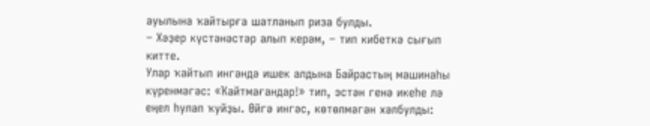ауылына ҡайтырға шатланып риза булды.
– Хәҙер күстәнәстәр алып керәм, – тип кибеткә сығып китте.
Улар ҡайтып ингәндә ишек алдына Байрастың машинаһы күренмәгәс: «Ҡайтмағандар!» тип, эстән генә икеһе лә еңел һулап ҡуйҙы. Өйгә ингәс, көтөлмәгән хәлбулды: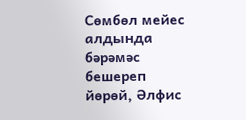Сөмбөл мейес алдында бәрәмәс бешереп йөрөй, Әлфис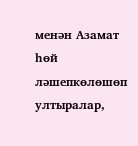менән Азамат
һөй ләшепкөлөшөп ултыралар,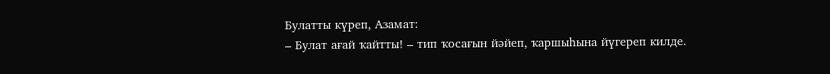Булатты күреп, Азамат:
– Булат ағай ҡайтты! – тип ҡосағын йәйеп, ҡаршыһына йүгереп килде.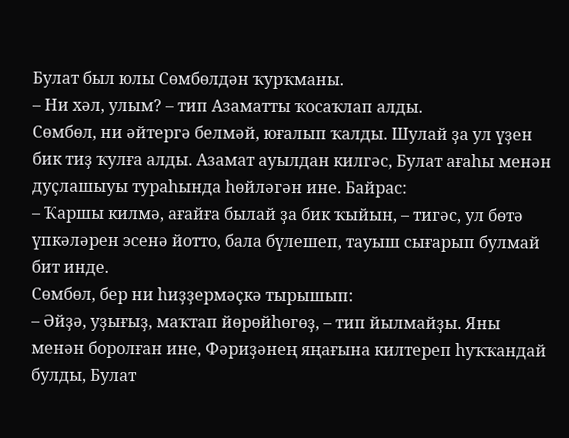Булат был юлы Сөмбөлдән ҡурҡманы.
– Ни хәл, улым? – тип Азаматты ҡосаҡлап алды.
Сөмбөл, ни әйтергә белмәй, юғалып ҡалды. Шулай ҙа ул үҙен бик тиҙ ҡулға алды. Азамат ауылдан килгәс, Булат ағаһы менән дуҫлашыуы тураһында һөйләгән ине. Байрас:
– Ҡаршы килмә, ағайға былай ҙа бик ҡыйын, – тигәс, ул бөтә үпкәләрен эсенә йотто, бала бүлешеп, тауыш сығарып булмай бит инде.
Сөмбөл, бер ни һиҙҙермәҫкә тырышып:
– Әйҙә, уҙығыҙ, маҡтап йөрөйһөгөҙ, – тип йылмайҙы. Яны менән боролған ине, Фәриҙәнең яңағына килтереп һуҡҡандай булды, Булат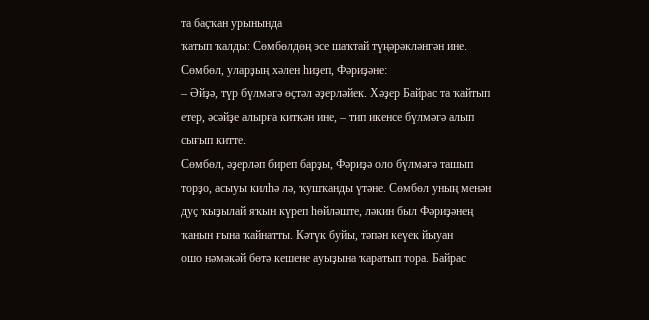та баҫҡан урынында
ҡатып ҡалды: Сөмбөлдөң эсе шаҡтай түңәрәкләнгән ине. Сөмбөл, уларҙың хәлен һиҙеп, Фәриҙәне:
– Әйҙә, түр бүлмәгә өҫтәл әҙерләйек. Хәҙер Байрас та ҡайтып етер, әсәйҙе алырға киткән ине, – тип икенсе бүлмәгә алып сығып китте.
Сөмбөл, әҙерләп биреп барҙы, Фәриҙә оло бүлмәгә ташып торҙо, асыуы килһә лә, ҡушҡанды үтәне. Сөмбөл уның менән дуҫ ҡыҙылай яҡын күреп һөйләште, ләкин был Фәриҙәнең ҡанын ғына ҡайнатты. Кәтүк буйы, тәпән кеүек йыуан
ошо нәмәкәй бөтә кешене ауыҙына ҡаратып тора. Байрас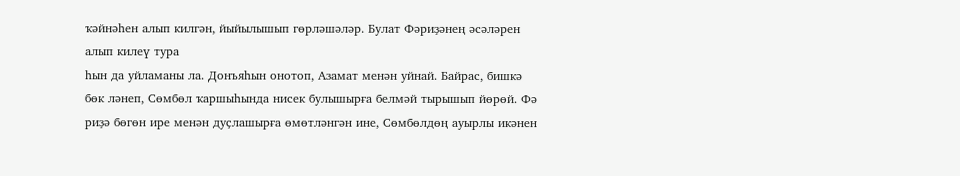ҡәйнәһен алып килгән, йыйылышып гөрләшәләр. Булат Фәриҙәнең әсәләрен алып килеү тура
һын да уйламаны ла. Донъяһын онотоп, Азамат менән уйнай. Байрас, бишкә бөк ләнеп, Сөмбөл ҡаршыһында нисек булышырға белмәй тырышып йөрөй. Фә
риҙә бөгөн ире менән дуҫлашырға өмөтләнгән ине, Сөмбөлдөң ауырлы икәнен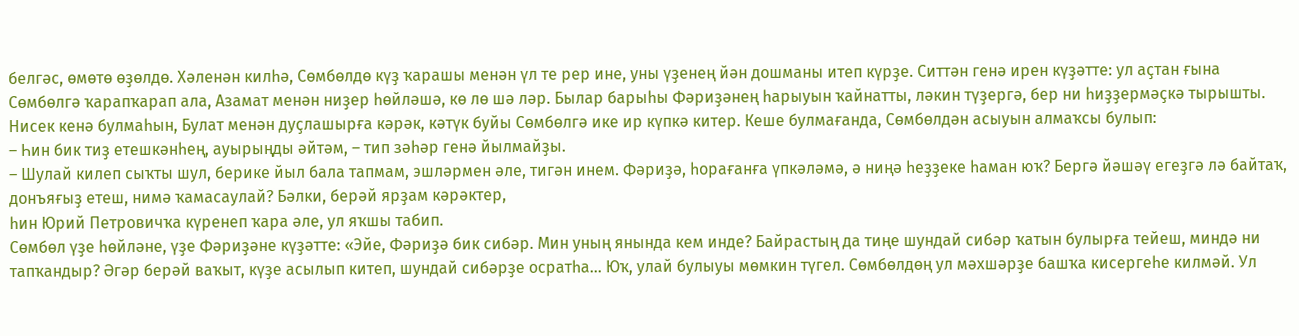белгәс, өмөтө өҙөлдө. Хәленән килһә, Сөмбөлдө күҙ ҡарашы менән үл те рер ине, уны үҙенең йән дошманы итеп күрҙе. Ситтән генә ирен күҙәтте: ул аҫтан ғына
Сөмбөлгә ҡарапҡарап ала, Азамат менән ниҙер һөйләшә, кө лө шә ләр. Былар барыһы Фәриҙәнең һарыуын ҡайнатты, ләкин түҙергә, бер ни һиҙҙермәҫкә тырышты. Нисек кенә булмаһын, Булат менән дуҫлашырға кәрәк, кәтүк буйы Сөмбөлгә ике ир күпкә китер. Кеше булмағанда, Сөмбөлдән асыуын алмаҡсы булып:
– Һин бик тиҙ етешкәнһең, ауырыңды әйтәм, – тип зәһәр генә йылмайҙы.
– Шулай килеп сыҡты шул, берике йыл бала тапмам, эшләрмен әле, тигән инем. Фәриҙә, һорағанға үпкәләмә, ә ниңә һеҙҙеке һаман юҡ? Бергә йәшәү егеҙгә лә байтаҡ, донъяғыҙ етеш, нимә ҡамасаулай? Бәлки, берәй ярҙам кәрәктер,
һин Юрий Петровичҡа күренеп ҡара әле, ул яҡшы табип.
Сөмбөл үҙе һөйләне, үҙе Фәриҙәне күҙәтте: «Эйе, Фәриҙә бик сибәр. Мин уның янында кем инде? Байрастың да тиңе шундай сибәр ҡатын булырға тейеш, миндә ни тапҡандыр? Әгәр берәй ваҡыт, күҙе асылып китеп, шундай сибәрҙе осратһа... Юҡ, улай булыуы мөмкин түгел. Сөмбөлдөң ул мәхшәрҙе башҡа кисергеһе килмәй. Ул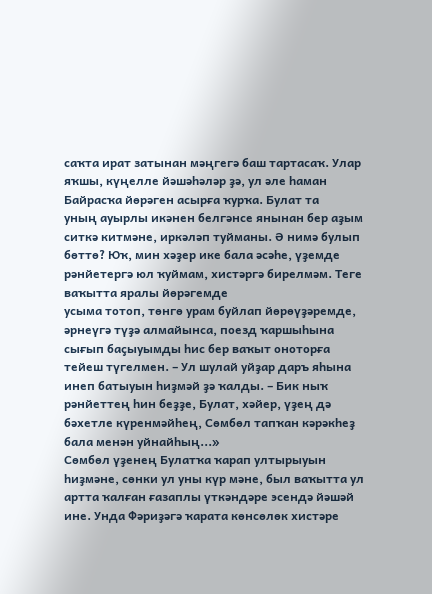саҡта ират затынан мәңгегә баш тартасаҡ. Улар яҡшы, күңелле йәшәһәләр ҙә, ул әле һаман Байрасҡа йөрәген асырға ҡурҡа. Булат та
уның ауырлы икәнен белгәнсе янынан бер аҙым ситкә китмәне, иркәләп туйманы. Ә нимә булып бөттө? Юҡ, мин хәҙер ике бала әсәһе, үҙемде рәнйетергә юл ҡуймам, хистәргә бирелмәм. Теге ваҡытта яралы йөрәгемде
усыма тотоп, төнгө урам буйлап йөрөүҙәремде, әрнеүгә түҙә алмайынса, поезд ҡаршыһына сығып баҫыуымды һис бер ваҡыт оноторға тейеш түгелмен. – Ул шулай уйҙар даръ яһына инеп батыуын һиҙмәй ҙә ҡалды. – Бик ныҡ рәнйеттең һин беҙҙе, Булат, хәйер, үҙең дә бәхетле күренмәйһең, Сөмбөл тапҡан кәрәкһеҙ бала менән уйнайһың...»
Сөмбөл үҙенең Булатҡа ҡарап ултырыуын һиҙмәне, сөнки ул уны күр мәне, был ваҡытта ул артта ҡалған ғазаплы үткәндәре эсендә йәшәй ине. Унда Фәриҙәгә ҡарата көнсөлөк хистәре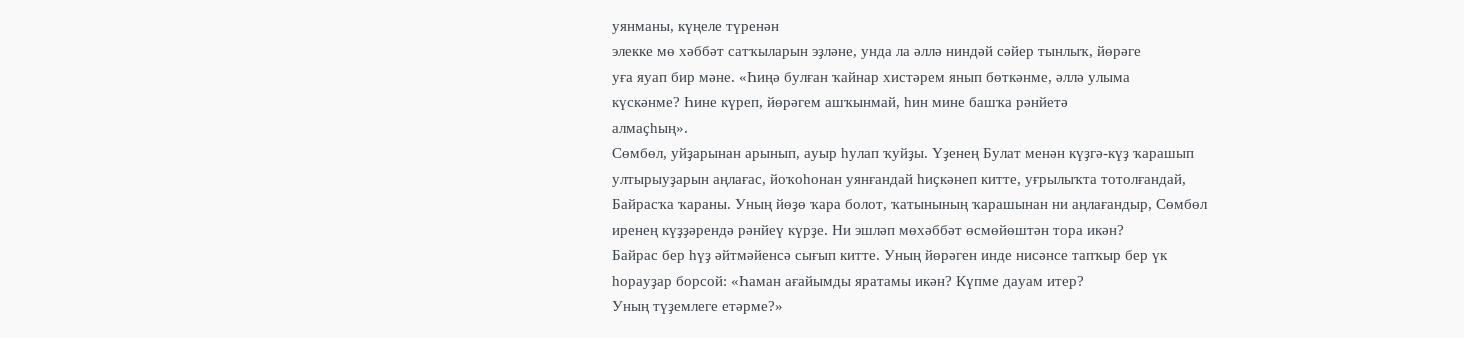уянманы, күңеле түренән
элекке мө хәббәт сатҡыларын эҙләне, унда ла әллә ниндәй сәйер тынлыҡ, йөрәге
уға яуап бир мәне. «Һиңә булған ҡайнар хистәрем янып бөткәнме, әллә улыма
күскәнме? Һине күреп, йөрәгем ашҡынмай, һин мине башҡа рәнйетә
алмаҫһың».
Сөмбөл, уйҙарынан арынып, ауыр һулап ҡуйҙы. Үҙенең Булат менән күҙгә-күҙ ҡарашып ултырыуҙарын аңлағас, йоҡоһонан уянғандай һиҫкәнеп китте, уғрылыҡта тотолғандай, Байрасҡа ҡараны. Уның йөҙө ҡара болот, ҡатынының ҡарашынан ни аңлағандыр, Сөмбөл иренең күҙҙәрендә рәнйеү күрҙе. Ни эшләп мөхәббәт өсмөйөштән тора икән?
Байрас бер һүҙ әйтмәйенсә сығып китте. Уның йөрәген инде нисәнсе тапҡыр бер үк һорауҙар борсой: «Һаман ағайымды яратамы икән? Күпме дауам итер?
Уның түҙемлеге етәрме?»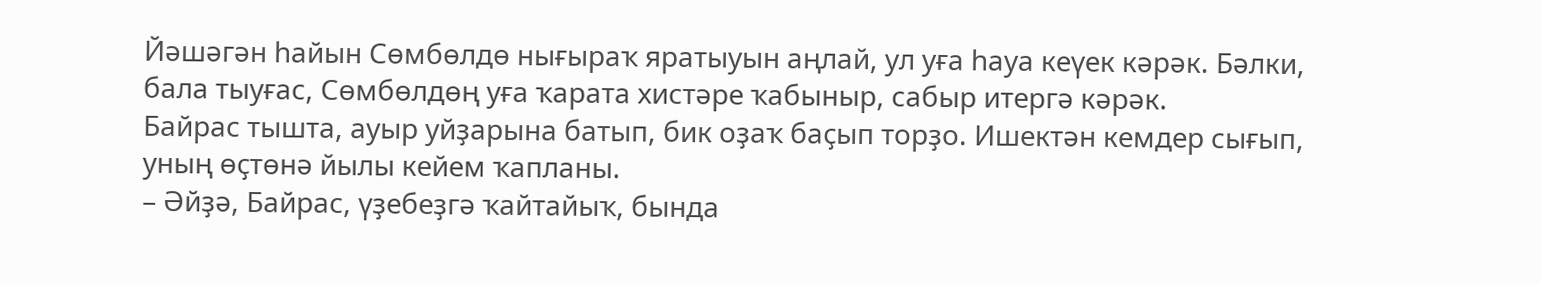Йәшәгән һайын Сөмбөлдө нығыраҡ яратыуын аңлай, ул уға һауа кеүек кәрәк. Бәлки, бала тыуғас, Сөмбөлдөң уға ҡарата хистәре ҡабыныр, сабыр итергә кәрәк.
Байрас тышта, ауыр уйҙарына батып, бик оҙаҡ баҫып торҙо. Ишектән кемдер сығып, уның өҫтөнә йылы кейем ҡапланы.
– Әйҙә, Байрас, үҙебеҙгә ҡайтайыҡ, бында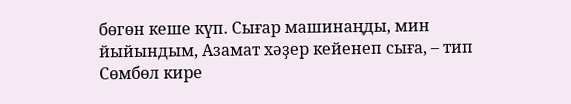бөгөн кеше күп. Сығар машинаңды, мин йыйындым, Азамат хәҙер кейенеп сыға, – тип Сөмбөл кире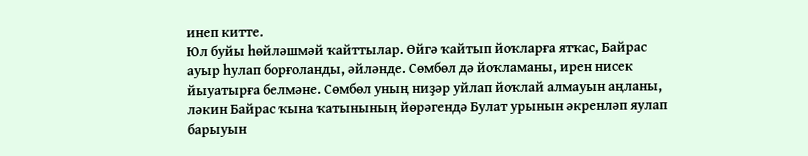инеп китте.
Юл буйы һөйләшмәй ҡайттылар. Өйгә ҡайтып йоҡларға ятҡас, Байрас ауыр һулап борғоланды, әйләнде. Сөмбөл дә йоҡламаны, ирен нисек йыуатырға белмәне. Сөмбөл уның ниҙәр уйлап йоҡлай алмауын аңланы, ләкин Байрас ҡына ҡатынының йөрәгендә Булат урынын әкренләп яулап барыуын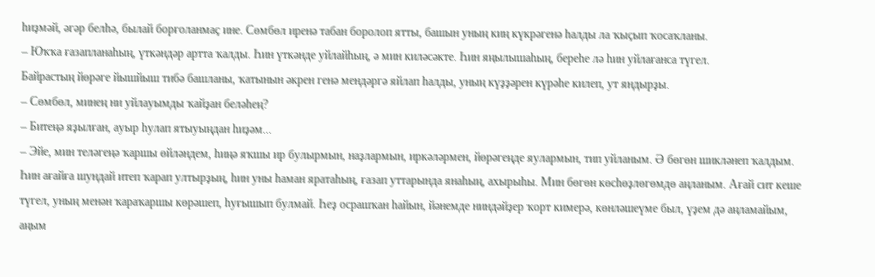һиҙмәй, әгәр белһә, былай борғоланмаҫ ине. Сөмбөл иренә табан боролоп ятты, башын уның киң күкрәгенә һалды ла ҡыҫып ҡосаҡланы.
– Юҡҡа ғазапланаһың, үткәндәр артта ҡалды. Һин үткәнде уйлайһың, ә мин киләсәкте. Һин яңылышаһың, береһе лә һин уйлағанса түгел.
Байрастың йөрәге йышйыш тибә башланы, ҡатынын әкрен генә мендәргә яйлап һалды, уның күҙҙәрен күрәһе килеп, ут яндырҙы.
– Сөмбөл, минең ни уйлауымды ҡайҙан беләһең?
– Битеңә яҙылған, ауыр һулап ятыуыңдан һиҙәм...
– Эйе, мин теләгеңә ҡаршы өйләндем, һиңә яҡшы ир булырмын, наҙлармын, иркәләрмен, йөрәгеңде яулармын, тип уйланым. Ә бөгөн шикләнеп ҡалдым.
Һин ағайға шундай итеп ҡарап ултырҙың, һин уны һаман яратаһың, ғазап уттарында янаһың, ахырыһы. Мин бөгөн көсһөҙлөгөмдө аңланым. Ағай сит кеше түгел, уның менән ҡараҡаршы көрәшеп, һуғышып булмай. Һеҙ осрашҡан һайын, йәнемде ниндәйҙер ҡорт кимерә, көнләшеүме был, үҙем дә аңламайым, аңым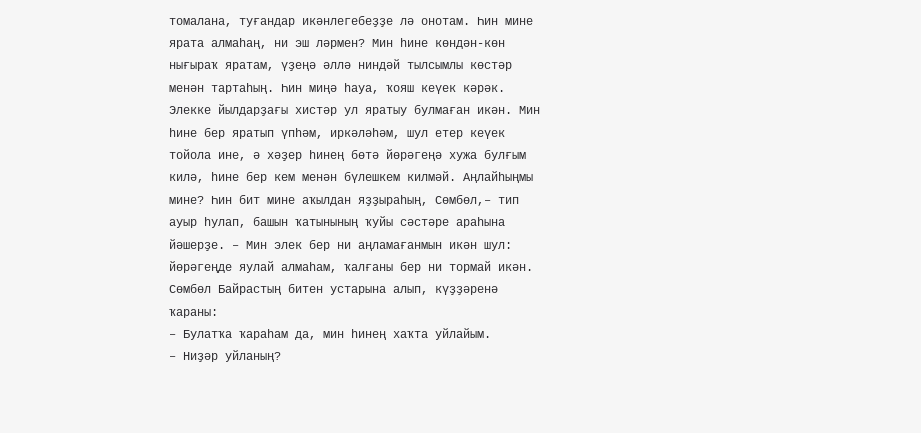томалана, туғандар икәнлегебеҙҙе лә онотам. Һин мине ярата алмаһаң, ни эш ләрмен? Мин һине көндән-көн нығыраҡ яратам, үҙеңә әллә ниндәй тылсымлы көстәр менән тартаһың. Һин миңә һауа, ҡояш кеүек кәрәк. Элекке йылдарҙағы хистәр ул яратыу булмаған икән. Мин һине бер яратып үпһәм, иркәләһәм, шул етер кеүек тойола ине, ә хәҙер һинең бөтә йөрәгеңә хужа булғым килә, һине бер кем менән бүлешкем килмәй. Аңлайһыңмы мине? Һин бит мине аҡылдан яҙҙыраһың, Сөмбөл,– тип ауыр һулап, башын ҡатынының ҡуйы сәстәре араһына йәшерҙе. – Мин элек бер ни аңламағанмын икән шул: йөрәгеңде яулай алмаһам, ҡалғаны бер ни тормай икән.
Сөмбөл Байрастың битен устарына алып, күҙҙәренә ҡараны:
– Булатҡа ҡараһам да, мин һинең хаҡта уйлайым.
– Ниҙәр уйланың?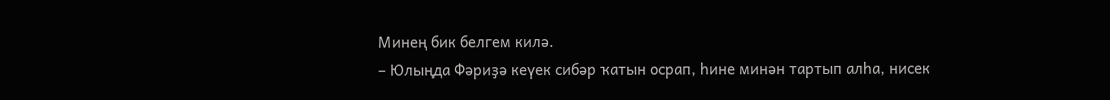Минең бик белгем килә.
– Юлыңда Фәриҙә кеүек сибәр ҡатын осрап, һине минән тартып алһа, нисек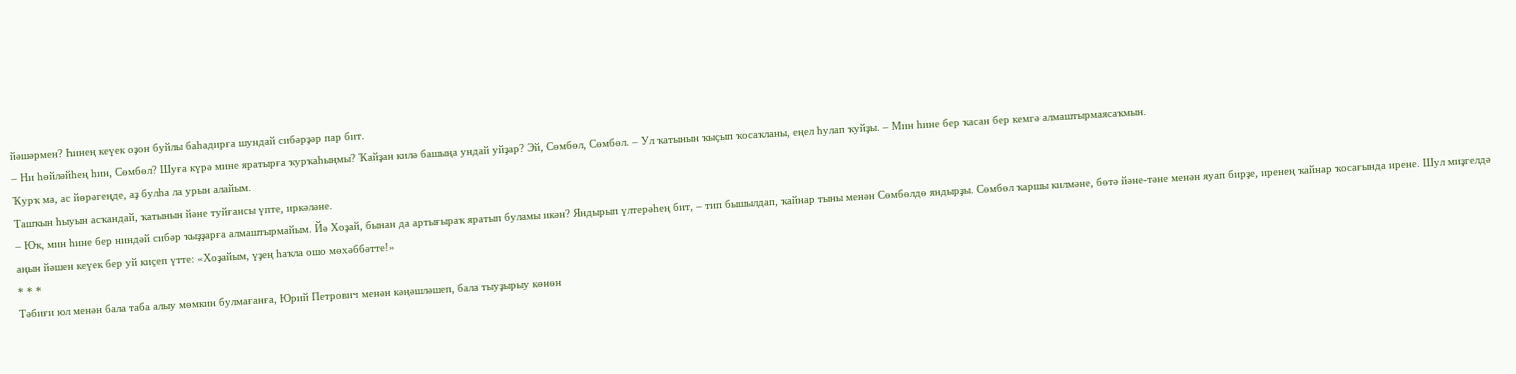йәшәрмен? Һинең кеүек оҙон буйлы баһадирға шундай сибәрҙәр пар бит.
– Ни һөйләйһең һин, Сөмбөл? Шуға күрә мине яратырға ҡурҡаһыңмы? Ҡайҙан килә башыңа ундай уйҙар? Эй, Сөмбөл, Сөмбөл. – Ул ҡатынын ҡыҫып ҡосаҡланы, еңел һулап ҡуйҙы. – Мин һине бер ҡасан бер кемгә алмаштырмаясаҡмын.
Ҡурҡ ма, ас йөрәгеңде, аҙ булһа ла урын алайым.
Ташҡын һыуын асҡандай, ҡатынын йәне туйғансы үпте, иркәләне.
– Юҡ, мин һине бер ниндәй сибәр ҡыҙҙарға алмаштырмайым. Йә Хоҙай, бынан да артығыраҡ яратып буламы икән? Яндырып үлтерәһең бит, – тип бышылдап, ҡайнар тыны менән Сөмбөлдө яндырҙы. Сөмбөл ҡаршы килмәне, бөтә йәне-тәне менән яуап бирҙе, иренең ҡайнар ҡосағында ирене. Шул миҙгелдә аңын йәшен кеүек бер уй киҫеп үтте: «Хоҙайым, үҙең һаҡла ошо мөхәббәтте!»
* * *
Тәбиғи юл менән бала таба алыу мөмкин булмағанға, Юрий Петрович менән кәңәшләшеп, бала тыуҙырыу көнөн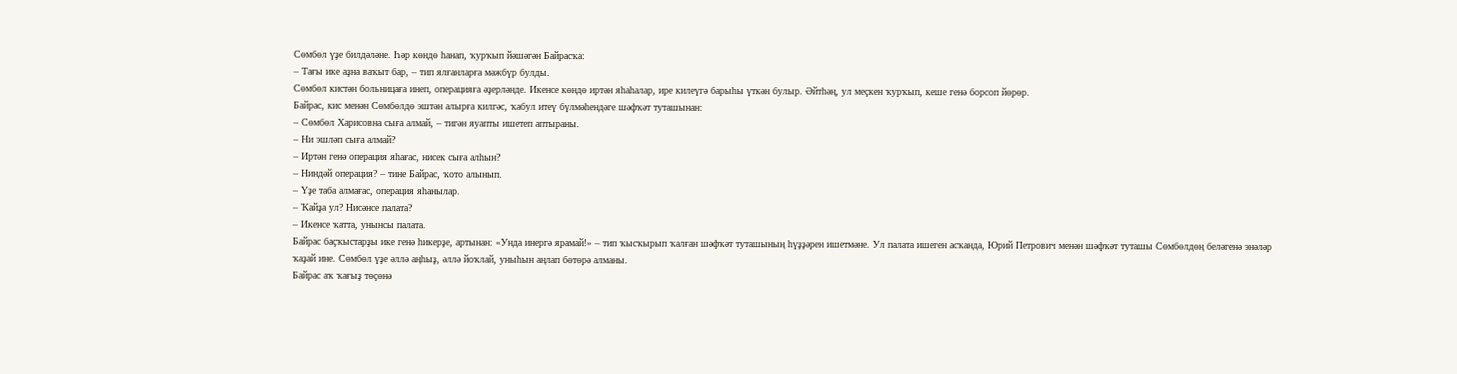Сөмбөл үҙе билдәләне. Һәр көндө һанап, ҡурҡып йәшәгән Байрасҡа:
– Тағы ике аҙна ваҡыт бар, – тип ялғанларға мәжбүр булды.
Сөмбөл кистән больницаға инеп, операцияға әҙерләнде. Икенсе көндө иртән яһаһалар, ире килеүгә барыһы үткән булыр. Әйтһәң, ул меҫкен ҡурҡып, кеше генә борсоп йөрөр.
Байрас, кис менән Сөмбөлдө эштән алырға килгәс, ҡабул итеү бүлмәһендәге шәфҡәт туташынан:
– Сөмбөл Харисовна сыға алмай, – тигән яуапты ишетеп аптыраны.
– Ни эшләп сыға алмай?
– Иртән генә операция яһағас, нисек сыға алһын?
– Ниндәй операция? – тине Байрас, ҡото алынып.
– Үҙе таба алмағас, операция яһанылар.
– Ҡайҙа ул? Нисәнсе палата?
– Икенсе ҡатта, унынсы палата.
Байрас баҫҡыстарҙы ике генә һикерҙе, артынан: «Унда инергә ярамай!» – тип ҡысҡырып ҡалған шәфҡәт туташының һүҙҙәрен ишетмәне. Ул палата ишеген асҡанда, Юрий Петрович менән шәфҡәт туташы Сөмбөлдөң беләгенә энәләр
ҡаҙай ине. Сөмбөл үҙе әллә аңһыҙ, әллә йоҡлай, уныһын аңлап бөтөрә алманы.
Байрас аҡ ҡағыҙ төҫөнә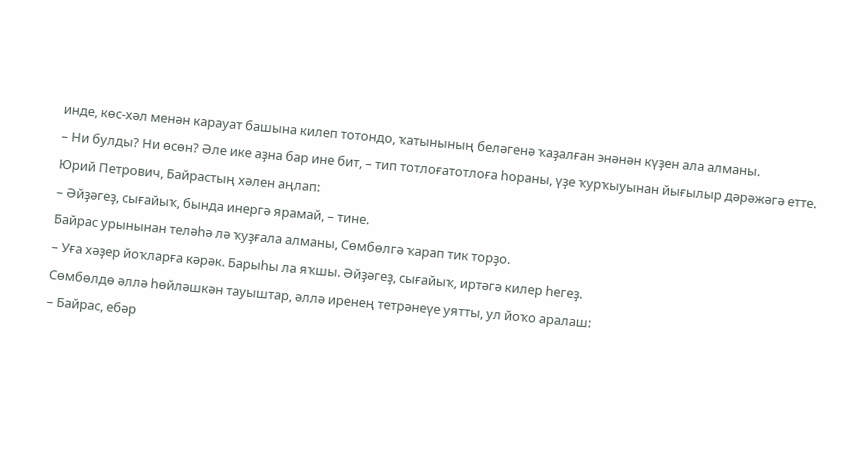инде, көс-хәл менән карауат башына килеп тотондо, ҡатынының беләгенә ҡаҙалған энәнән күҙен ала алманы.
– Ни булды? Ни өсөн? Әле ике аҙна бар ине бит, – тип тотлоғатотлоға һораны, үҙе ҡурҡыуынан йығылыр дәрәжәгә етте.
Юрий Петрович, Байрастың хәлен аңлап:
– Әйҙәгеҙ, сығайыҡ, бында инергә ярамай, – тине.
Байрас урынынан теләһә лә ҡуҙғала алманы, Сөмбөлгә ҡарап тик торҙо.
– Уға хәҙер йоҡларға кәрәк. Барыһы ла яҡшы. Әйҙәгеҙ, сығайыҡ, иртәгә килер һегеҙ.
Сөмбөлдө әллә һөйләшкән тауыштар, әллә иренең тетрәнеүе уятты, ул йоҡо аралаш:
– Байрас, ебәр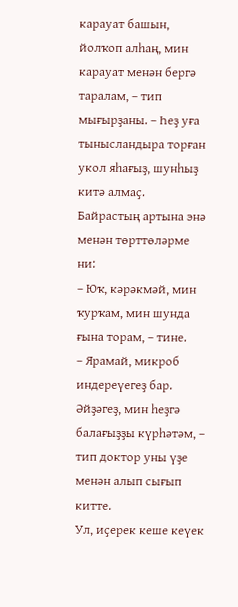карауат башын, йолҡоп алһаң, мин карауат менән бергә таралам, – тип мығырҙаны. – Һеҙ уға тынысландыра торған укол яһағыҙ, шунһыҙ китә алмаҫ.
Байрастың артына энә менән төрттөләрме ни:
– Юҡ, кәрәкмәй, мин ҡурҡам, мин шунда ғына торам, – тине.
– Ярамай, микроб индереүегеҙ бар. Әйҙәгеҙ, мин һеҙгә балағыҙҙы күрһәтәм, – тип доктор уны үҙе менән алып сығып китте.
Ул, иҫерек кеше кеүек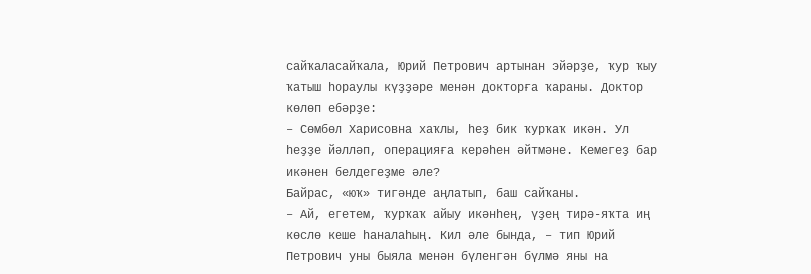сайҡаласайҡала, Юрий Петрович артынан эйәрҙе, ҡур ҡыу ҡатыш һораулы күҙҙәре менән докторға ҡараны. Доктор көлөп ебәрҙе:
– Сөмбөл Харисовна хаҡлы, һеҙ бик ҡурҡаҡ икән. Ул һеҙҙе йәлләп, операцияға керәһен әйтмәне. Кемегеҙ бар икәнен белдегеҙме әле?
Байрас, «юҡ» тигәнде аңлатып, баш сайҡаны.
– Ай, егетем, ҡурҡаҡ айыу икәнһең, үҙең тирә-яҡта иң көслө кеше һаналаһың. Кил әле бында, – тип Юрий Петрович уны быяла менән бүленгән бүлмә яны на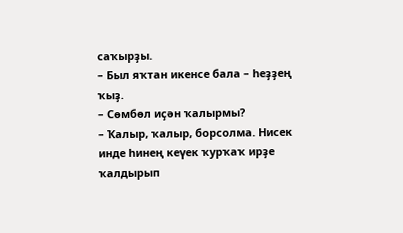саҡырҙы.
– Был яҡтан икенсе бала – һеҙҙең ҡыҙ.
– Сөмбөл иҫән ҡалырмы?
– Ҡалыр, ҡалыр, борсолма. Нисек инде һинең кеүек ҡурҡаҡ ирҙе ҡалдырып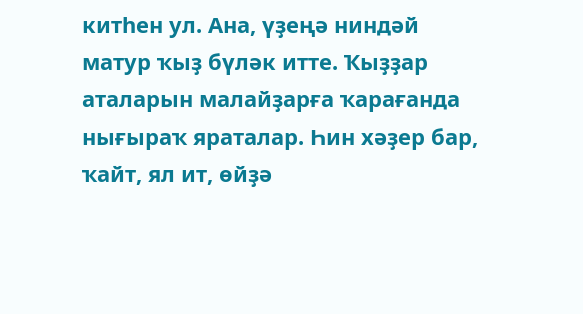китһен ул. Ана, үҙеңә ниндәй матур ҡыҙ бүләк итте. Ҡыҙҙар аталарын малайҙарға ҡарағанда нығыраҡ яраталар. Һин хәҙер бар, ҡайт, ял ит, өйҙә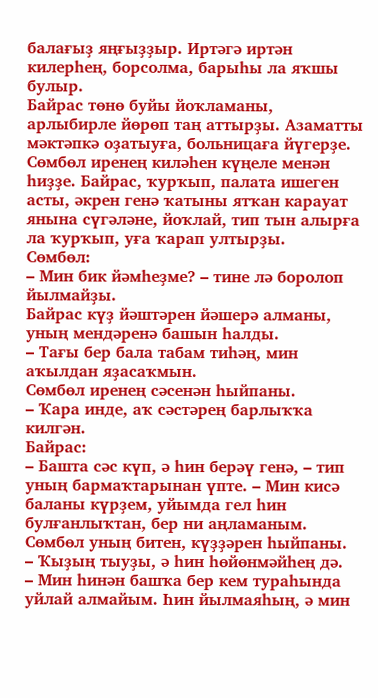балағыҙ яңғыҙҙыр. Иртәгә иртән килерһең, борсолма, барыһы ла яҡшы булыр.
Байрас төнө буйы йоҡламаны, арлыбирле йөрөп таң аттырҙы. Азаматты мәктәпкә оҙатыуға, больницаға йүгерҙе. Сөмбөл иренең киләһен күңеле менән һиҙҙе. Байрас, ҡурҡып, палата ишеген асты, әкрен генә ҡатыны ятҡан карауат янына сүгәләне, йоҡлай, тип тын алырға ла ҡурҡып, уға ҡарап ултырҙы.
Сөмбөл:
– Мин бик йәмһеҙме? – тине лә боролоп йылмайҙы.
Байрас күҙ йәштәрен йәшерә алманы, уның мендәренә башын һалды.
– Тағы бер бала табам тиһәң, мин аҡылдан яҙасаҡмын.
Сөмбөл иренең сәсенән һыйпаны.
– Ҡара инде, аҡ сәстәрең барлыҡҡа килгән.
Байрас:
– Башта сәс күп, ә һин берәү генә, – тип уның бармаҡтарынан үпте. – Мин кисә баланы күрҙем, уйымда гел һин булғанлыҡтан, бер ни аңламаным.
Сөмбөл уның битен, күҙҙәрен һыйпаны.
– Ҡыҙың тыуҙы, ә һин һөйөнмәйһең дә.
– Мин һинән башҡа бер кем тураһында уйлай алмайым. Һин йылмаяһың, ә мин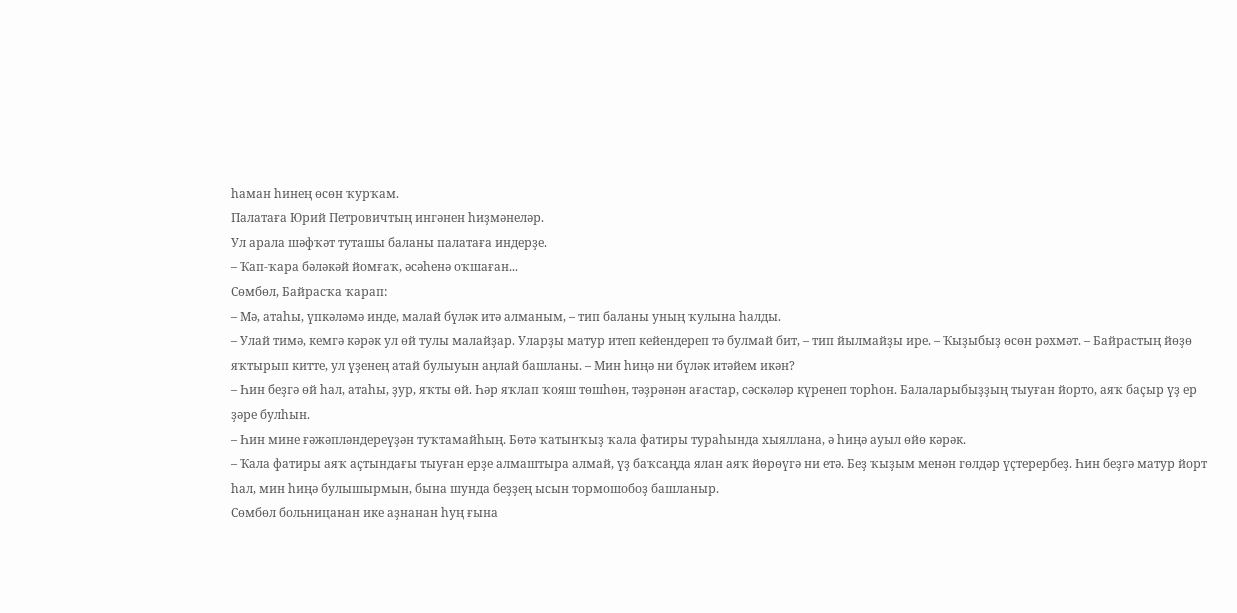һаман һинең өсөн ҡурҡам.
Палатаға Юрий Петровичтың ингәнен һиҙмәнеләр.
Ул арала шәфҡәт туташы баланы палатаға индерҙе.
– Ҡап-ҡара бәләкәй йомғаҡ, әсәһенә оҡшаған...
Сөмбөл, Байрасҡа ҡарап:
– Мә, атаһы, үпкәләмә инде, малай бүләк итә алманым, – тип баланы уның ҡулына һалды.
– Улай тимә, кемгә кәрәк ул өй тулы малайҙар. Уларҙы матур итеп кейендереп тә булмай бит, – тип йылмайҙы ире. – Ҡыҙыбыҙ өсөн рәхмәт. – Байрастың йөҙө яҡтырып китте, ул үҙенең атай булыуын аңлай башланы. – Мин һиңә ни бүләк итәйем икән?
– Һин беҙгә өй һал, атаһы, ҙур, яҡты өй. Һәр яҡлап ҡояш төшһөн, тәҙрәнән ағастар, сәскәләр күренеп торһон. Балаларыбыҙҙың тыуған йорто, аяҡ баҫыр үҙ ер ҙәре булһын.
– Һин мине ғәжәпләндереүҙән туҡтамайһың. Бөтә ҡатынҡыҙ ҡала фатиры тураһында хыяллана, ә һиңә ауыл өйө кәрәк.
– Ҡала фатиры аяҡ аҫтындағы тыуған ерҙе алмаштыра алмай, үҙ баҡсаңда ялан аяҡ йөрөүгә ни етә. Беҙ ҡыҙым менән гөлдәр үҫтерербеҙ. Һин беҙгә матур йорт һал, мин һиңә булышырмын, бына шунда беҙҙең ысын тормошобоҙ башланыр.
Сөмбөл больницанан ике аҙнанан һуң ғына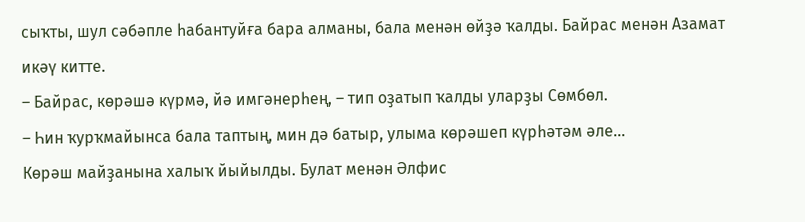сыҡты, шул сәбәпле һабантуйға бара алманы, бала менән өйҙә ҡалды. Байрас менән Азамат икәү китте.
– Байрас, көрәшә күрмә, йә имгәнерһең, – тип оҙатып ҡалды уларҙы Сөмбөл.
– Һин ҡурҡмайынса бала таптың, мин дә батыр, улыма көрәшеп күрһәтәм әле...
Көрәш майҙанына халыҡ йыйылды. Булат менән Әлфис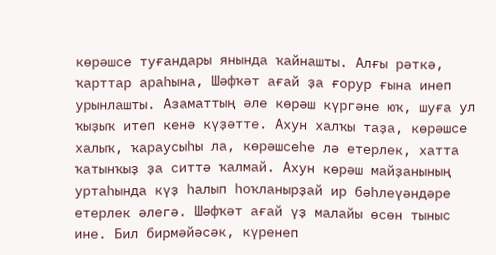көрәшсе туғандары янында ҡайнашты. Алғы рәткә, ҡарттар араһына, Шәфҡәт ағай ҙа ғорур ғына инеп урынлашты. Азаматтың әле көрәш күргәне юҡ, шуға ул ҡыҙыҡ итеп кенә күҙәтте. Ахун халҡы таҙа, көрәшсе халыҡ, ҡараусыһы ла, көрәшсеһе лә етерлек, хатта ҡатынҡыҙ ҙа ситтә ҡалмай. Ахун көрәш майҙанының уртаһында күҙ һалып һоҡланырҙай ир бәһлеүәндәре етерлек әлегә. Шәфҡәт ағай үҙ малайы өсөн тыныс ине. Бил бирмәйәсәк, күренеп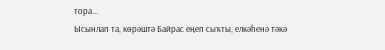тора...
Ысынлап та, көрәштә Байрас еңеп сыҡты, елкәһенә тәкә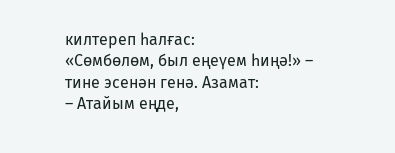килтереп һалғас:
«Сөмбөлөм, был еңеүем һиңә!» – тине эсенән генә. Азамат:
– Атайым еңде,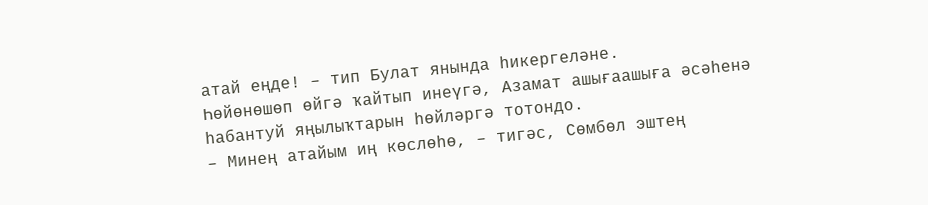атай еңде! – тип Булат янында һикергеләне.
Һөйөнөшөп өйгә ҡайтып инеүгә, Азамат ашығаашыға әсәһенә һабантуй яңылыҡтарын һөйләргә тотондо.
– Минең атайым иң көслөһө, – тигәс, Сөмбөл эштең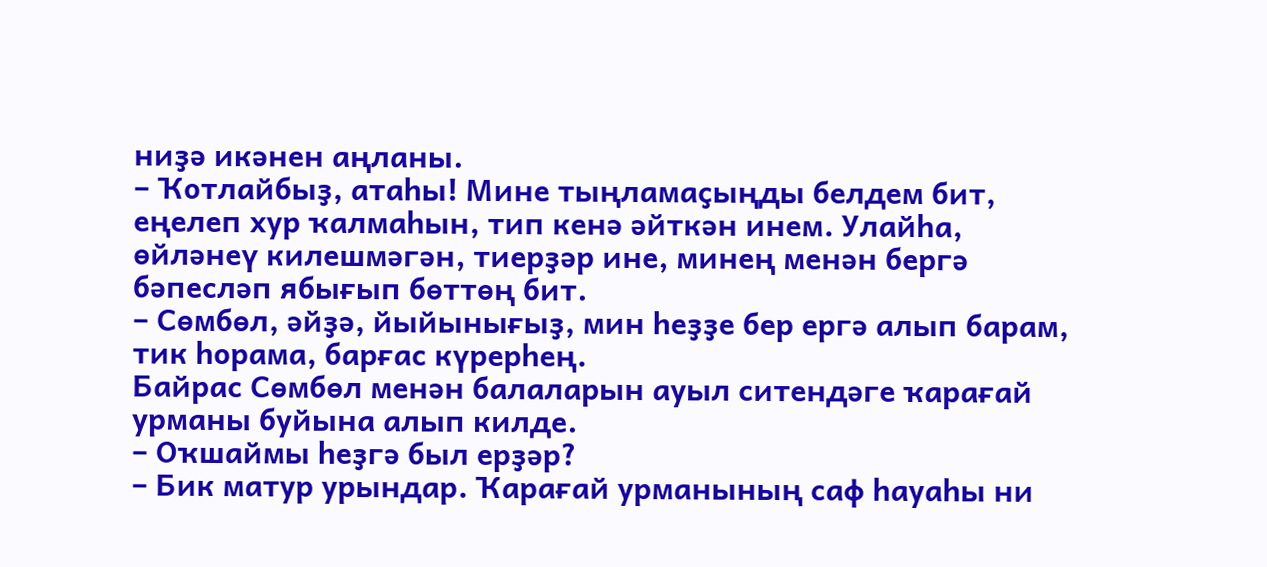ниҙә икәнен аңланы.
– Ҡотлайбыҙ, атаһы! Мине тыңламаҫыңды белдем бит, еңелеп хур ҡалмаһын, тип кенә әйткән инем. Улайһа, өйләнеү килешмәгән, тиерҙәр ине, минең менән бергә бәпесләп ябығып бөттөң бит.
– Сөмбөл, әйҙә, йыйынығыҙ, мин һеҙҙе бер ергә алып барам, тик һорама, барғас күрерһең.
Байрас Сөмбөл менән балаларын ауыл ситендәге ҡарағай урманы буйына алып килде.
– Оҡшаймы һеҙгә был ерҙәр?
– Бик матур урындар. Ҡарағай урманының саф һауаһы ни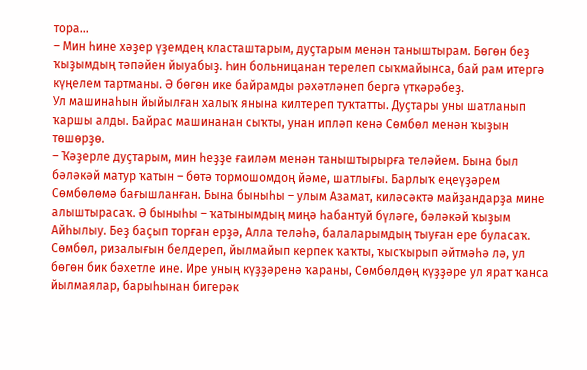тора...
– Мин һине хәҙер үҙемдең класташтарым, дуҫтарым менән таныштырам. Бөгөн беҙ ҡыҙымдың тәпәйен йыуабыҙ. Һин больницанан терелеп сыҡмайынса, бай рам итергә күңелем тартманы. Ә бөгөн ике байрамды рәхәтләнеп бергә үткәрәбеҙ.
Ул машинаһын йыйылған халыҡ янына килтереп туҡтатты. Дуҫтары уны шатланып ҡаршы алды. Байрас машинанан сыҡты, унан ипләп кенә Сөмбөл менән ҡыҙын төшөрҙө.
– Ҡәҙерле дуҫтарым, мин һеҙҙе ғаиләм менән таныштырырға теләйем. Бына был бәләкәй матур ҡатын – бөтә тормошомдоң йәме, шатлығы. Барлыҡ еңеүҙәрем Сөмбөлөмә бағышланған. Бына быныһы – улым Азамат, киләсәктә майҙандарҙа мине алыштырасаҡ. Ә быныһы – ҡатынымдың миңә һабантуй бүләге, бәләкәй ҡыҙым Айһылыу. Беҙ баҫып торған ерҙә, Алла теләһә, балаларымдың тыуған ере буласаҡ.
Сөмбөл, ризалығын белдереп, йылмайып керпек ҡаҡты, ҡысҡырып әйтмәһә лә, ул бөгөн бик бәхетле ине. Ире уның күҙҙәренә ҡараны, Сөмбөлдөң күҙҙәре ул ярат ҡанса йылмаялар, барыһынан бигерәк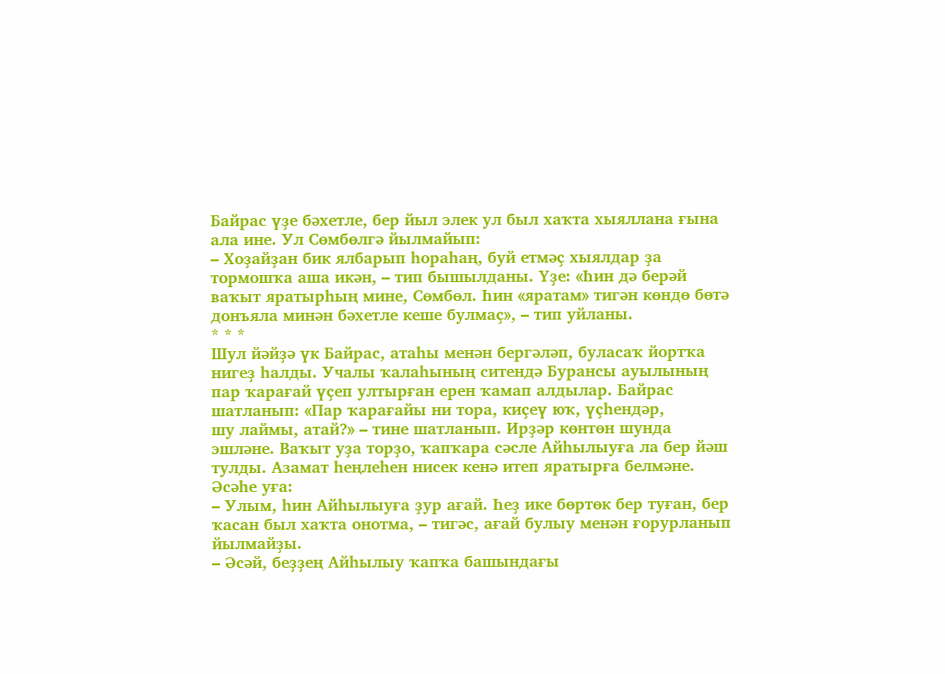Байрас үҙе бәхетле, бер йыл элек ул был хаҡта хыяллана ғына ала ине. Ул Сөмбөлгә йылмайып:
– Хоҙайҙан бик ялбарып һораһаң, буй етмәҫ хыялдар ҙа тормошҡа аша икән, – тип бышылданы. Үҙе: «Һин дә берәй ваҡыт яратырһың мине, Сөмбөл. Һин «яратам» тигән көндө бөтә донъяла минән бәхетле кеше булмаҫ», – тип уйланы.
* * *
Шул йәйҙә үк Байрас, атаһы менән бергәләп, буласаҡ йортҡа нигеҙ һалды. Учалы ҡалаһының ситендә Бурансы ауылының пар ҡарағай үҫеп ултырған ерен ҡамап алдылар. Байрас шатланып: «Пар ҡарағайы ни тора, киҫеү юҡ, үҫһендәр,
шу лаймы, атай?» – тине шатланып. Ирҙәр көнтөн шунда эшләне. Ваҡыт уҙа торҙо, ҡапҡара сәсле Айһылыуға ла бер йәш тулды. Азамат һеңлеһен нисек кенә итеп яратырға белмәне. Әсәһе уға:
– Улым, һин Айһылыуға ҙур ағай. Һеҙ ике бөртөк бер туған, бер ҡасан был хаҡта онотма, – тигәс, ағай булыу менән ғорурланып йылмайҙы.
– Әсәй, беҙҙең Айһылыу ҡапҡа башындағы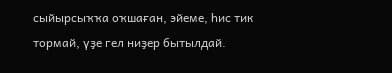сыйырсыҡҡа оҡшаған, эйеме, һис тик тормай, үҙе гел ниҙер бытылдай.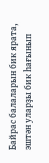Байрас балаларын бик ярата, эштән уларҙы бик һағынып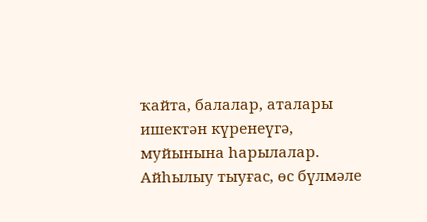ҡайта, балалар, аталары ишектән күренеүгә, муйынына һарылалар.
Айһылыу тыуғас, өс бүлмәле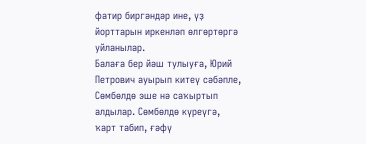фатир биргәндәр ине, үҙ йорттарын иркенләп өлгөртөргә уйланылар.
Балаға бер йәш тулыуға, Юрий Петрович ауырып китеү сәбәпле, Сөмбөлдө эше нә саҡыртып алдылар. Сөмбөлдө күреүгә, ҡарт табип, ғәфү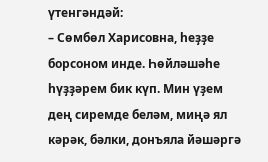үтенгәндәй:
– Сөмбөл Харисовна, һеҙҙе борсоном инде. Һөйләшәһе һүҙҙәрем бик күп. Мин үҙем дең сиремде беләм, миңә ял кәрәк, бәлки, донъяла йәшәргә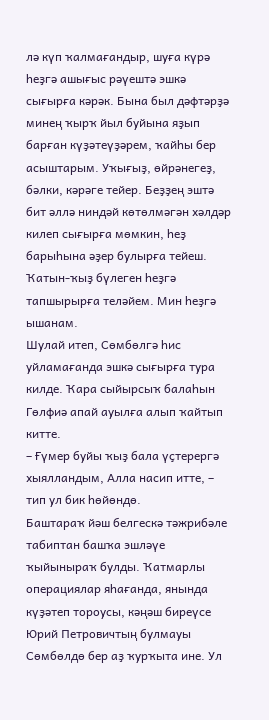лә күп ҡалмағандыр, шуға күрә һеҙгә ашығыс рәүештә эшкә сығырға кәрәк. Бына был дәфтәрҙә минең ҡырҡ йыл буйына яҙып барған күҙәтеүҙәрем, ҡайһы бер асыштарым. Уҡығыҙ, өйрәнегеҙ, бәлки, кәрәге тейер. Беҙҙең эштә бит әллә ниндәй көтөлмәгән хәлдәр килеп сығырға мөмкин, һеҙ барыһына әҙер булырға тейеш. Ҡатын-ҡыҙ бүлеген һеҙгә тапшырырға теләйем. Мин һеҙгә ышанам.
Шулай итеп, Сөмбөлгә һис уйламағанда эшкә сығырға тура килде. Ҡара сыйырсыҡ балаһын Гөлфиә апай ауылға алып ҡайтып китте.
– Ғүмер буйы ҡыҙ бала үҫтерергә хыялландым, Алла насип итте, – тип ул бик һөйөндө.
Баштараҡ йәш белгескә тәжрибәле табиптан башҡа эшләүе ҡыйыныраҡ булды. Ҡатмарлы операциялар яһағанда, янында күҙәтеп тороусы, кәңәш биреүсе Юрий Петровичтың булмауы Сөмбөлдө бер аҙ ҡурҡыта ине. Ул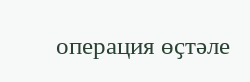операция өҫтәле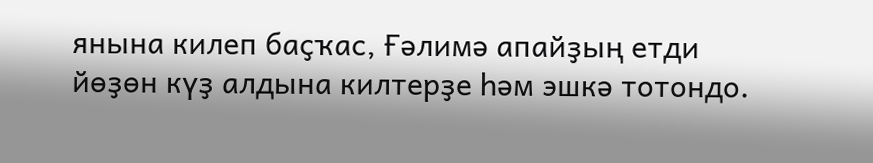янына килеп баҫҡас, Ғәлимә апайҙың етди йөҙөн күҙ алдына килтерҙе һәм эшкә тотондо.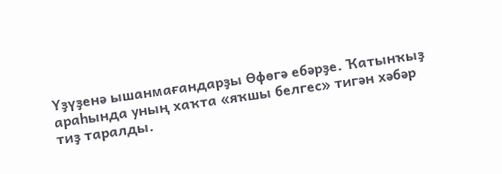Үҙүҙенә ышанмағандарҙы Өфөгә ебәрҙе. Ҡатынҡыҙ араһында уның хаҡта «яҡшы белгес» тигән хәбәр тиҙ таралды.